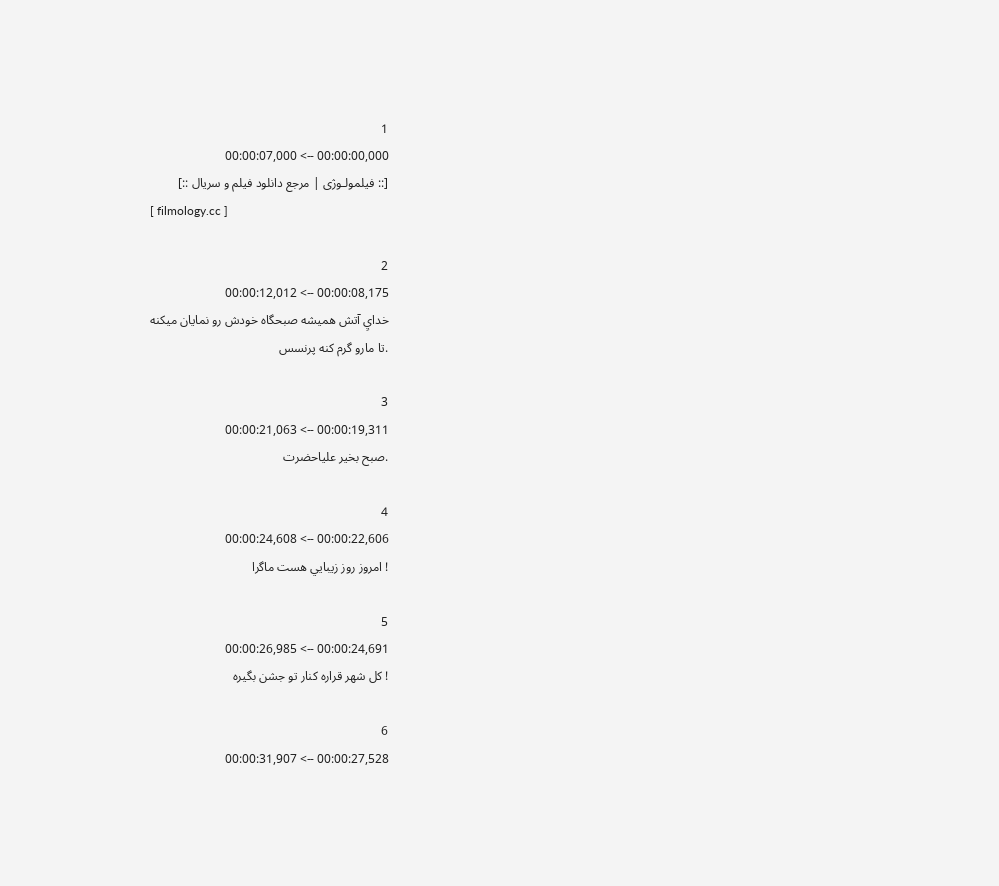1
00:00:00,000 --> 00:00:07,000
[:: فیلمولـوژی | مرجع دانلود فیلم و سریال ::]
[ filmology.cc ]

2
00:00:08,175 --> 00:00:12,012
خدايِ آتش هميشه صبحگاه خودش رو نمايان ميکنه
.تا مارو گرم کنه پرنسس

3
00:00:19,311 --> 00:00:21,063
.صبح بخير علياحضرت

4
00:00:22,606 --> 00:00:24,608
! امروز روز زيبايي هست ماگرا

5
00:00:24,691 --> 00:00:26,985
! کل شهر قراره کنار تو جشن بگيره

6
00:00:27,528 --> 00:00:31,907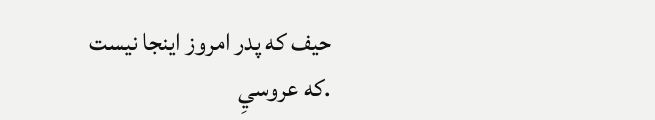حيف که پدر امروز اينجا نيست
.که عروسيِ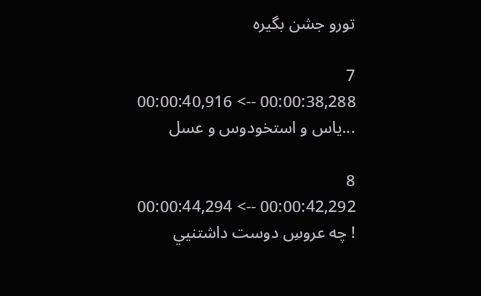تورو جشن بگيره

7
00:00:38,288 --> 00:00:40,916
...ياس و استخودوس و عسل

8
00:00:42,292 --> 00:00:44,294
! چه عروسِ دوست داشتنيي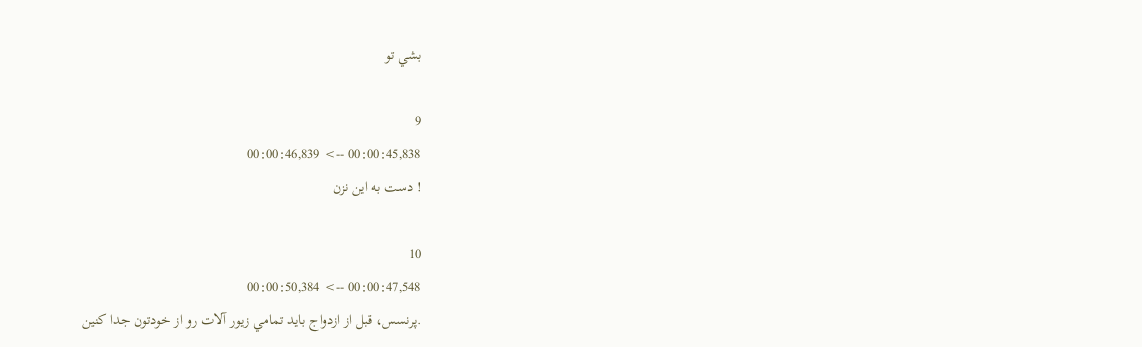بشي تو

9
00:00:45,838 --> 00:00:46,839
! دست به اين نزن

10
00:00:47,548 --> 00:00:50,384
.پرنسس، قبل از ازدواج بايد تمامي زيور آلات رو از خودتون جدا کنين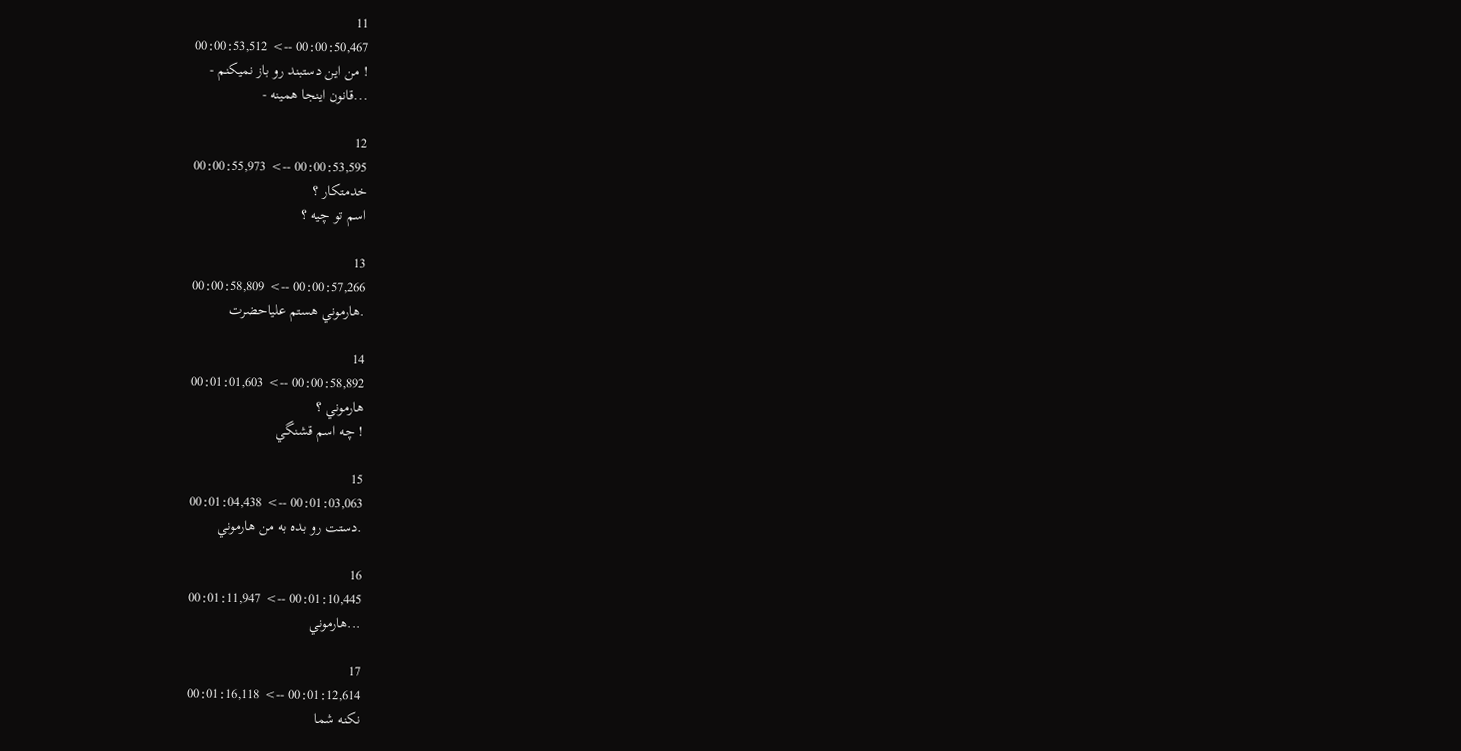11
00:00:50,467 --> 00:00:53,512
! من اين دستبند رو باز نميکنم -
...قانون اينجا همينه -

12
00:00:53,595 --> 00:00:55,973
خدمتکار ؟
اسم تو چيه ؟

13
00:00:57,266 --> 00:00:58,809
.هارموني هستم علياحضرت

14
00:00:58,892 --> 00:01:01,603
هارموني ؟
! چه اسم قشنگي

15
00:01:03,063 --> 00:01:04,438
.دستت رو بده به من هارموني

16
00:01:10,445 --> 00:01:11,947
...هارموني

17
00:01:12,614 --> 00:01:16,118
نکنه شما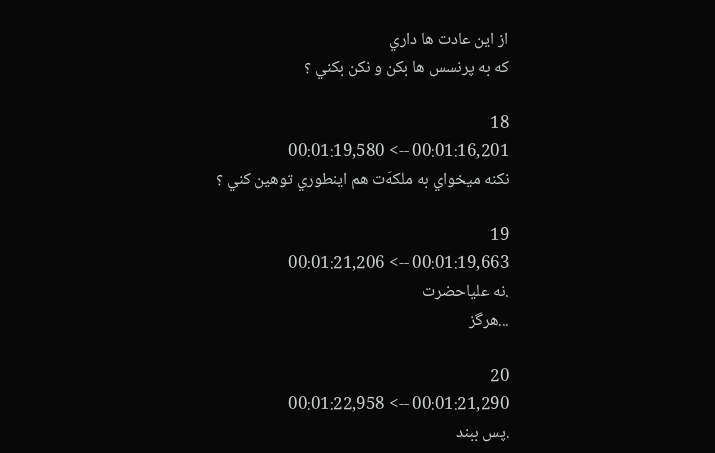از اين عادت ها داري
که به پرنسس ها بکن و نکن بکني ؟

18
00:01:16,201 --> 00:01:19,580
نکنه ميخواي به ملکه‌َت هم اينطوري توهين کني ؟

19
00:01:19,663 --> 00:01:21,206
.نه علياحضرت
...هرگز

20
00:01:21,290 --> 00:01:22,958
.پس ببند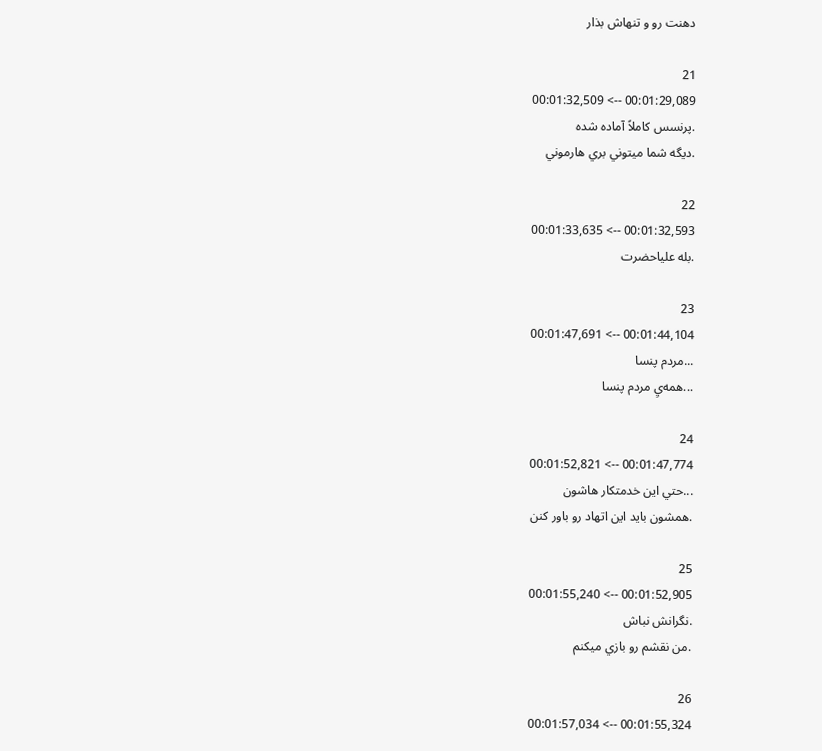دهنت رو و تنهاش بذار

21
00:01:29,089 --> 00:01:32,509
.پرنسس کاملاً آماده شده
.ديگه شما ميتوني بري هارموني

22
00:01:32,593 --> 00:01:33,635
.بله علياحضرت

23
00:01:44,104 --> 00:01:47,691
...مردم پنسا
...همه‌يِ مردم پنسا

24
00:01:47,774 --> 00:01:52,821
...حتي اين خدمتکار هاشون
.همشون بايد اين اتهاد رو باور کنن

25
00:01:52,905 --> 00:01:55,240
.نگرانش نباش
.من نقشم رو بازي ميکنم

26
00:01:55,324 --> 00:01:57,034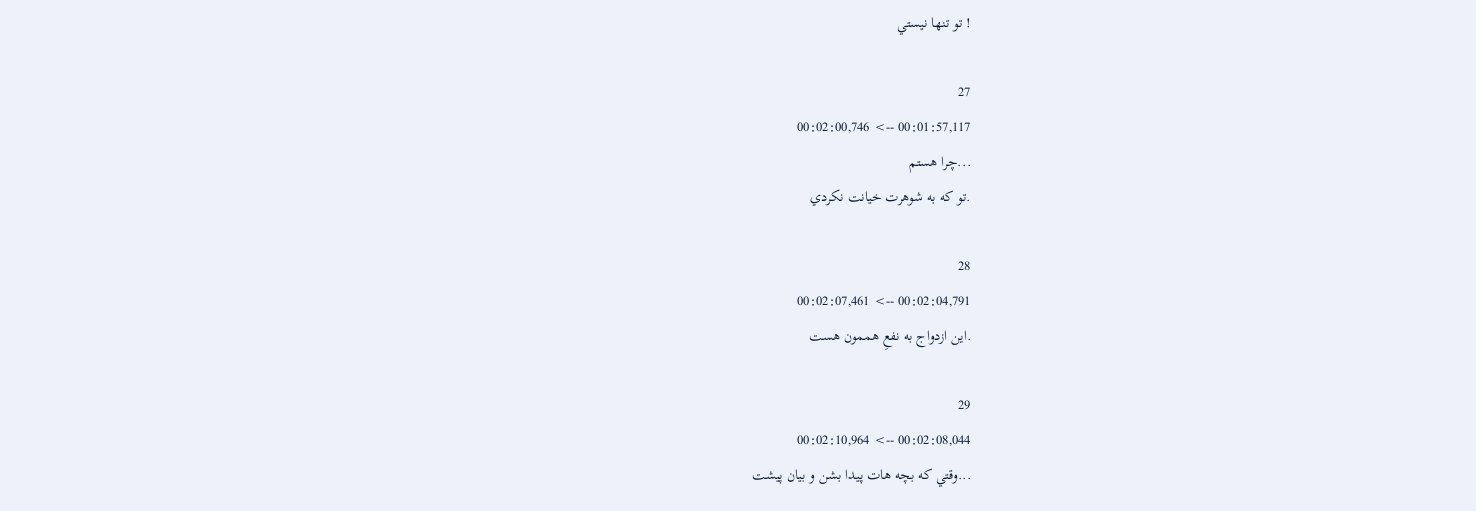! تو تنها نيستي

27
00:01:57,117 --> 00:02:00,746
...چرا هستم
.تو که به شوهرت خيانت نکردي

28
00:02:04,791 --> 00:02:07,461
.اين ازدواج به نفعِ هممون هست

29
00:02:08,044 --> 00:02:10,964
...وقتي که بچه هات پيدا بشن و بيان پيشت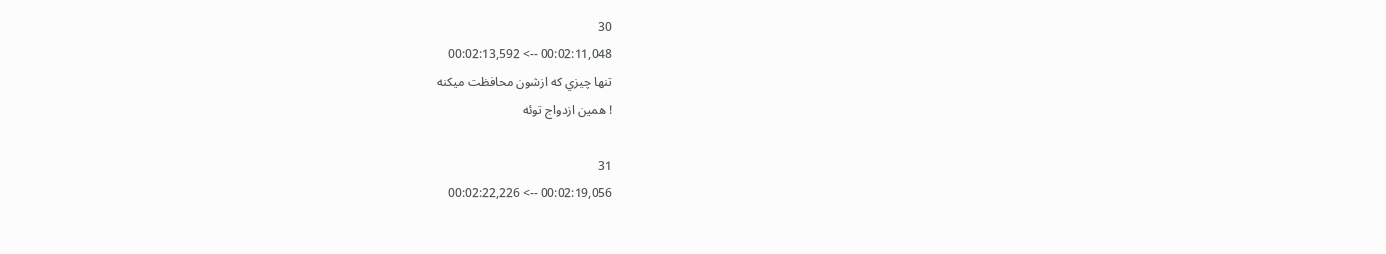30
00:02:11,048 --> 00:02:13,592
تنها چيزي که ازشون محافظت ميکنه
! همين ازدواج توئه

31
00:02:19,056 --> 00:02:22,226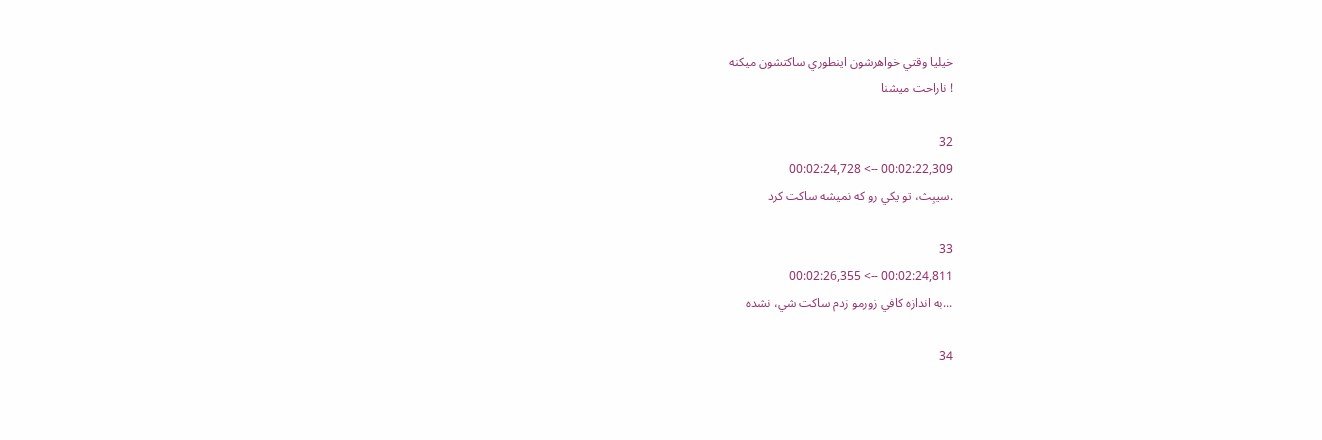خيليا وقتي خواهرشون اينطوري ساکتشون ميکنه
! ناراحت ميشنا

32
00:02:22,309 --> 00:02:24,728
.سيبِث، تو يکي رو که نميشه ساکت کرد

33
00:02:24,811 --> 00:02:26,355
...به اندازه کافي زورمو زدم ساکت شي، نشده

34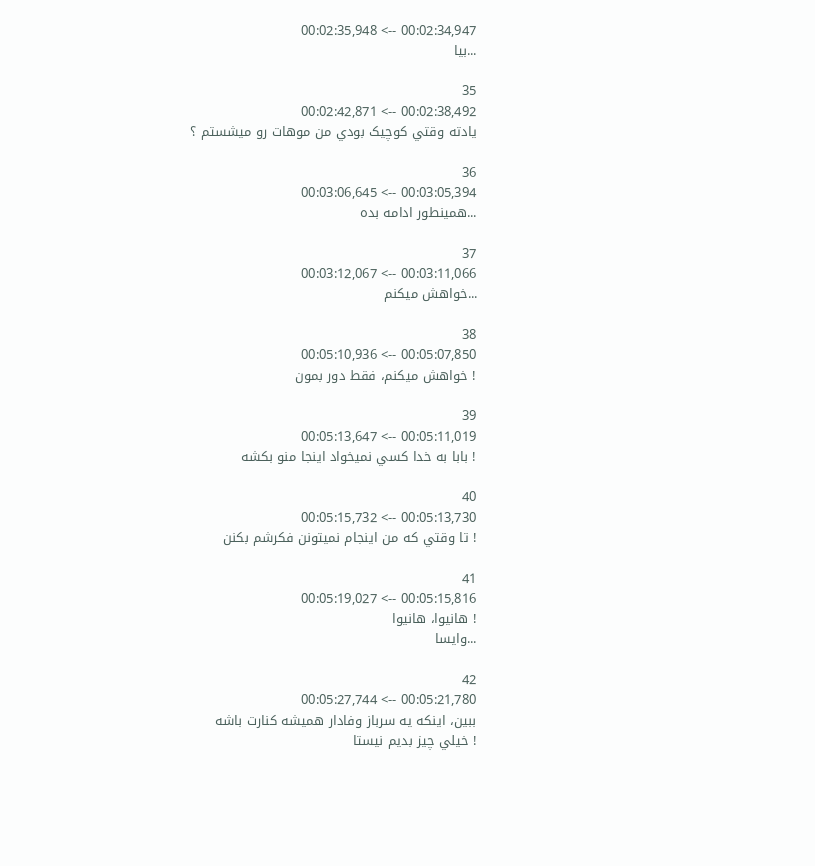00:02:34,947 --> 00:02:35,948
...بيا

35
00:02:38,492 --> 00:02:42,871
يادته وقتي کوچيک بودي من موهات رو ميشستم ؟

36
00:03:05,394 --> 00:03:06,645
...همينطور ادامه بده

37
00:03:11,066 --> 00:03:12,067
...خواهش ميکنم

38
00:05:07,850 --> 00:05:10,936
! خواهش ميکنم، فقط دور بمون

39
00:05:11,019 --> 00:05:13,647
! بابا به خدا کسي نميخواد اينجا منو بکشه

40
00:05:13,730 --> 00:05:15,732
! تا وقتي که من اينجام نميتونن فکرشم بکنن

41
00:05:15,816 --> 00:05:19,027
! هانيوا، هانيوا
...وايسا

42
00:05:21,780 --> 00:05:27,744
ببين، اينکه يه سرباز وفادار هميشه کنارت باشه
! خيلي چيز بديم نيستا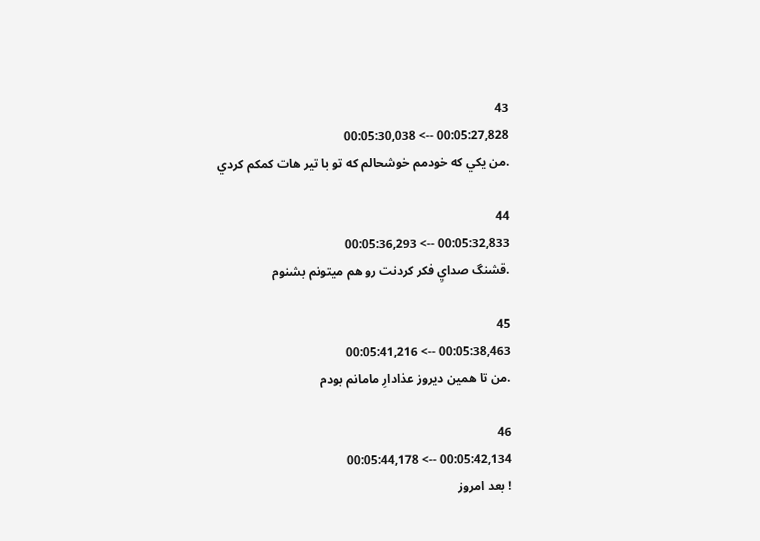43
00:05:27,828 --> 00:05:30,038
.من يکي که خودمم خوشحالم که تو با تير هات کمکم کردي

44
00:05:32,833 --> 00:05:36,293
.قشنگ صدايِ فکر کردنت رو هم ميتونم بشنوم

45
00:05:38,463 --> 00:05:41,216
.من تا همين ديروز عذادارِ مامانم بودم

46
00:05:42,134 --> 00:05:44,178
! بعد امروز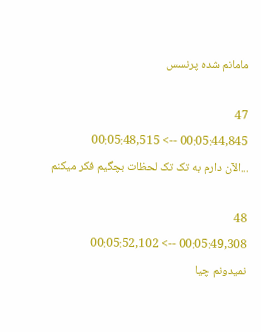مامانم شده پرنسس

47
00:05:44,845 --> 00:05:48,515
...الآن دارم به تک تک لحظات بچگيم فکر ميکنم

48
00:05:49,308 --> 00:05:52,102
نميدونم چيا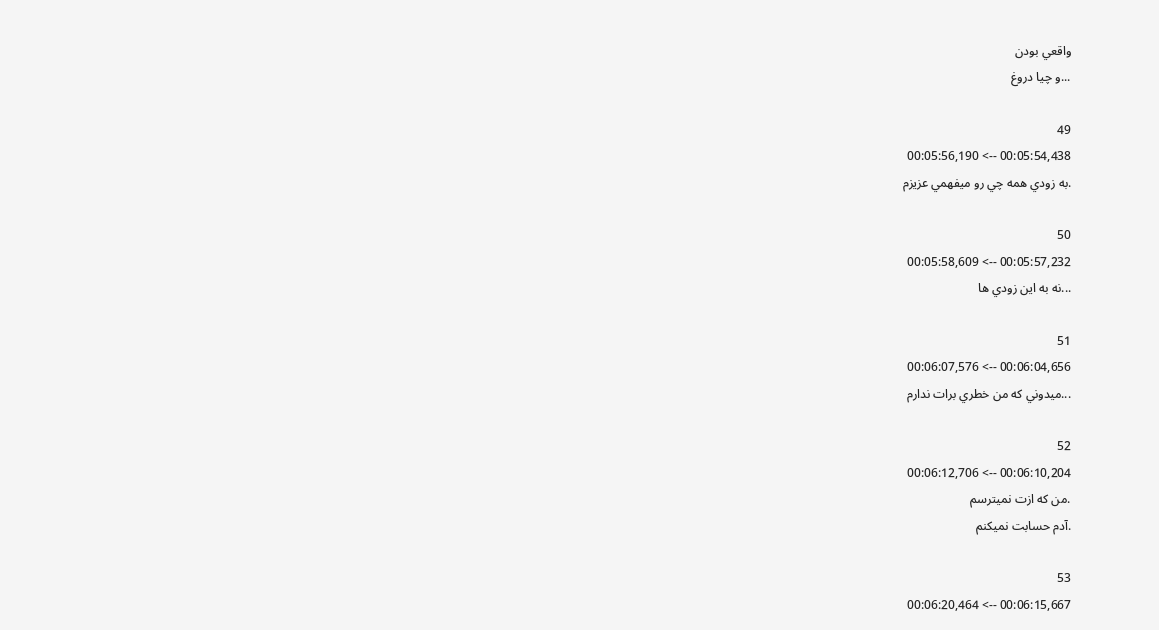واقعي بودن
...و چيا دروغ

49
00:05:54,438 --> 00:05:56,190
.به زودي همه چي رو ميفهمي عزيزم

50
00:05:57,232 --> 00:05:58,609
...نه به اين زودي ها

51
00:06:04,656 --> 00:06:07,576
...ميدوني که من خطري برات ندارم

52
00:06:10,204 --> 00:06:12,706
.من که ازت نميترسم
.آدم حسابت نميکنم

53
00:06:15,667 --> 00:06:20,464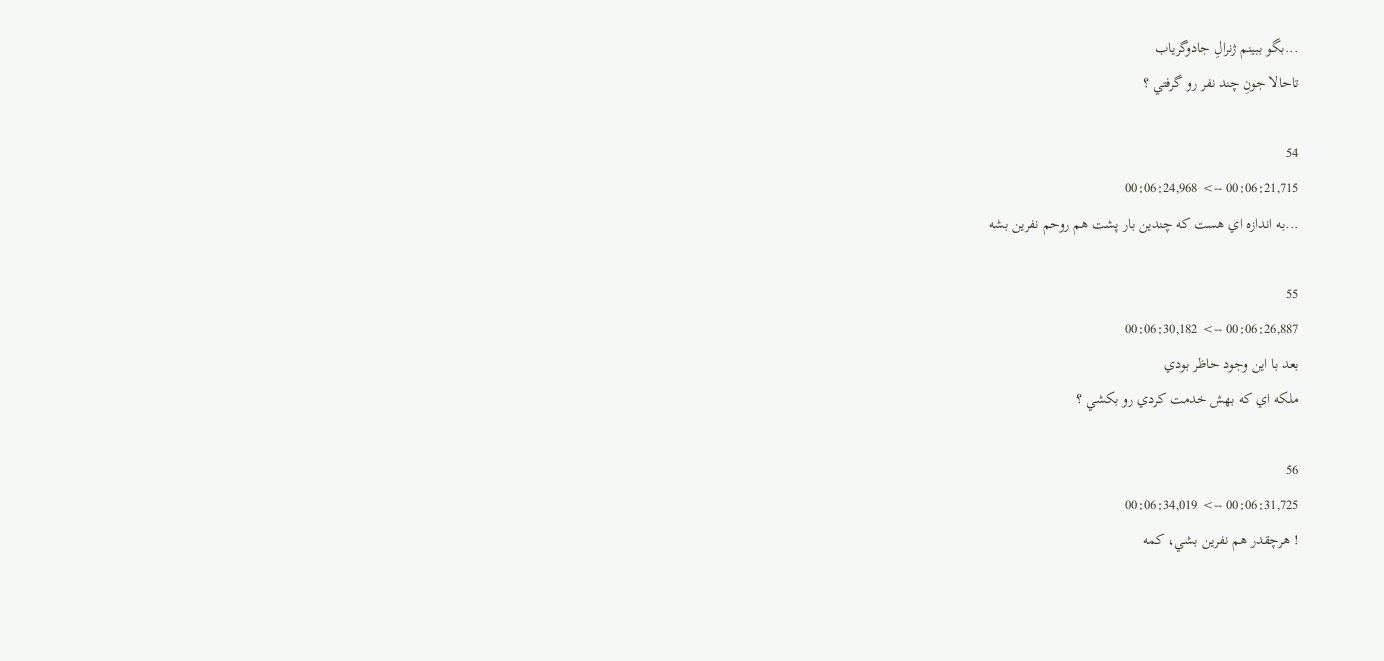...بگو ببينم ژنرالِ جادوگرياب
تاحالا جونِ چند نفر رو گرفتي ؟

54
00:06:21,715 --> 00:06:24,968
...به اندازه اي هست که چندين بار پشت هم روحم نفرين بشه

55
00:06:26,887 --> 00:06:30,182
بعد با اين وجود حاظر بودي
ملکه اي که بهش خدمت کردي رو بکشي ؟

56
00:06:31,725 --> 00:06:34,019
! هرچقدر هم نفرين بشي، کمه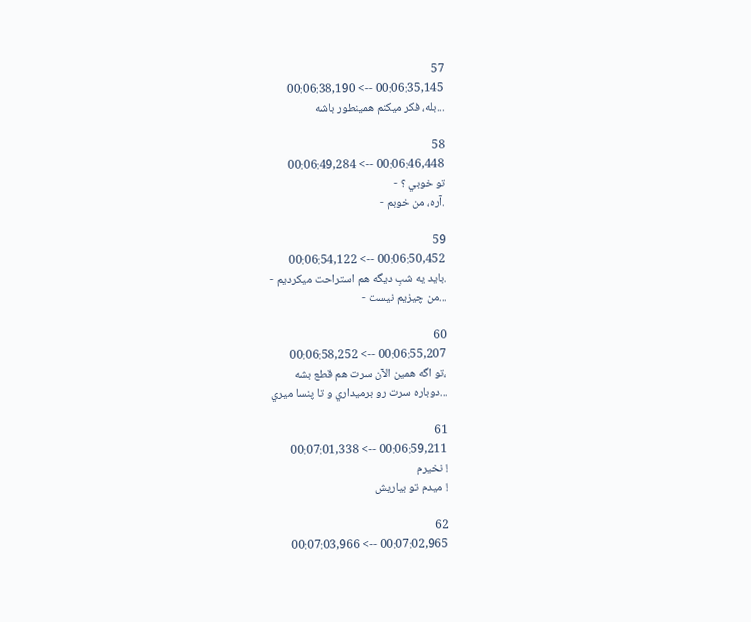57
00:06:35,145 --> 00:06:38,190
...بله، فکر ميکنم همينطور باشه

58
00:06:46,448 --> 00:06:49,284
تو خوبي ؟ -
.آره، من خوبم -

59
00:06:50,452 --> 00:06:54,122
.بايد يه شبِ ديگه هم استراحت ميکرديم -
...من چيزيم نيست -

60
00:06:55,207 --> 00:06:58,252
،تو اگه همين الآن سرت هم قطع بشه
...دوباره سرت رو برميداري و تا پنسا ميري

61
00:06:59,211 --> 00:07:01,338
! نخيرم
! ميدم تو بياريش

62
00:07:02,965 --> 00:07:03,966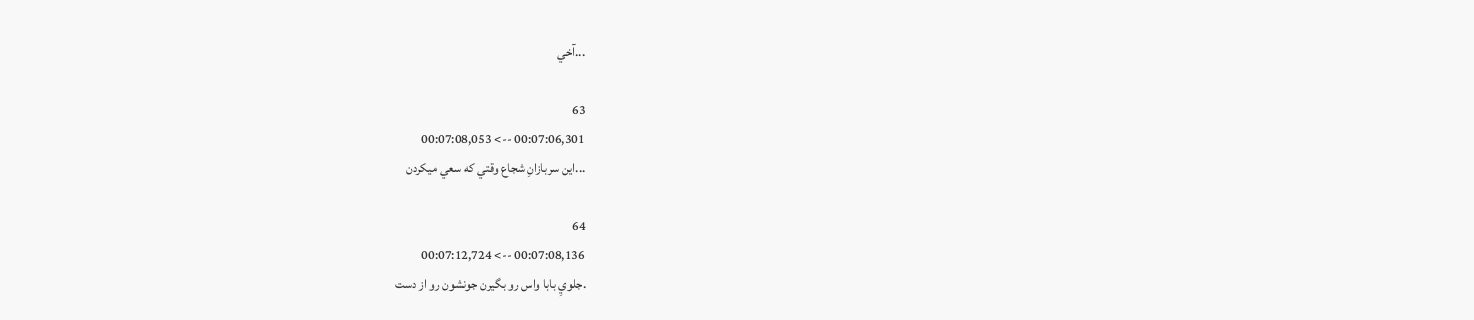...آخي

63
00:07:06,301 --> 00:07:08,053
...اين سربازانِ شجاع وقتي که سعي ميکردن

64
00:07:08,136 --> 00:07:12,724
.جلويِ بابا واس رو بگيرن جونشون رو از دست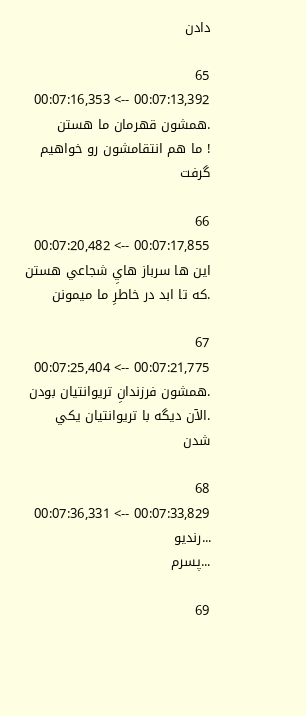دادن

65
00:07:13,392 --> 00:07:16,353
.همشون قهرمان ما هستن
! ما هم انتقامشون رو خواهيم گرفت

66
00:07:17,855 --> 00:07:20,482
اين ها سرباز هايِ شجاعي هستن
.که تا ابد در خاطرِ ما ميمونن

67
00:07:21,775 --> 00:07:25,404
.همشون فرزندانِ تريوانتيان بودن
.الآن ديگه با تريوانتيان يکي شدن

68
00:07:33,829 --> 00:07:36,331
...رنديو
...پسرم

69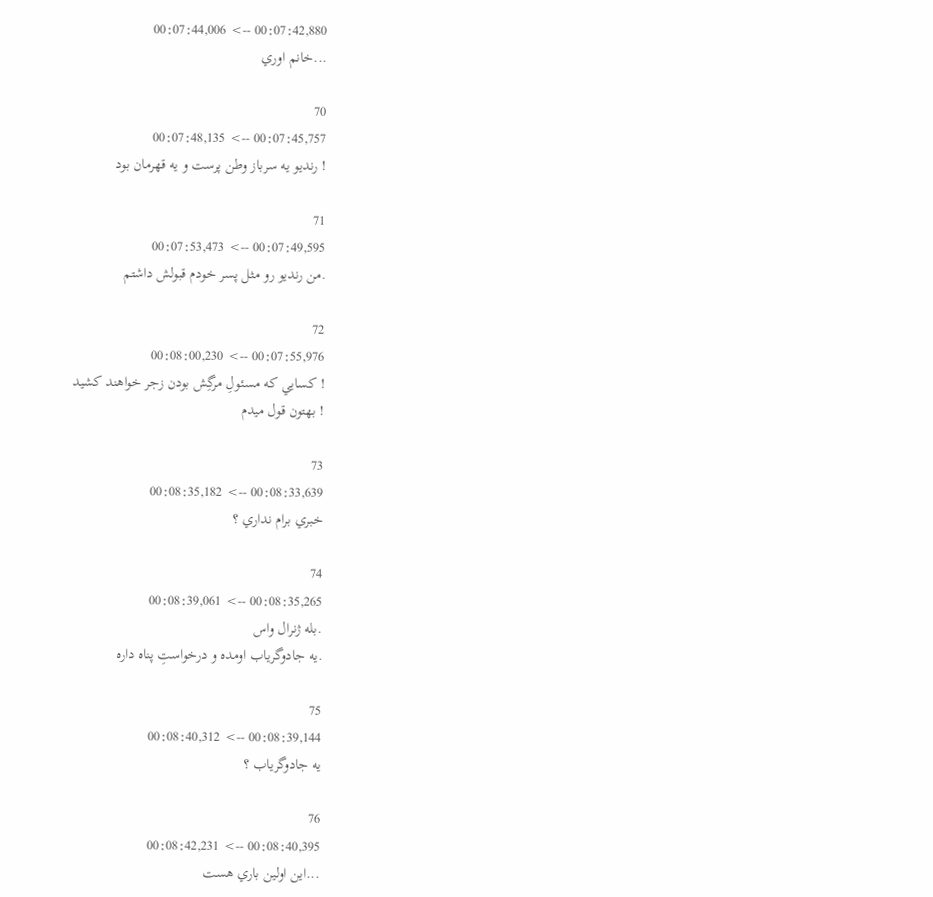00:07:42,880 --> 00:07:44,006
...خانم اوري

70
00:07:45,757 --> 00:07:48,135
! رنديو يه سرباز وطن پرست و يه قهرمان بود

71
00:07:49,595 --> 00:07:53,473
.من رنديو رو مثل پسر خودم قبولش داشتم

72
00:07:55,976 --> 00:08:00,230
! کسايي که مسئولِ مرگِش بودن زجر خواهند کشيد
! بهتون قول ميدم

73
00:08:33,639 --> 00:08:35,182
خبري برام نداري ؟

74
00:08:35,265 --> 00:08:39,061
.بله ژنرال واس
.يه جادوگرياب اومده و درخواستِ پناه داره

75
00:08:39,144 --> 00:08:40,312
يه جادوگرياب ؟

76
00:08:40,395 --> 00:08:42,231
...اين اولين باري هست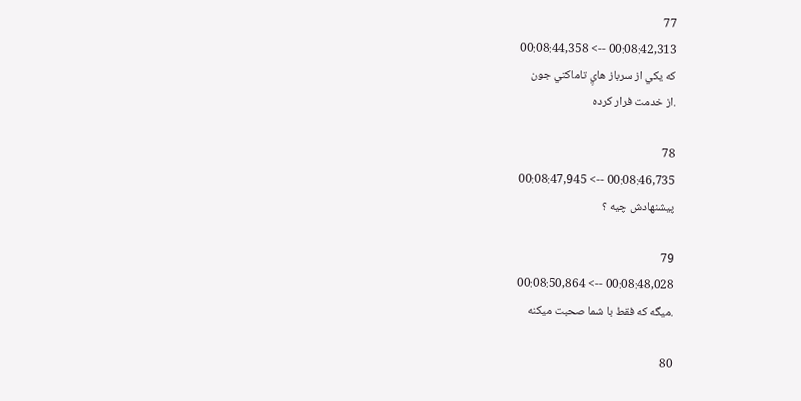77
00:08:42,313 --> 00:08:44,358
که يکي از سرباز هايِ تاماکتي جون
.از خدمت فرار کرده

78
00:08:46,735 --> 00:08:47,945
پيشنهادش چيه ؟

79
00:08:48,028 --> 00:08:50,864
.ميگه که فقط با شما صحبت ميکنه

80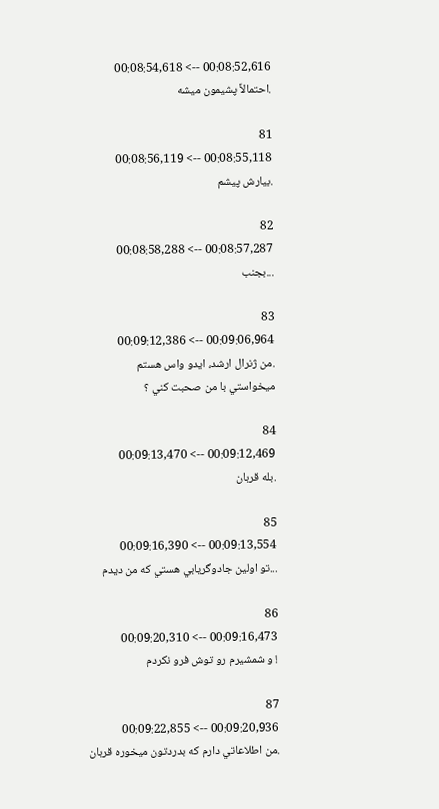00:08:52,616 --> 00:08:54,618
.احتمالاً پشيمون ميشه

81
00:08:55,118 --> 00:08:56,119
.بيارش پيشم

82
00:08:57,287 --> 00:08:58,288
...بجنب

83
00:09:06,964 --> 00:09:12,386
.من ژنرال ارشد، ايدو واس هستم
ميخواستي با من صحبت کني ؟

84
00:09:12,469 --> 00:09:13,470
.بله قربان

85
00:09:13,554 --> 00:09:16,390
...تو اولين جادوگريابي هستي که من ديدم

86
00:09:16,473 --> 00:09:20,310
! و شمشيرم رو توش فرو نکردم

87
00:09:20,936 --> 00:09:22,855
.من اطلاعاتي دارم که بدردتون ميخوره قربان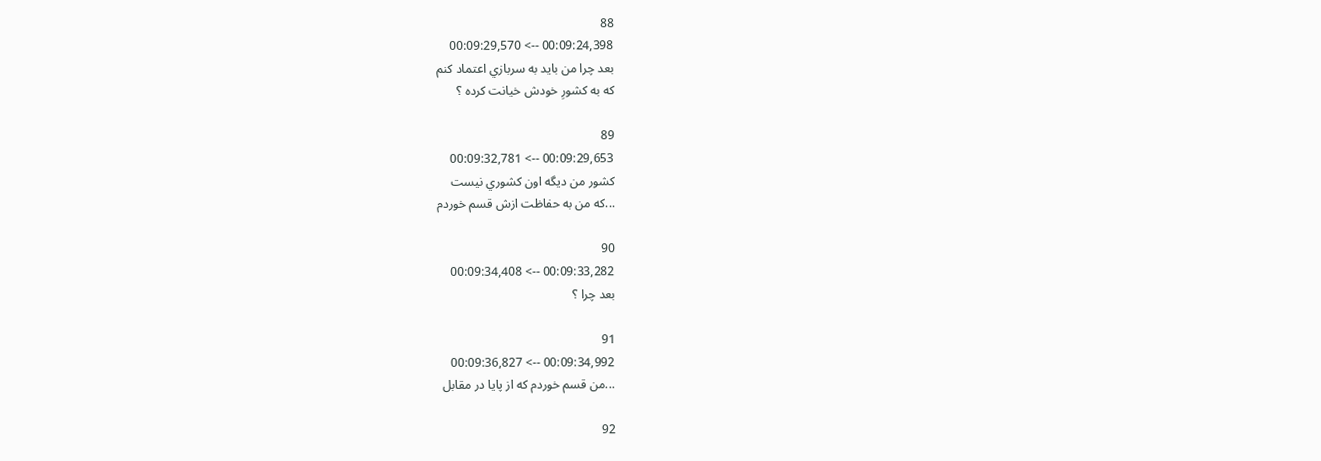88
00:09:24,398 --> 00:09:29,570
بعد چرا من بايد به سربازي اعتماد کنم
که به کشورِ خودش خيانت کرده ؟

89
00:09:29,653 --> 00:09:32,781
کشور من ديگه اون کشوري نيست
...که من به حفاظت ازش قسم خوردم

90
00:09:33,282 --> 00:09:34,408
بعد چرا ؟

91
00:09:34,992 --> 00:09:36,827
...من قسم خوردم که از پايا در مقابل

92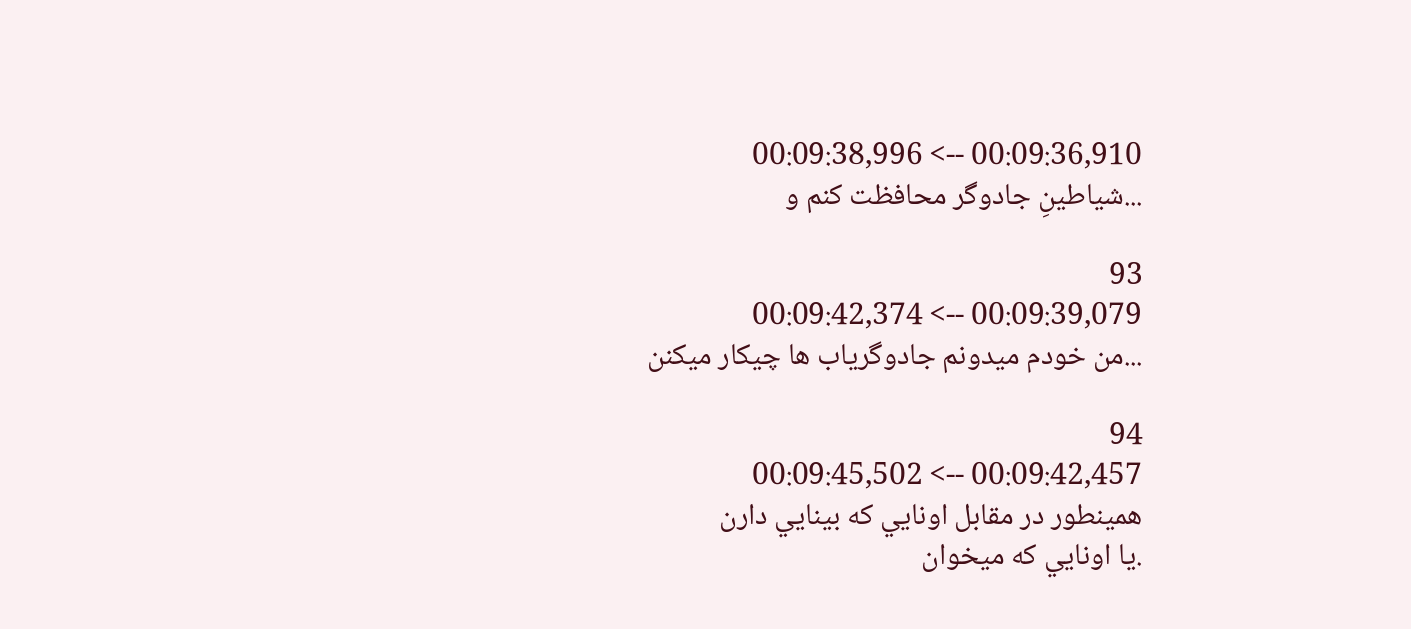00:09:36,910 --> 00:09:38,996
...شياطينِ جادوگر محافظت کنم و

93
00:09:39,079 --> 00:09:42,374
...من خودم ميدونم جادوگرياب ها چيکار ميکنن

94
00:09:42,457 --> 00:09:45,502
همينطور در مقابل اونايي که بينايي دارن
.يا اونايي که ميخوان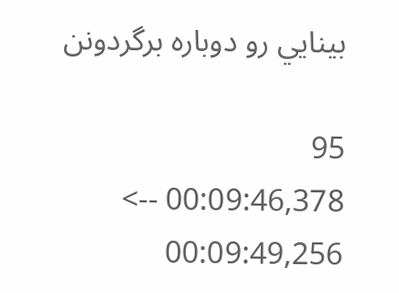بينايي رو دوباره برگردونن

95
00:09:46,378 --> 00:09:49,256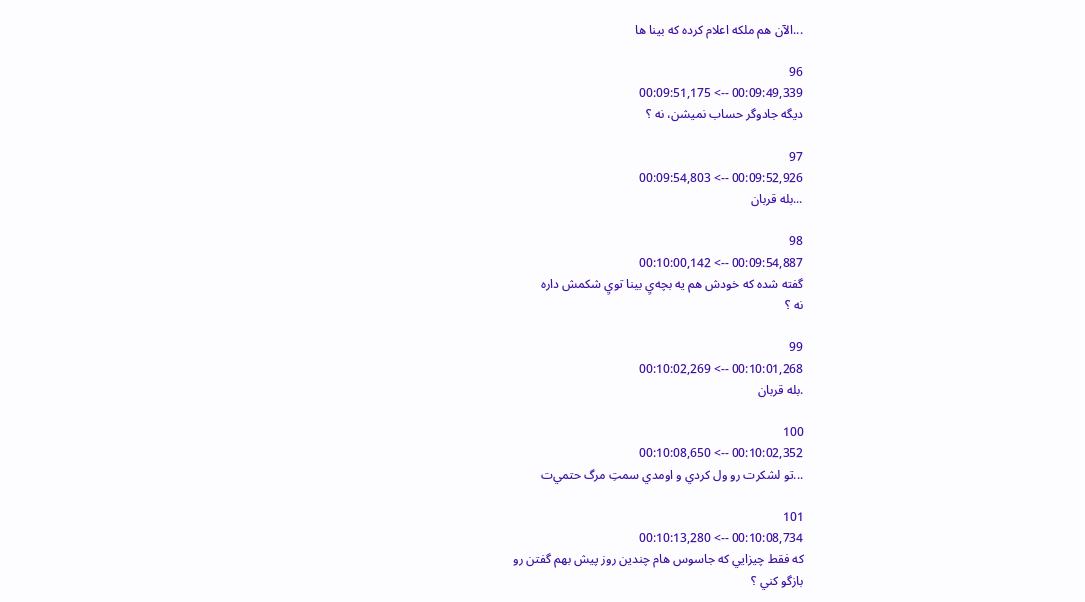...الآن هم ملکه اعلام کرده که بينا ها

96
00:09:49,339 --> 00:09:51,175
ديگه جادوگر حساب نميشن، نه ؟

97
00:09:52,926 --> 00:09:54,803
...بله قربان

98
00:09:54,887 --> 00:10:00,142
گفته شده که خودش هم يه بچه‌يِ بينا تويِ شکمش داره
نه ؟

99
00:10:01,268 --> 00:10:02,269
.بله قربان

100
00:10:02,352 --> 00:10:08,650
...تو لشکرت رو ول کردي و اومدي سمتِ مرگ حتمي‌ت

101
00:10:08,734 --> 00:10:13,280
که فقط چيزايي که جاسوس هام چندين روز پيش بهم گفتن رو
بازگو کني ؟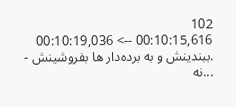102
00:10:15,616 --> 00:10:19,036
.ببندينش و به برده‌دار ها بفروشينش -
...نه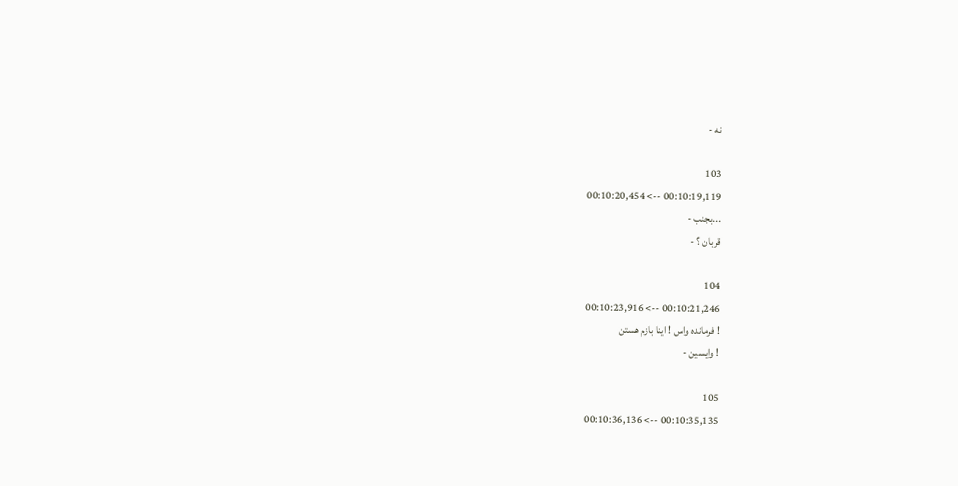نه -

103
00:10:19,119 --> 00:10:20,454
...بجنب -
قربان ؟ -

104
00:10:21,246 --> 00:10:23,916
! فرمانده واس ! اينا بازم هستن
! وايسين -

105
00:10:35,135 --> 00:10:36,136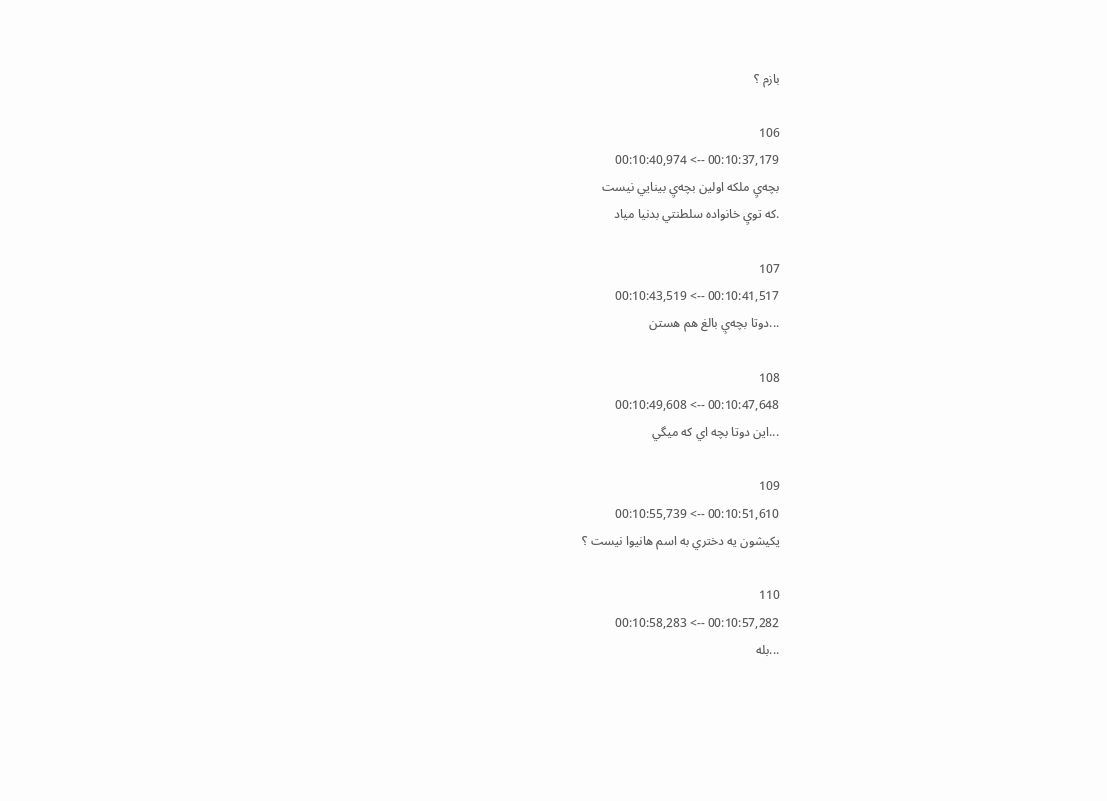بازم ؟

106
00:10:37,179 --> 00:10:40,974
بچه‌يِ ملکه اولين بچه‌يِ بينايي نيست
.که تويِ خانواده سلطنتي بدنيا مياد

107
00:10:41,517 --> 00:10:43,519
...دوتا بچه‌يِ بالغ هم هستن

108
00:10:47,648 --> 00:10:49,608
...اين دوتا بچه اي که ميگي

109
00:10:51,610 --> 00:10:55,739
يکيشون يه دختري به اسم هانيوا نيست ؟

110
00:10:57,282 --> 00:10:58,283
...بله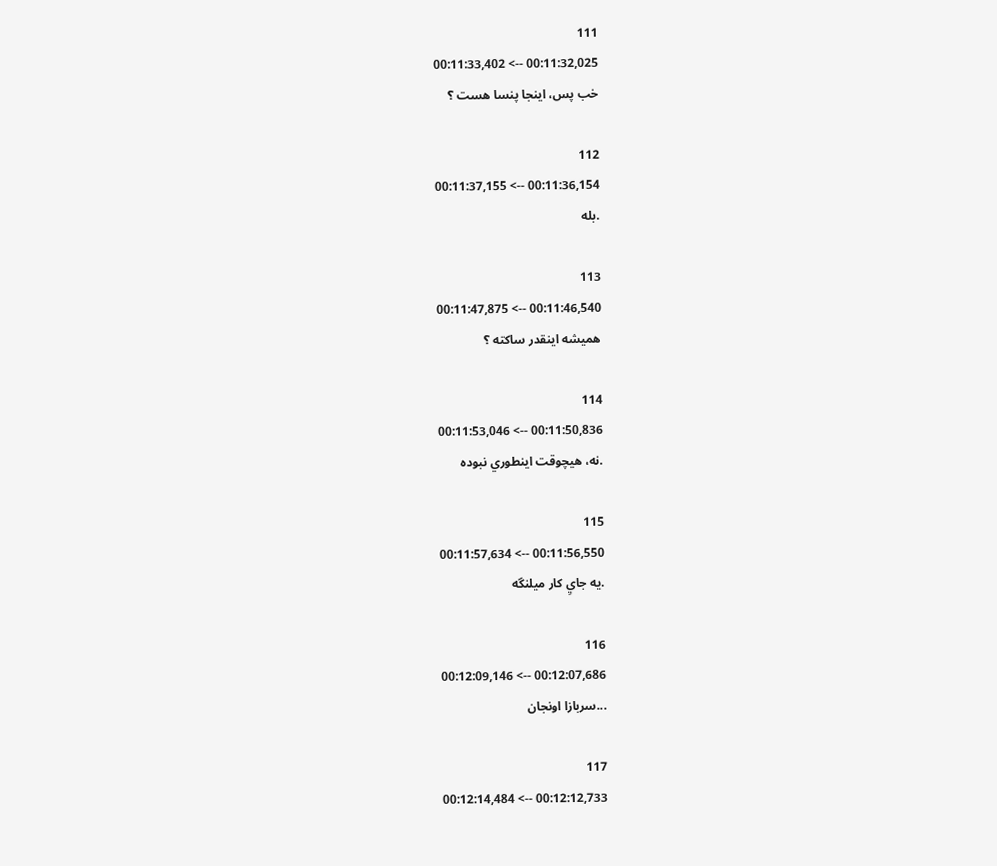111
00:11:32,025 --> 00:11:33,402
خب پس، اينجا پنسا هست ؟

112
00:11:36,154 --> 00:11:37,155
.بله

113
00:11:46,540 --> 00:11:47,875
هميشه اينقدر ساکته ؟

114
00:11:50,836 --> 00:11:53,046
.نه، هيچوقت اينطوري نبوده

115
00:11:56,550 --> 00:11:57,634
.يه جايِ کار ميلنگه

116
00:12:07,686 --> 00:12:09,146
...سربازا اونجان

117
00:12:12,733 --> 00:12:14,484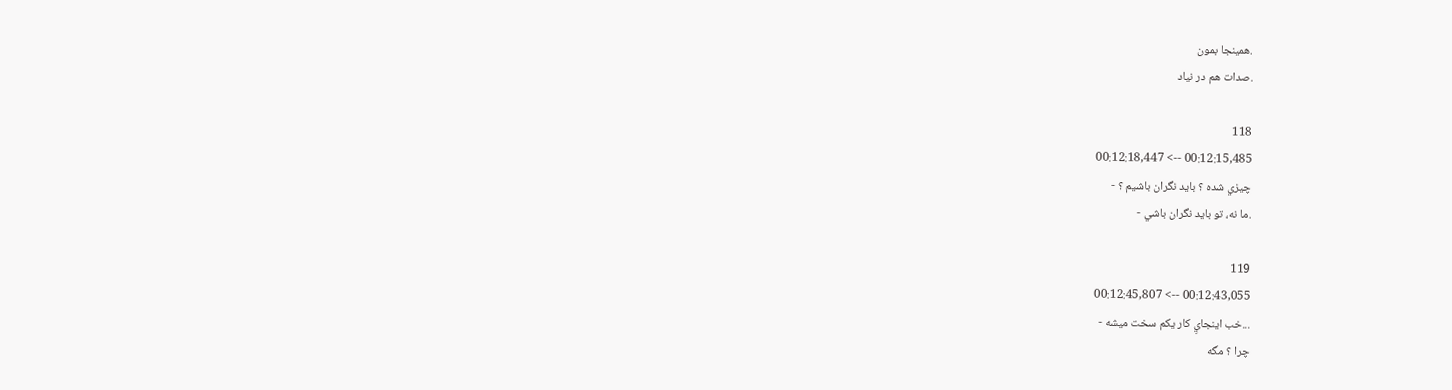.همينجا بمون
.صدات هم در نياد

118
00:12:15,485 --> 00:12:18,447
چيزي شده ؟ بايد نگران باشيم ؟ -
.ما نه، تو بايد نگران باشي -

119
00:12:43,055 --> 00:12:45,807
...خب اينجايِ کار يکم سخت ميشه -
چرا ؟ مگه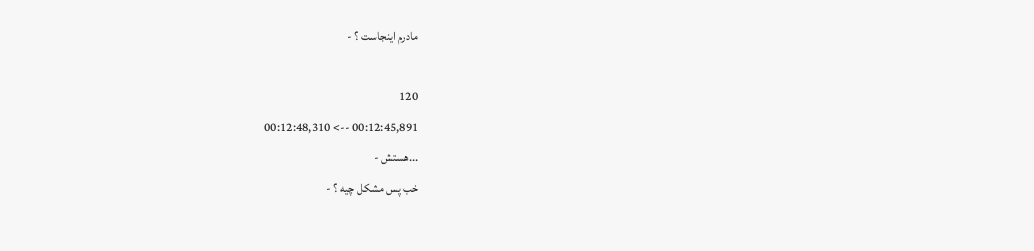مادرم اينجاست ؟ -

120
00:12:45,891 --> 00:12:48,310
...هستش -
خب پس مشکل چيه ؟ -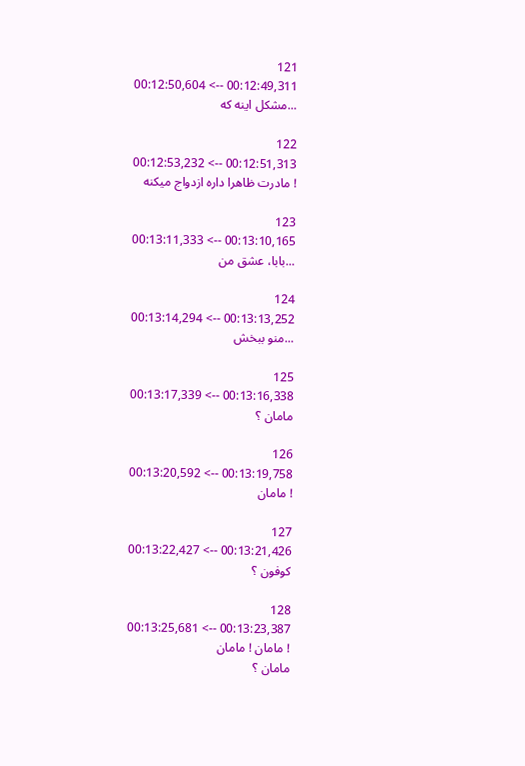121
00:12:49,311 --> 00:12:50,604
...مشکل اينه که

122
00:12:51,313 --> 00:12:53,232
! مادرت ظاهرا داره ازدواج ميکنه

123
00:13:10,165 --> 00:13:11,333
...بابا، عشق من

124
00:13:13,252 --> 00:13:14,294
...منو ببخش

125
00:13:16,338 --> 00:13:17,339
مامان ؟

126
00:13:19,758 --> 00:13:20,592
! مامان

127
00:13:21,426 --> 00:13:22,427
کوفون ؟

128
00:13:23,387 --> 00:13:25,681
! مامان ! مامان
مامان ؟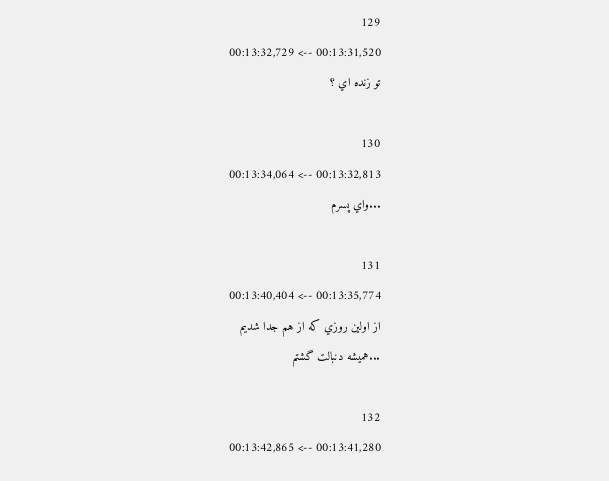129
00:13:31,520 --> 00:13:32,729
تو زنده اي ؟

130
00:13:32,813 --> 00:13:34,064
...واي پسرم

131
00:13:35,774 --> 00:13:40,404
از اولين روزي که از هم جدا شديم
...هميشه دنبالت گشتم

132
00:13:41,280 --> 00:13:42,865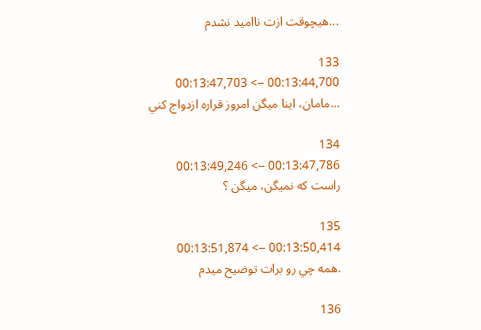...هيچوقت ازت نااميد نشدم

133
00:13:44,700 --> 00:13:47,703
...مامان، اينا ميگن امروز قراره ازدواج کني

134
00:13:47,786 --> 00:13:49,246
راست که نميگن، ميگن ؟

135
00:13:50,414 --> 00:13:51,874
.همه چي رو برات توضيح ميدم

136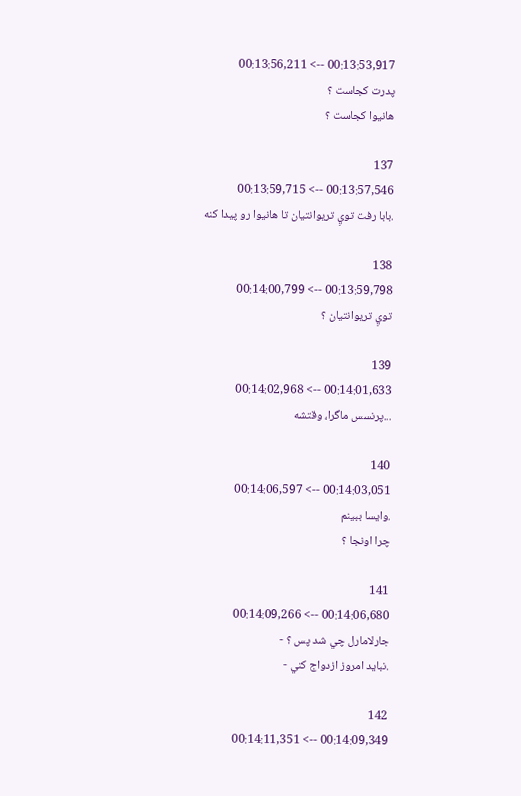00:13:53,917 --> 00:13:56,211
پدرت کجاست ؟
هانيوا کجاست ؟

137
00:13:57,546 --> 00:13:59,715
.بابا رفت تويِ تريوانتيان تا هانيوا رو پيدا کنه

138
00:13:59,798 --> 00:14:00,799
تويِ تريوانتيان ؟

139
00:14:01,633 --> 00:14:02,968
...پرنسس ماگرا، وقتشه

140
00:14:03,051 --> 00:14:06,597
.وايسا ببينم
چرا اونجا ؟

141
00:14:06,680 --> 00:14:09,266
جارلامارل چي شد پس ؟ -
.نبايد امروز ازدواج کني -

142
00:14:09,349 --> 00:14:11,351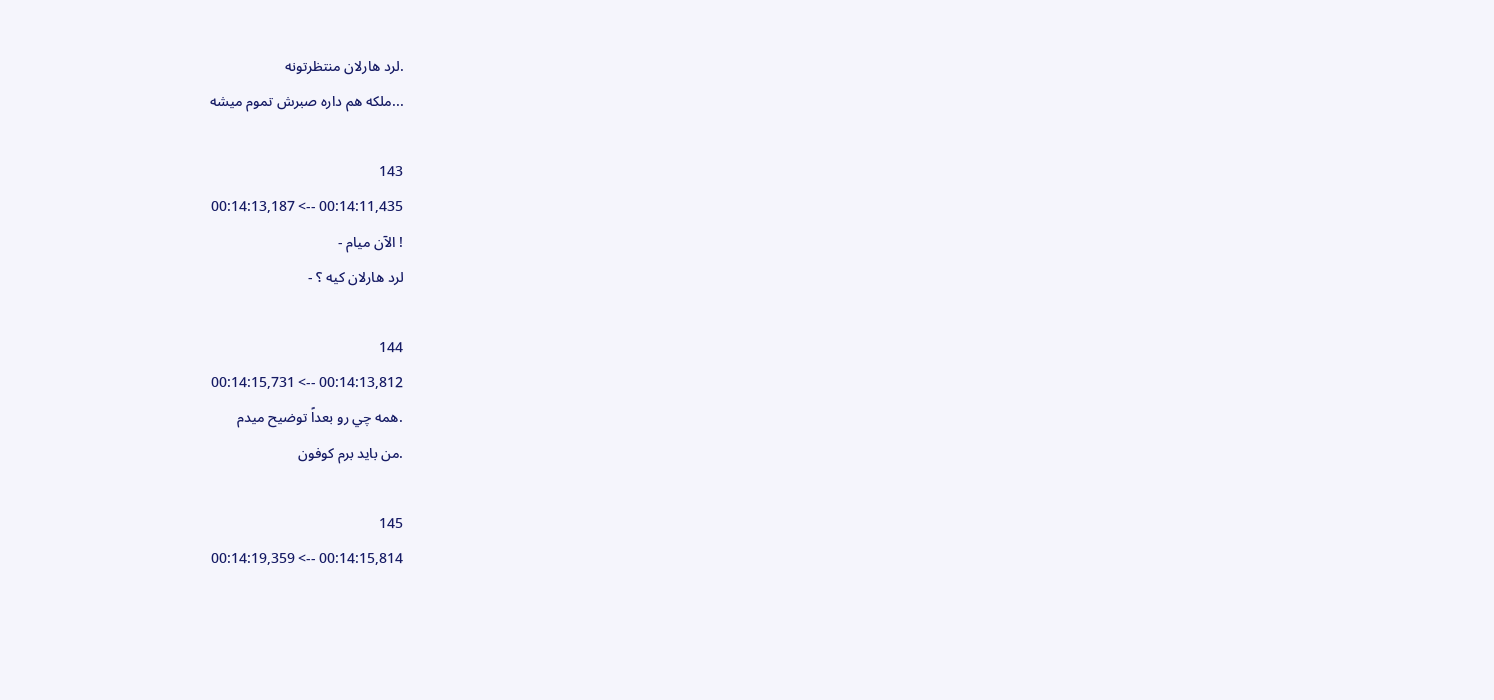.لرد هارلان منتظرتونه
...ملکه هم داره صبرش تموم ميشه

143
00:14:11,435 --> 00:14:13,187
! الآن ميام -
لرد هارلان کيه ؟ -

144
00:14:13,812 --> 00:14:15,731
.همه چي رو بعداً توضيح ميدم
.من بايد برم کوفون

145
00:14:15,814 --> 00:14:19,359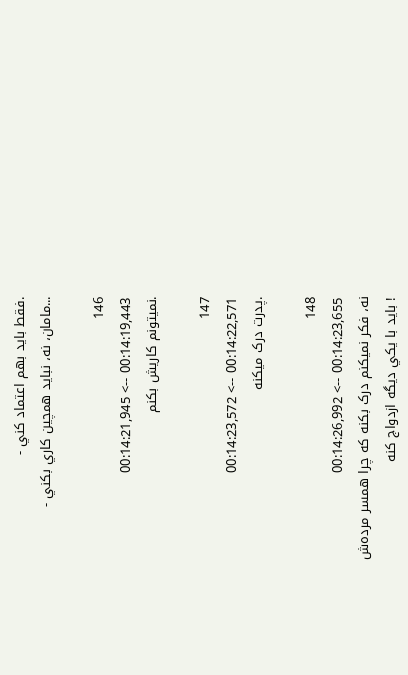.فقط بايد بهم اعتماد کني -
...مامان، نه، نبايد همچين کاري بکني -

146
00:14:19,443 --> 00:14:21,945
.نميتونم کاريش بکنم

147
00:14:22,571 --> 00:14:23,572
.پدرت درک ميکنه

148
00:14:23,655 --> 00:14:26,992
نه، فکر نميکنم درک بکنه که چرا همسر مرده‌ش
! بايد با يکي ديگه ازدواج کنه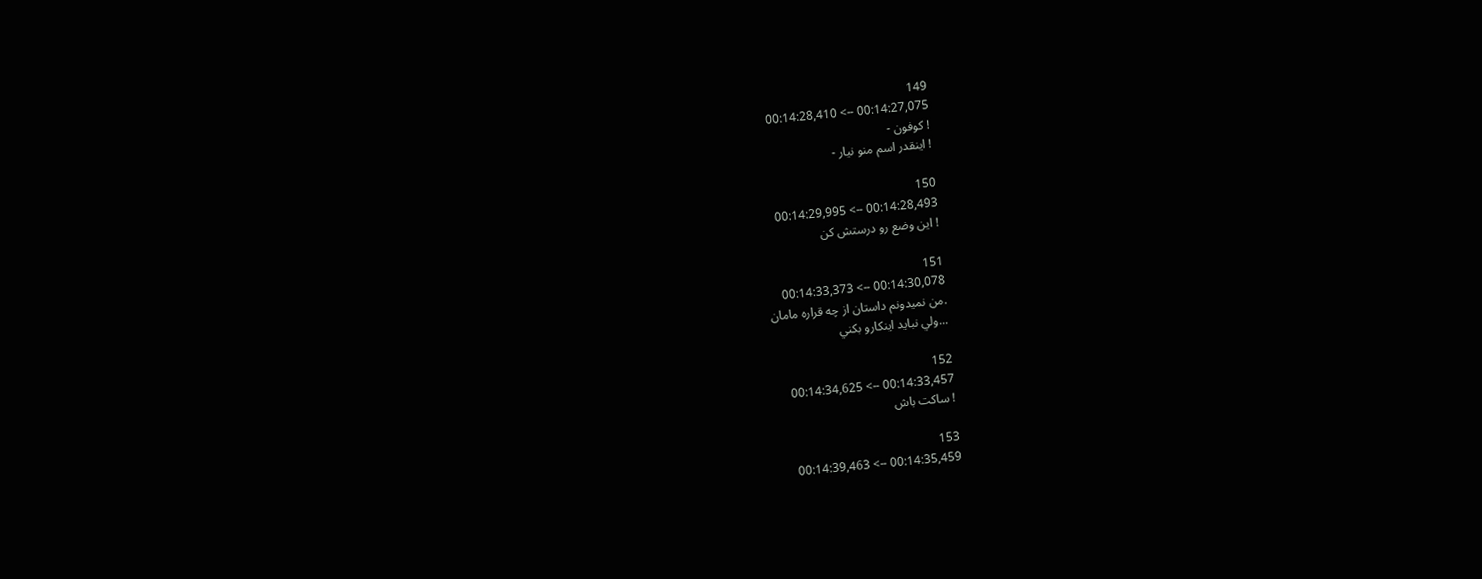149
00:14:27,075 --> 00:14:28,410
! کوفون -
! اينقدر اسم منو نيار -

150
00:14:28,493 --> 00:14:29,995
! اين وضع رو درستش کن

151
00:14:30,078 --> 00:14:33,373
.من نميدونم داستان از چه قراره مامان
...ولي نبايد اينکارو بکني

152
00:14:33,457 --> 00:14:34,625
! ساکت باش

153
00:14:35,459 --> 00:14:39,463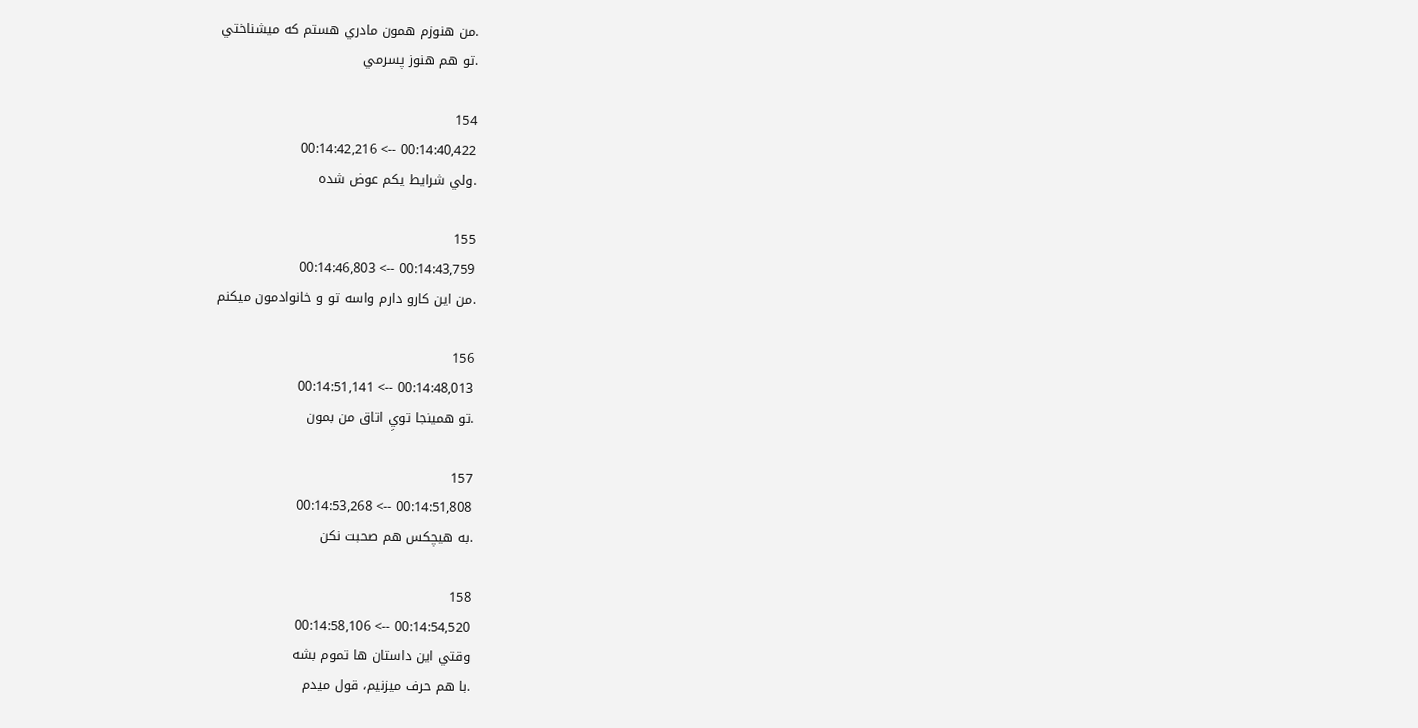.من هنوزم همون مادري هستم که ميشناختي
.تو هم هنوز پسرمي

154
00:14:40,422 --> 00:14:42,216
.ولي شرايط يکم عوض شده

155
00:14:43,759 --> 00:14:46,803
.من اين کارو دارم واسه تو و خانوادمون ميکنم

156
00:14:48,013 --> 00:14:51,141
.تو همينجا تويِ اتاق من بمون

157
00:14:51,808 --> 00:14:53,268
.به هيچکس هم صحبت نکن

158
00:14:54,520 --> 00:14:58,106
وقتي اين داستان ها تموم بشه
.با هم حرف ميزنيم، قول ميدم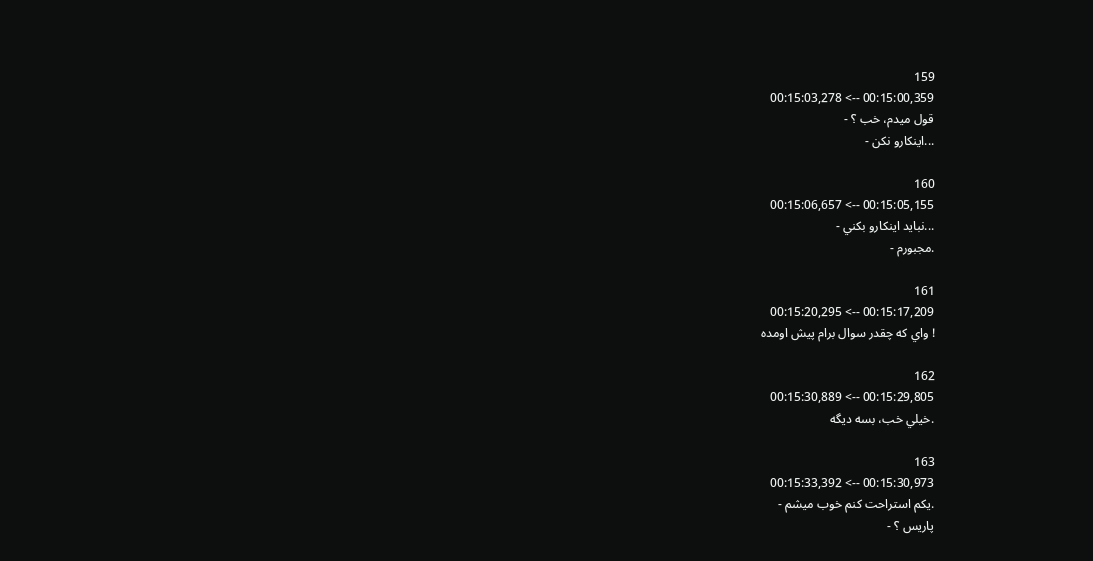159
00:15:00,359 --> 00:15:03,278
قول ميدم، خب ؟ -
...اينکارو نکن -

160
00:15:05,155 --> 00:15:06,657
...نبايد اينکارو بکني -
.مجبورم -

161
00:15:17,209 --> 00:15:20,295
! واي که چقدر سوال برام پيش اومده

162
00:15:29,805 --> 00:15:30,889
.خيلي خب، بسه ديگه

163
00:15:30,973 --> 00:15:33,392
.يکم استراحت کنم خوب ميشم -
پاريس ؟ -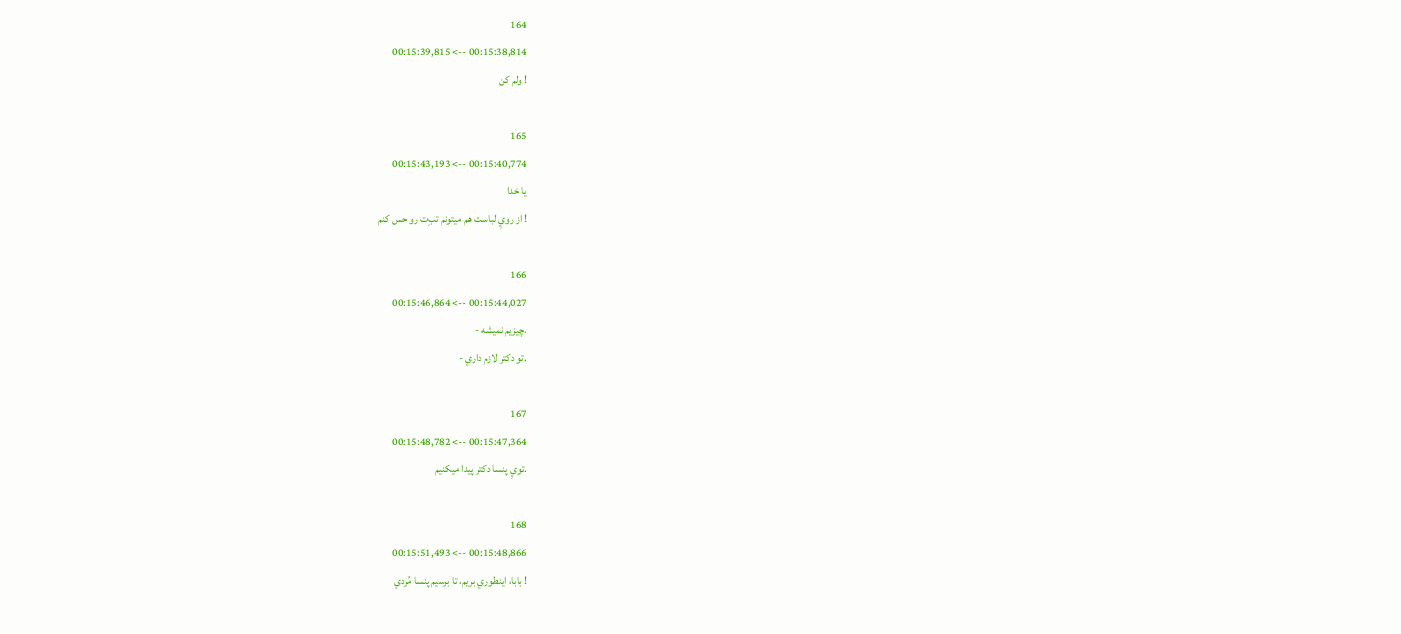164
00:15:38,814 --> 00:15:39,815
! ولم کن

165
00:15:40,774 --> 00:15:43,193
يا خدا
! از رويِ لباست هم ميتونم تب‌ِت رو حس کنم

166
00:15:44,027 --> 00:15:46,864
.چيزيم نميشه -
.تو دکتر لازم داري -

167
00:15:47,364 --> 00:15:48,782
.تويِ پنسا دکتر پيدا ميکنيم

168
00:15:48,866 --> 00:15:51,493
! بابا، اينطوري بريم، تا برسيم پنسا مُردي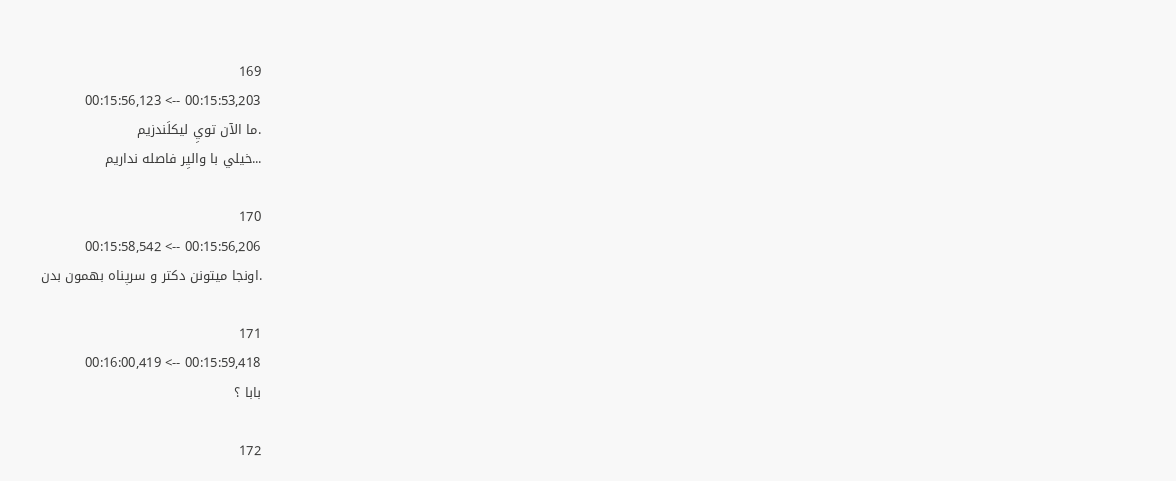169
00:15:53,203 --> 00:15:56,123
.ما الآن تويِ ليکلَندزيم
...خيلي با واليِر فاصله نداريم

170
00:15:56,206 --> 00:15:58,542
.اونجا ميتونن دکتر و سرپناه بهمون بدن

171
00:15:59,418 --> 00:16:00,419
بابا ؟

172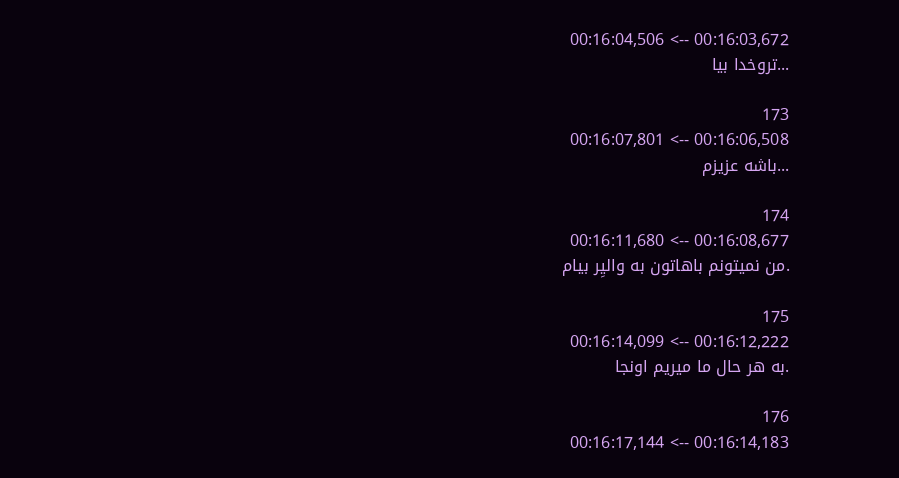00:16:03,672 --> 00:16:04,506
...تروخدا بيا

173
00:16:06,508 --> 00:16:07,801
...باشه عزيزم

174
00:16:08,677 --> 00:16:11,680
.من نميتونم باهاتون به واليِر بيام

175
00:16:12,222 --> 00:16:14,099
.به هر حال ما ميريم اونجا

176
00:16:14,183 --> 00:16:17,144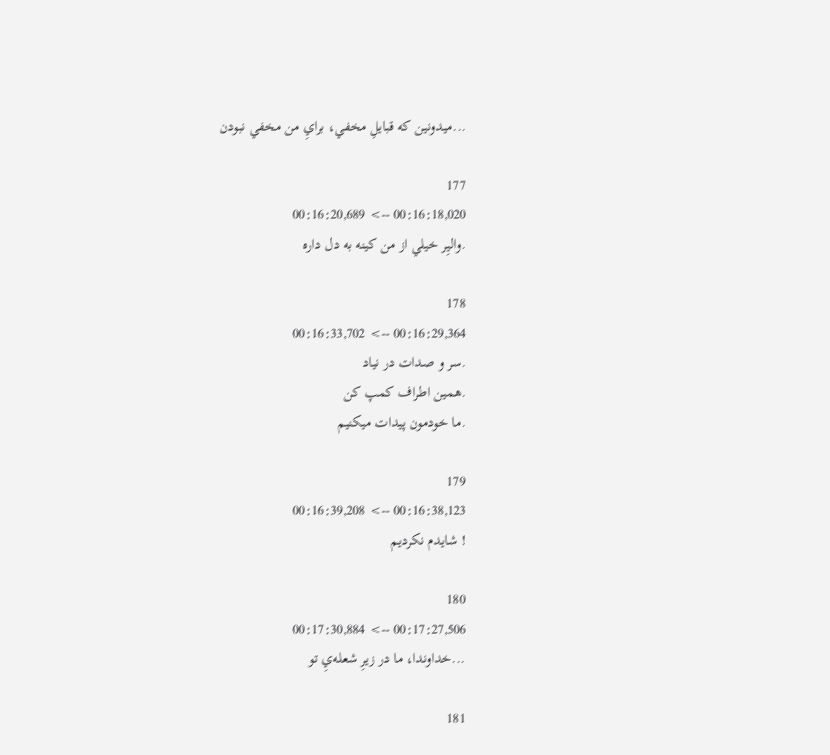...ميدونين که قبايلِ مخفي، برايِ من مخفي نبودن

177
00:16:18,020 --> 00:16:20,689
.واليِر خيلي از من کينه به دل داره

178
00:16:29,364 --> 00:16:33,702
.سر و صدات در نياد
.همين اطراف کمپ کن
.ما خودمون پيدات ميکنيم

179
00:16:38,123 --> 00:16:39,208
! شايدم نکرديم

180
00:17:27,506 --> 00:17:30,884
...خداوندا، ما در زيرِ شعله‌يِ تو

181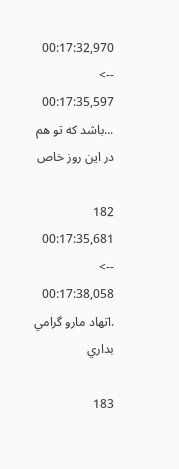00:17:32,970 --> 00:17:35,597
...باشد که تو هم در اين روز خاص

182
00:17:35,681 --> 00:17:38,058
.اتهاد مارو گرامي بداري

183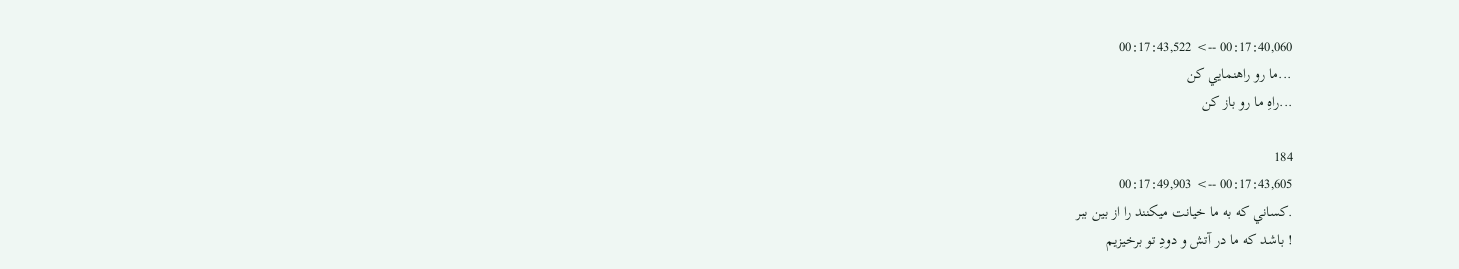00:17:40,060 --> 00:17:43,522
...ما رو راهنمايي کن
...راهِ ما رو باز کن

184
00:17:43,605 --> 00:17:49,903
.کساني که به ما خيانت ميکنند را از بين ببر
! باشد که ما در آتش و دودِ تو برخيزيم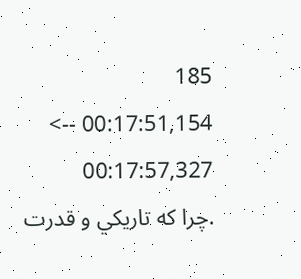185
00:17:51,154 --> 00:17:57,327
.چرا که تاريکي و قدرت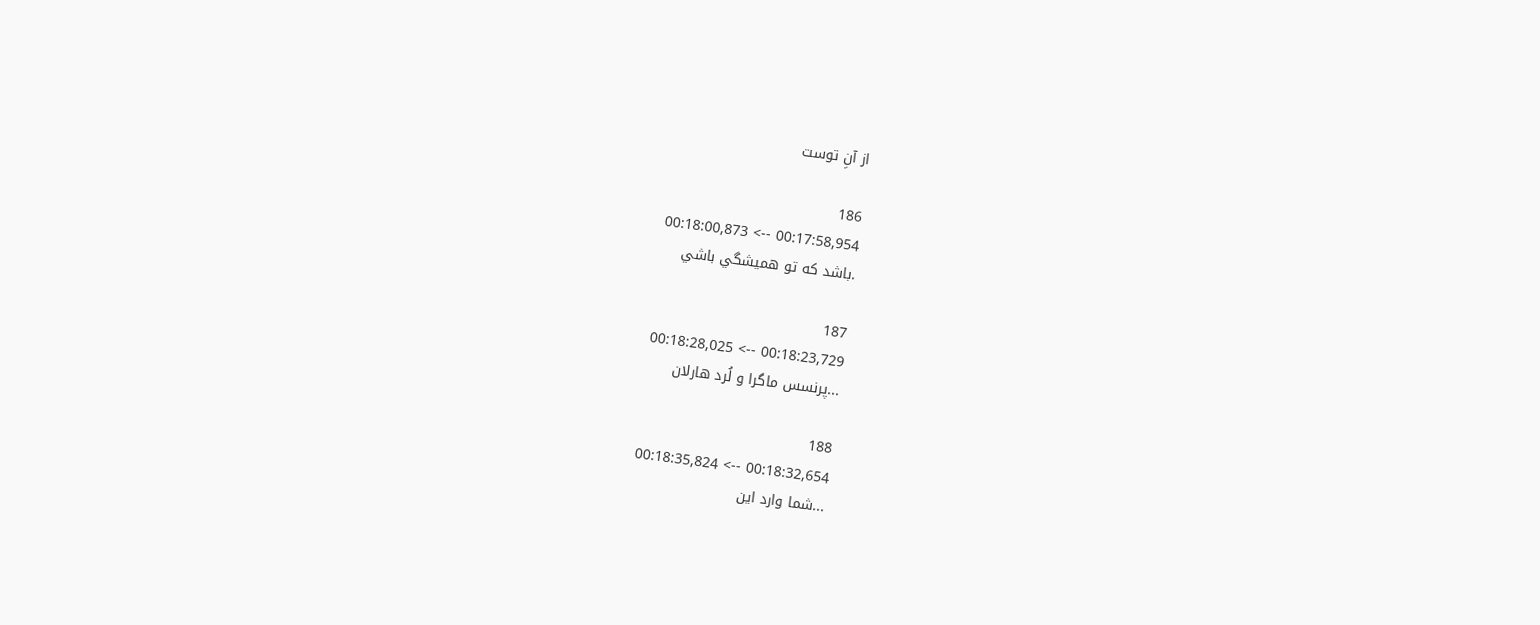از آنِ توست

186
00:17:58,954 --> 00:18:00,873
.باشد که تو هميشگي باشي

187
00:18:23,729 --> 00:18:28,025
...پرنسس ماگرا و لُرد هارلان

188
00:18:32,654 --> 00:18:35,824
...شما وارد اين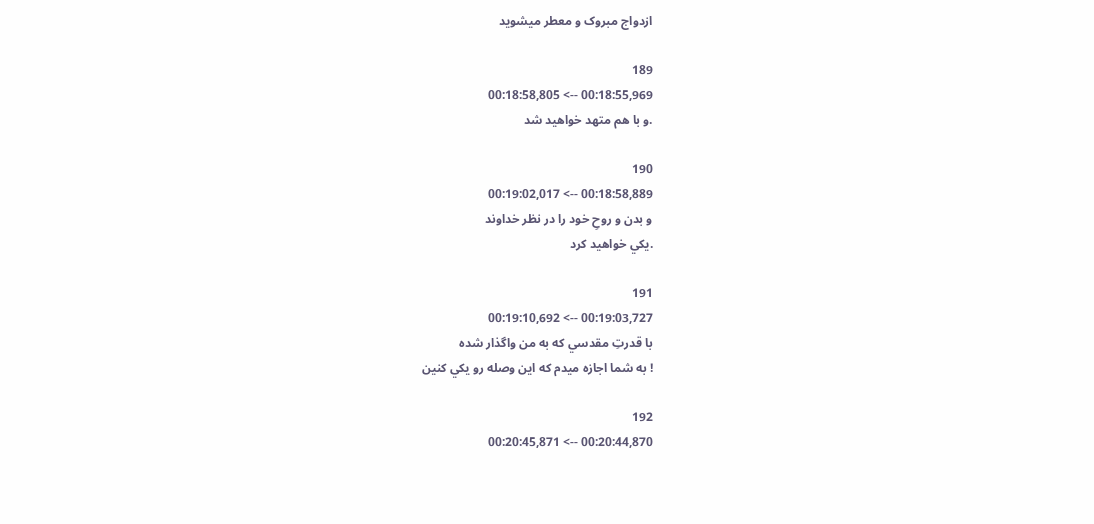ازدواج مبروک و معطر ميشويد

189
00:18:55,969 --> 00:18:58,805
.و با هم متهد خواهيد شد

190
00:18:58,889 --> 00:19:02,017
و بدن و روحِ خود را در نظر خداوند
.يکي خواهيد کرد

191
00:19:03,727 --> 00:19:10,692
با قدرتِ مقدسي که به من واگذار شده
! به شما اجازه ميدم که اين وصله رو يکي کنين

192
00:20:44,870 --> 00:20:45,871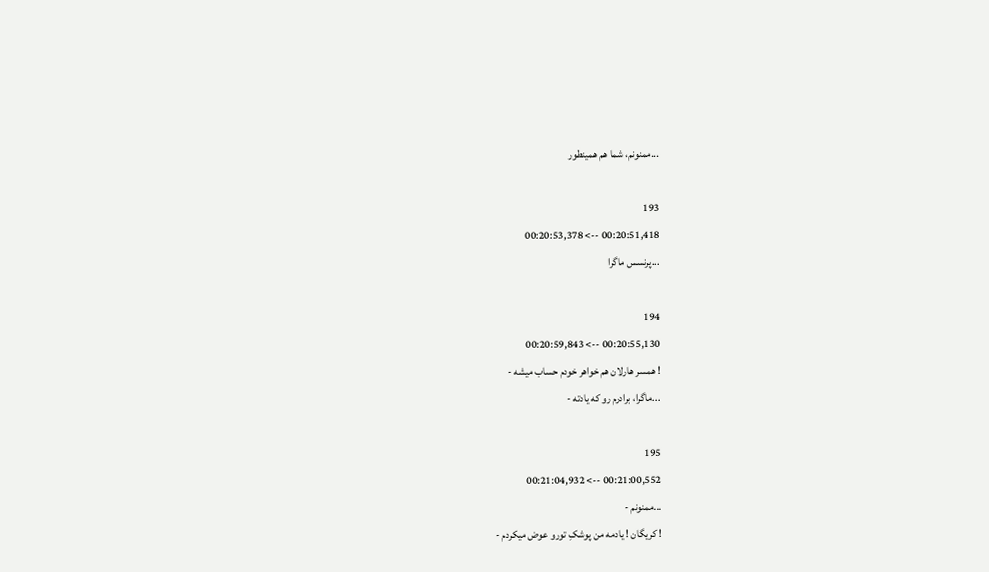...ممنونم، شما هم همينطور

193
00:20:51,418 --> 00:20:53,378
...پرنسس ماگرا

194
00:20:55,130 --> 00:20:59,843
! همسر هارلان هم خواهر خودم حساب ميشه -
...ماگرا، برادرم رو که يادته -

195
00:21:00,552 --> 00:21:04,932
...ممنونم -
! کريگان ! يادمه من پوشکِ تورو عوض ميکردم -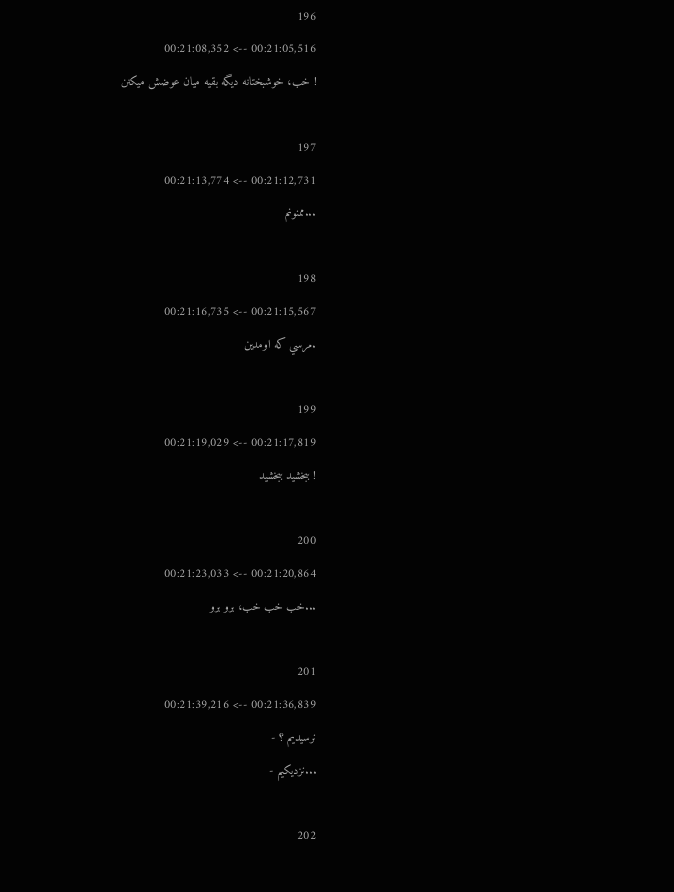196
00:21:05,516 --> 00:21:08,352
! خب، خوشبختانه ديگه بقيه ميان عوضش ميکنن

197
00:21:12,731 --> 00:21:13,774
...ممنونم

198
00:21:15,567 --> 00:21:16,735
.مرسي که اومدين

199
00:21:17,819 --> 00:21:19,029
! ببخشيد ببخشيد

200
00:21:20,864 --> 00:21:23,033
...خب خب خب، برو برو

201
00:21:36,839 --> 00:21:39,216
نرسيديم ؟ -
...نزديکيم -

202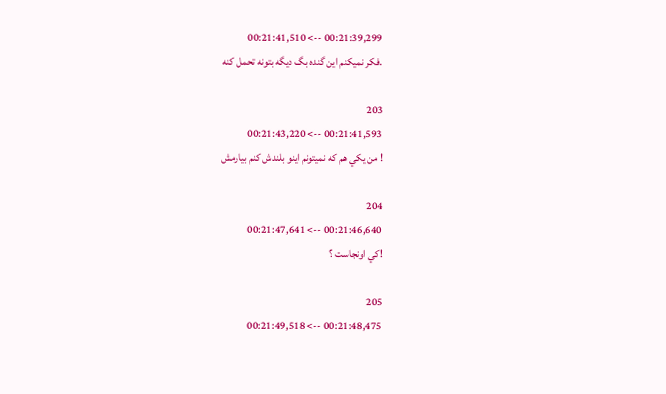00:21:39,299 --> 00:21:41,510
.فکر نميکنم اين گنده بگ ديگه بتونه تحمل کنه

203
00:21:41,593 --> 00:21:43,220
! من يکي هم که نميتونم اينو بلندش کنم بيارمش

204
00:21:46,640 --> 00:21:47,641
!کي اونجاست ؟

205
00:21:48,475 --> 00:21:49,518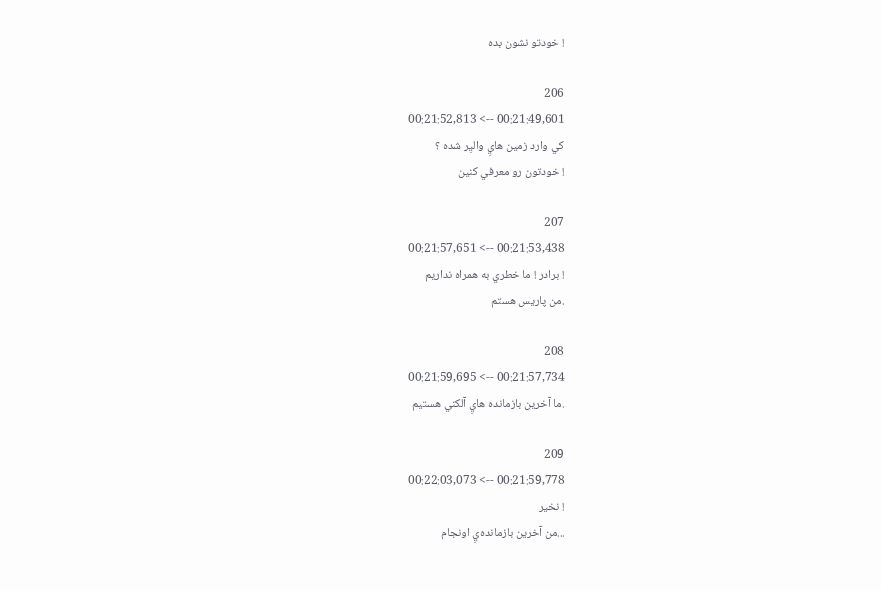! خودتو نشون بده

206
00:21:49,601 --> 00:21:52,813
کي وارد زمين هايِ واليِر شده ؟
! خودتون رو معرفي کنين

207
00:21:53,438 --> 00:21:57,651
! برادر ! ما خطري به همراه نداريم
.من پاريس هستم

208
00:21:57,734 --> 00:21:59,695
.ما آخرين بازمانده هايِ آلکني هستيم

209
00:21:59,778 --> 00:22:03,073
! نخير
...من آخرين بازمانده‌يِ اونجام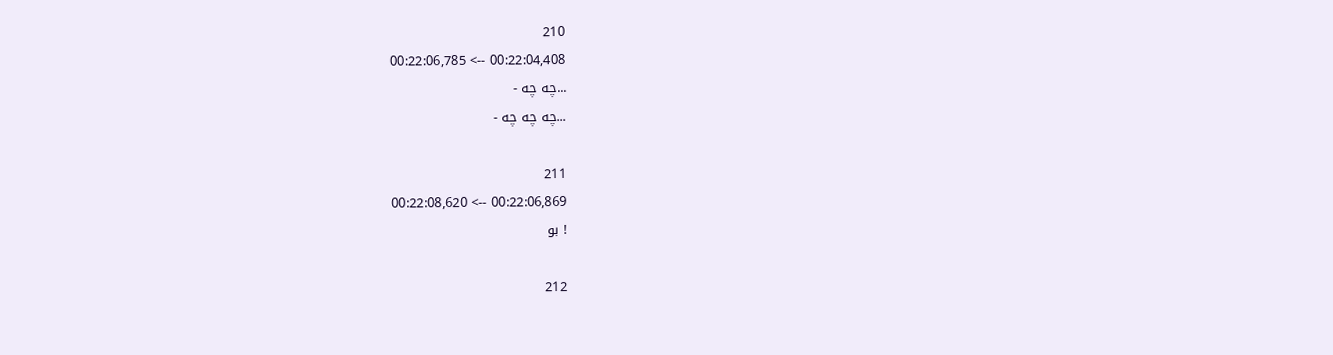210
00:22:04,408 --> 00:22:06,785
...چه چه -
...چه چه چه -

211
00:22:06,869 --> 00:22:08,620
! بو

212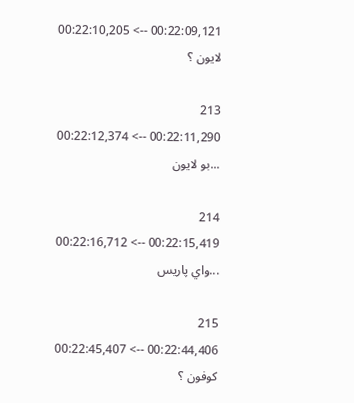00:22:09,121 --> 00:22:10,205
لايون ؟

213
00:22:11,290 --> 00:22:12,374
...بو لايون

214
00:22:15,419 --> 00:22:16,712
...واي پاريس

215
00:22:44,406 --> 00:22:45,407
کوفون ؟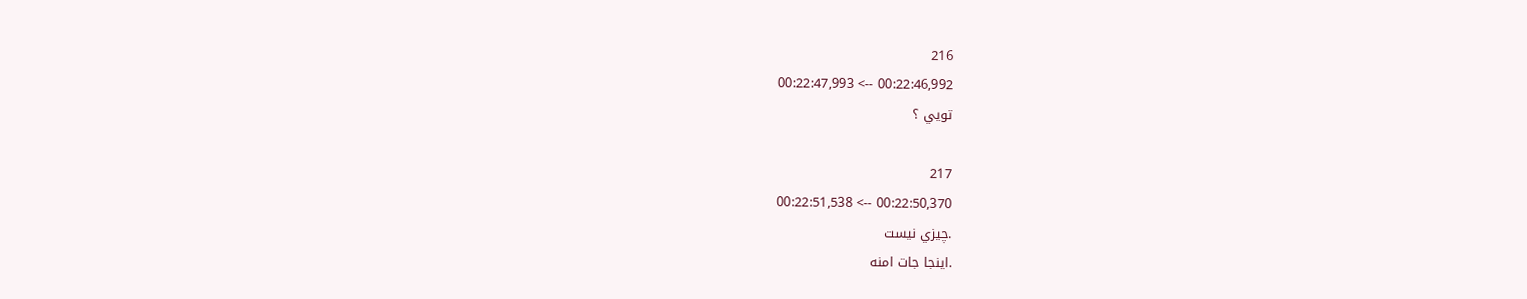216
00:22:46,992 --> 00:22:47,993
تويي ؟

217
00:22:50,370 --> 00:22:51,538
.چيزي نيست
.اينجا جات امنه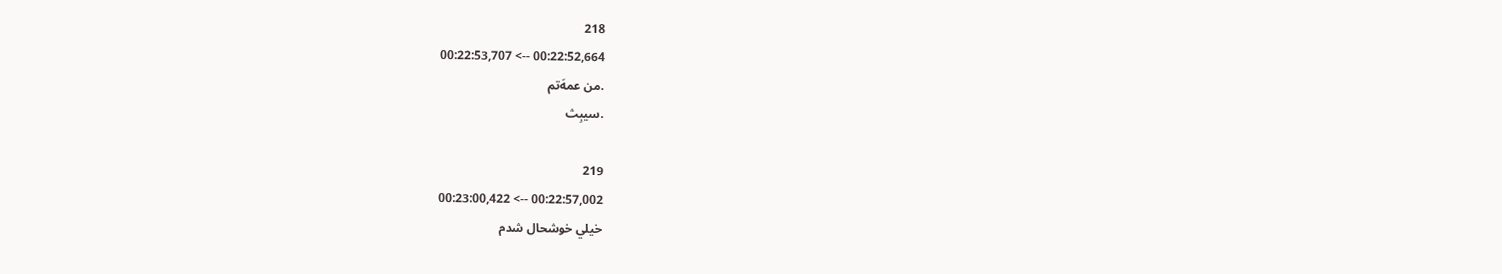218
00:22:52,664 --> 00:22:53,707
.من عمه‌َتم
.سيبِث

219
00:22:57,002 --> 00:23:00,422
خيلي خوشحال شدم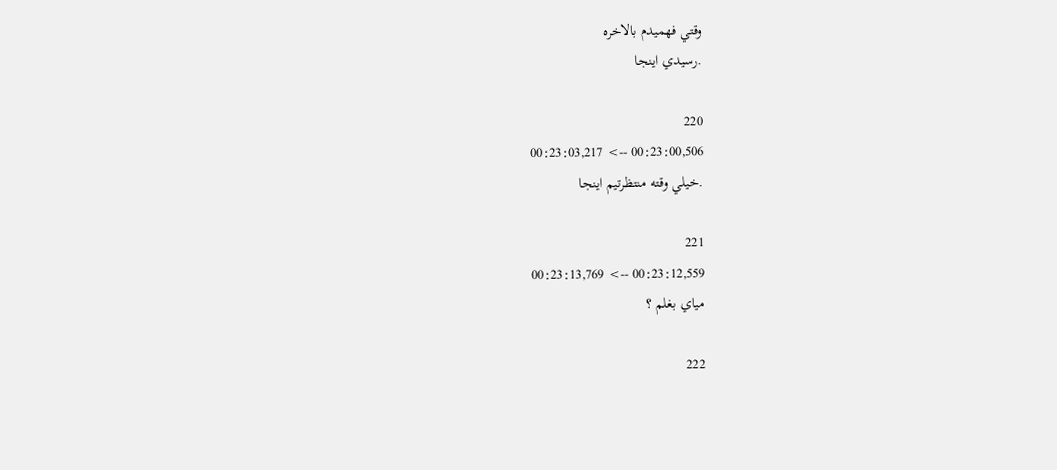وقتي فهميدم بالاخره
.رسيدي اينجا

220
00:23:00,506 --> 00:23:03,217
.خيلي وقته منتظرتيم اينجا

221
00:23:12,559 --> 00:23:13,769
مياي بغلم ؟

222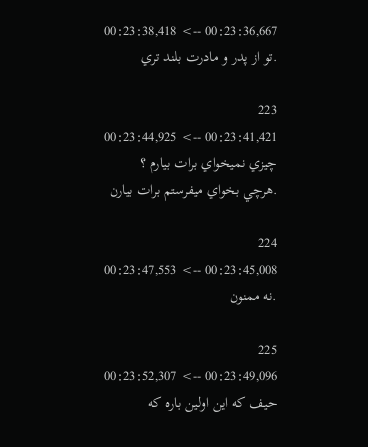00:23:36,667 --> 00:23:38,418
.تو از پدر و مادرت بلند تري

223
00:23:41,421 --> 00:23:44,925
چيزي نميخواي برات بيارم ؟
.هرچي بخواي ميفرستم برات بيارن

224
00:23:45,008 --> 00:23:47,553
.نه ممنون

225
00:23:49,096 --> 00:23:52,307
حيف که اين اولين باره که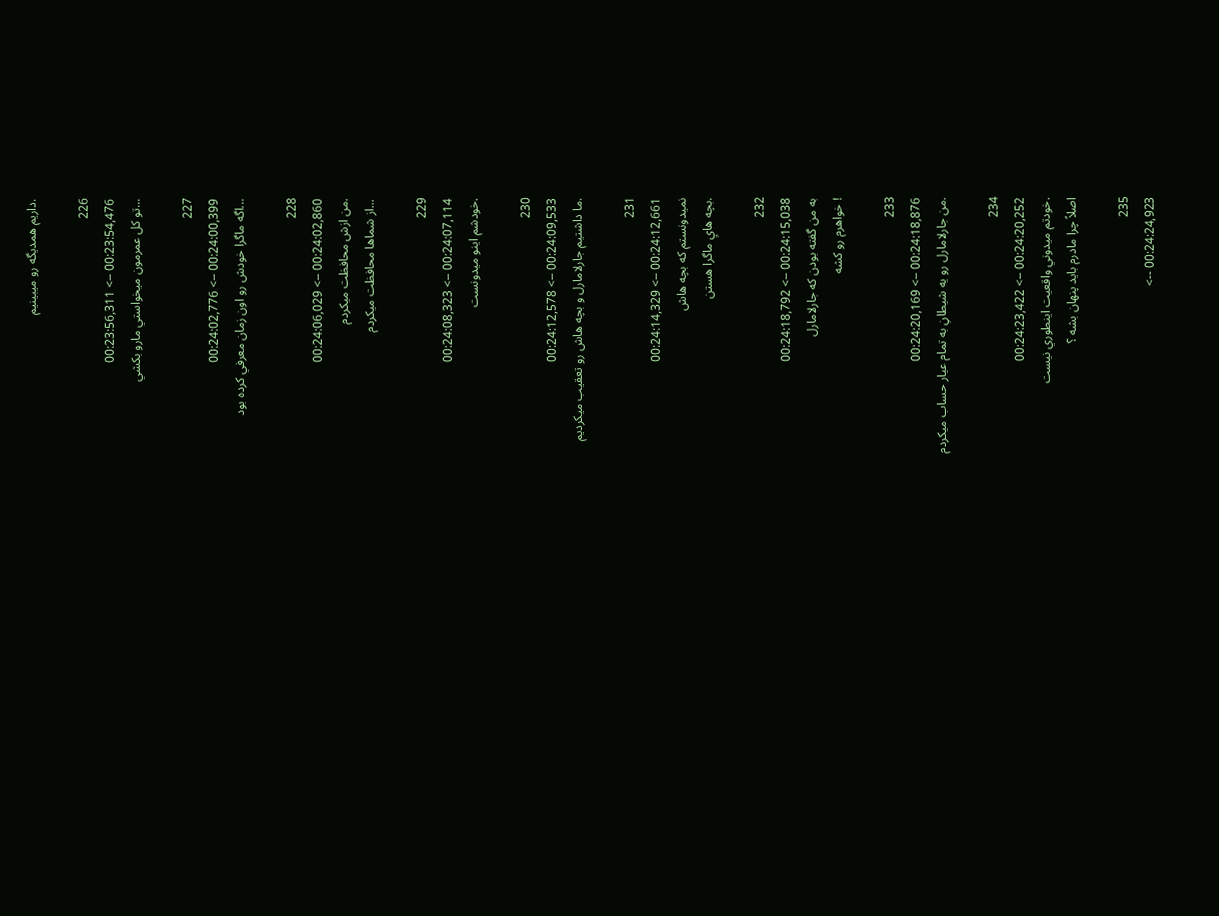.داريم همديگه رو ميبينيم

226
00:23:54,476 --> 00:23:56,311
...تو کل عمرمون ميخواستي مارو بکشي

227
00:24:00,399 --> 00:24:02,776
...اگه ماگرا خودش رو اون زمان معرفي کرده بود

228
00:24:02,860 --> 00:24:06,029
.من ازش محافظت ميکردم
...از شماها محافظت ميکردم

229
00:24:07,114 --> 00:24:08,323
.خودشم اينو ميدونست

230
00:24:09,533 --> 00:24:12,578
.ما داشتيم جارلامارل و بچه هاش رو تعقيب ميکرديم

231
00:24:12,661 --> 00:24:14,329
نميدونستم که بچه هاش
.بچه هايِ ماگرا هستن

232
00:24:15,038 --> 00:24:18,792
به من گفته بودن که جارلامارل
! خواهرم رو کشه

233
00:24:18,876 --> 00:24:20,169
.من جارلامارل رو يه شيطانِ به تمام عيار حساب ميکردم

234
00:24:20,252 --> 00:24:23,422
.خودتم ميدوني واقعيت اينطوري نيست
اصلاً چرا مادرم بايد پنهان بشه ؟

235
00:24:24,923 -->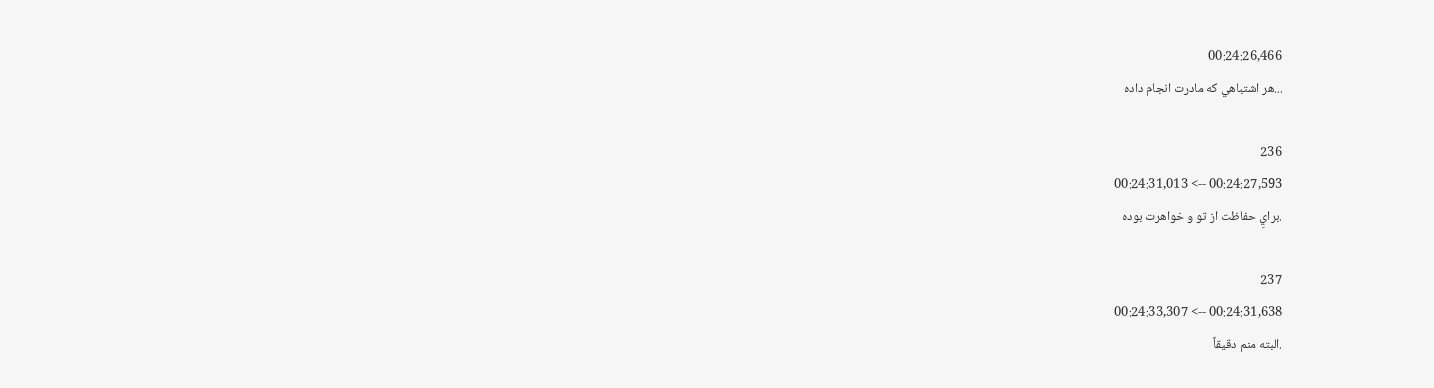00:24:26,466
...هر اشتباهي که مادرت انجام داده

236
00:24:27,593 --> 00:24:31,013
.برايِ حفاظت از تو و خواهرت بوده

237
00:24:31,638 --> 00:24:33,307
.البته منم دقيقاً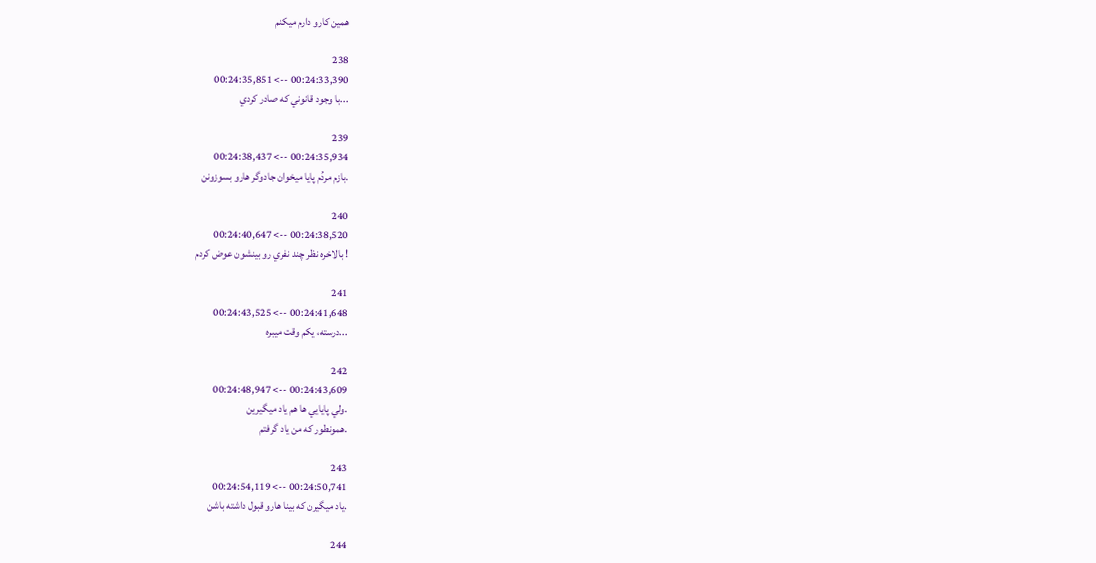همين کارو دارم ميکنم

238
00:24:33,390 --> 00:24:35,851
...با وجود قانوني که صادر کردي

239
00:24:35,934 --> 00:24:38,437
.بازم مردُم پايا ميخوان جادوگر هارو بسوزونن

240
00:24:38,520 --> 00:24:40,647
! بالاخره نظر چند نفري رو بينشون عوض کردم

241
00:24:41,648 --> 00:24:43,525
...درسته، يکم وقت ميبره

242
00:24:43,609 --> 00:24:48,947
.ولي پايايي ها هم ياد ميگيرين
.همونطور که من ياد گرفتم

243
00:24:50,741 --> 00:24:54,119
.ياد ميگيرن که بينا هارو قبول داشته باشن

244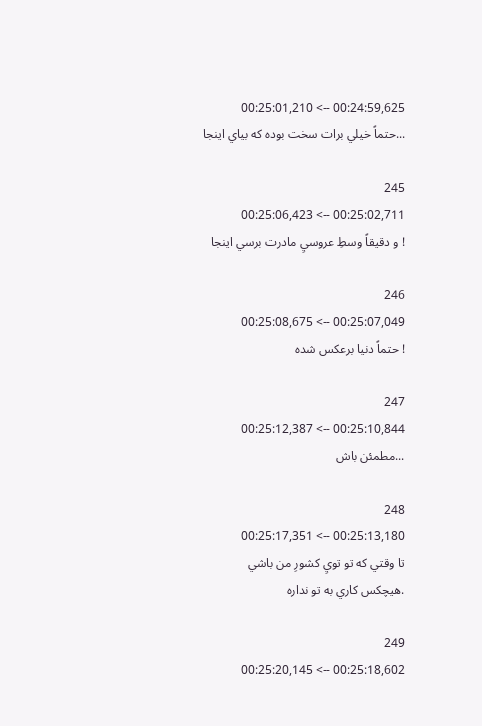00:24:59,625 --> 00:25:01,210
...حتماً خيلي برات سخت بوده که بياي اينجا

245
00:25:02,711 --> 00:25:06,423
! و دقيقاً وسطِ عروسيِ مادرت برسي اينجا

246
00:25:07,049 --> 00:25:08,675
! حتماً دنيا برعکس شده

247
00:25:10,844 --> 00:25:12,387
...مطمئن باش

248
00:25:13,180 --> 00:25:17,351
تا وقتي که تو تويِ کشورِ من باشي
.هيچکس کاري به تو نداره

249
00:25:18,602 --> 00:25:20,145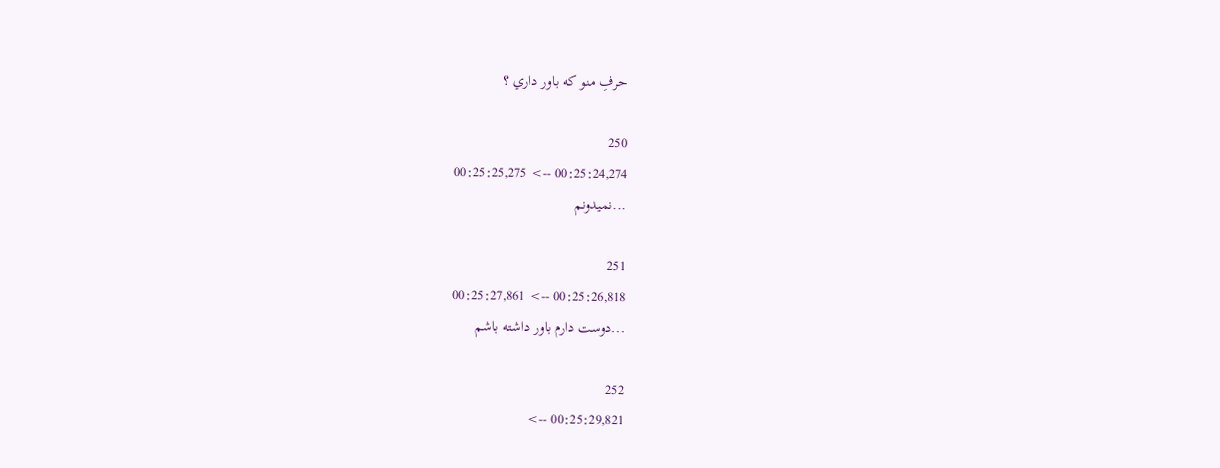حرفِ منو که باور داري ؟

250
00:25:24,274 --> 00:25:25,275
...نميدونم

251
00:25:26,818 --> 00:25:27,861
...دوست دارم باور داشته باشم

252
00:25:29,821 -->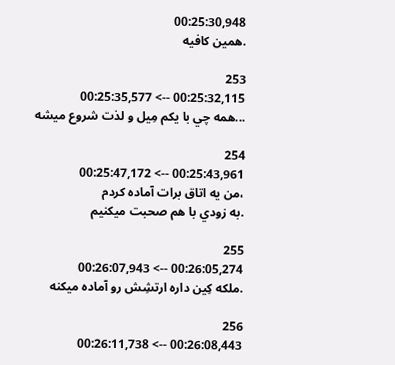00:25:30,948
.همين کافيه

253
00:25:32,115 --> 00:25:35,577
...همه چي با يکم مِيل و لذت شروع ميشه

254
00:25:43,961 --> 00:25:47,172
،من يه اتاق برات آماده کردم
.به زودي با هم صحبت ميکنيم

255
00:26:05,274 --> 00:26:07,943
.ملکه کِين داره ارتشِش رو آماده ميکنه

256
00:26:08,443 --> 00:26:11,738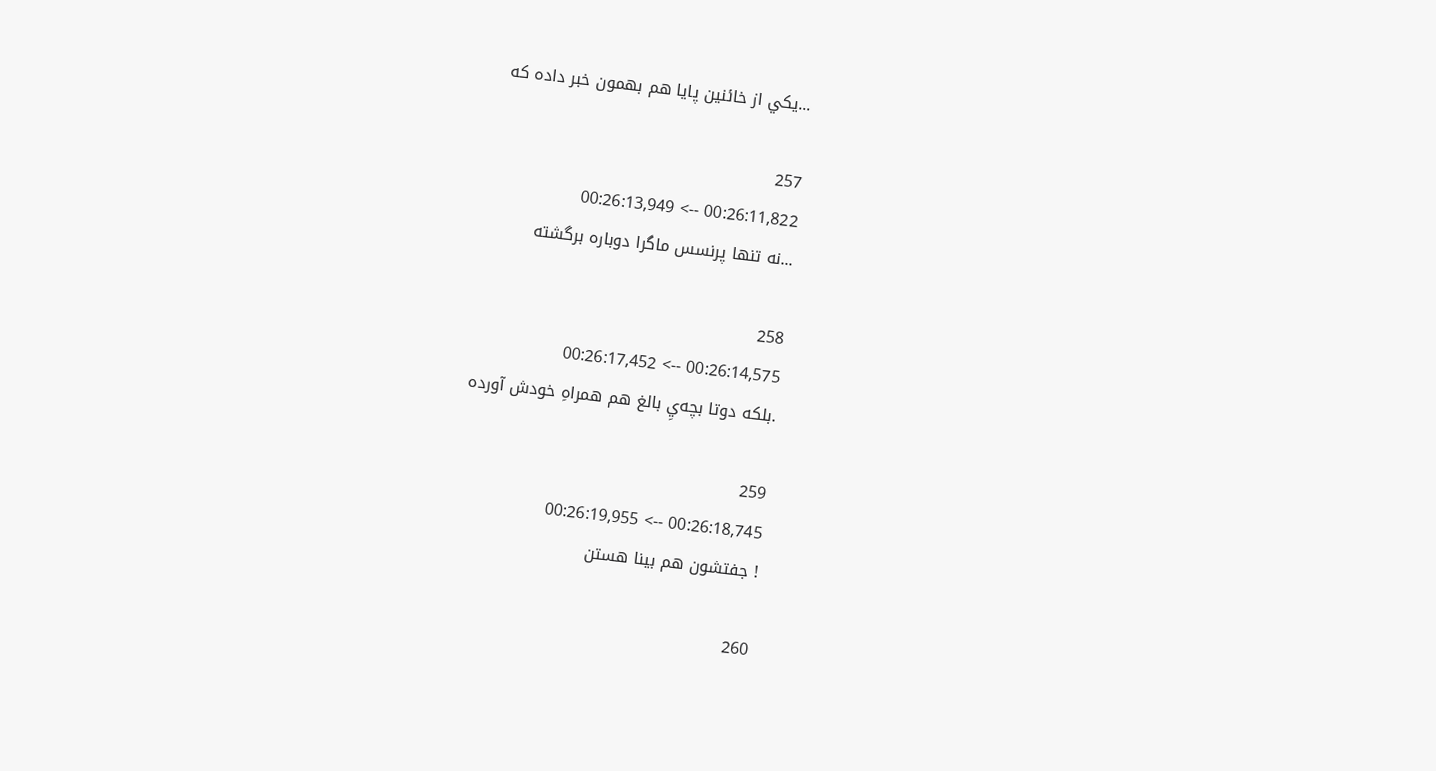...يکي از خائنين پايا هم بهمون خبر داده که

257
00:26:11,822 --> 00:26:13,949
...نه تنها پرنسس ماگرا دوباره برگشته

258
00:26:14,575 --> 00:26:17,452
.بلکه دوتا بچه‌يِ بالغ هم همراهِ خودش آورده

259
00:26:18,745 --> 00:26:19,955
! جفتشون هم بينا هستن

260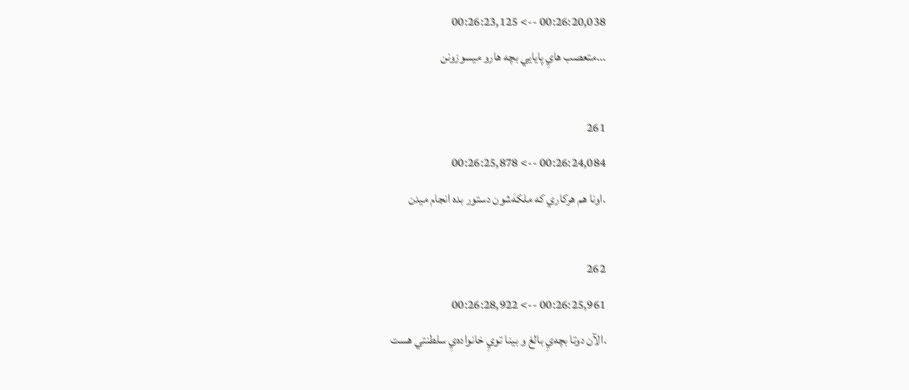00:26:20,038 --> 00:26:23,125
...متعصب هايِ پايايي بچه هارو ميسوزونن

261
00:26:24,084 --> 00:26:25,878
.اونا هم هرکاري که ملکه‌َشون دستور بده انجام ميدن

262
00:26:25,961 --> 00:26:28,922
.الآن دوتا بچه‌يِ بالغ و بينا تويِ خانواده‌يِ سلطنتي هست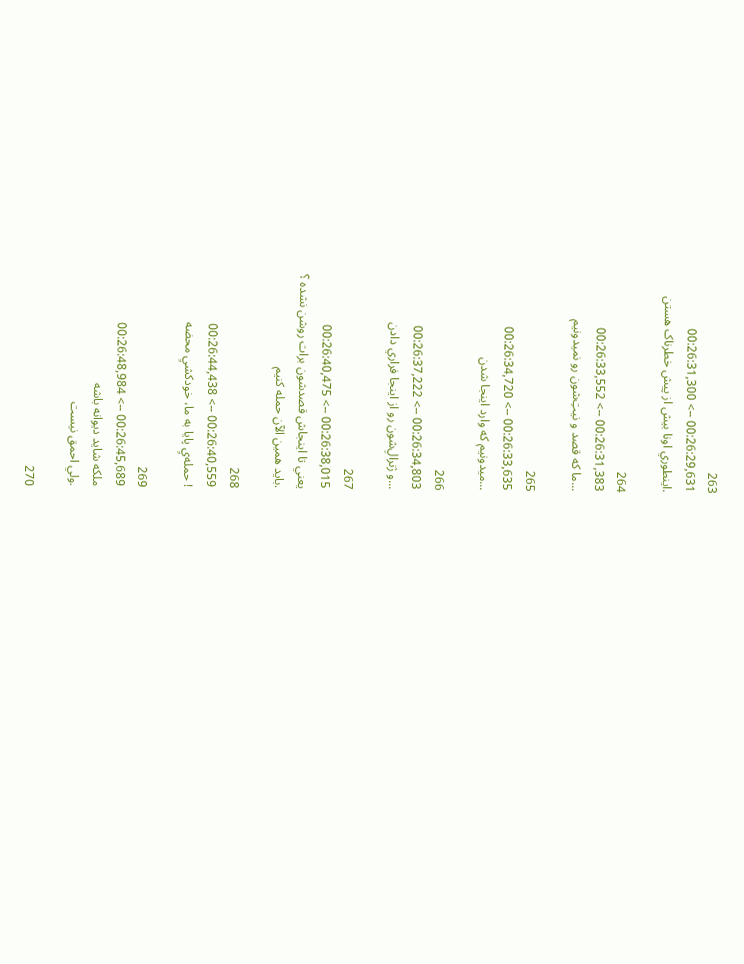263
00:26:29,631 --> 00:26:31,300
.اينطوري اونا بيش از پيش خطرناک هستن

264
00:26:31,383 --> 00:26:33,552
...ما که قصد و نيتِ‌شون رو نميدونيم

265
00:26:33,635 --> 00:26:34,720
...ميدونيم که وارد اينجا شدن

266
00:26:34,803 --> 00:26:37,222
...و ژنرال‌ِشون رو از اينجا فراري دادن

267
00:26:38,015 --> 00:26:40,475
يعني تا اينجاش قصدشون برات روشن نشده ؟
.بايد همين الآن حمله کنيم

268
00:26:40,559 --> 00:26:44,438
! حمله‌يِ پايا به ما، خودکشيِ محضه

269
00:26:45,689 --> 00:26:48,984
ملکه شايد ديوانه باشه
.ولي احمق نيست

270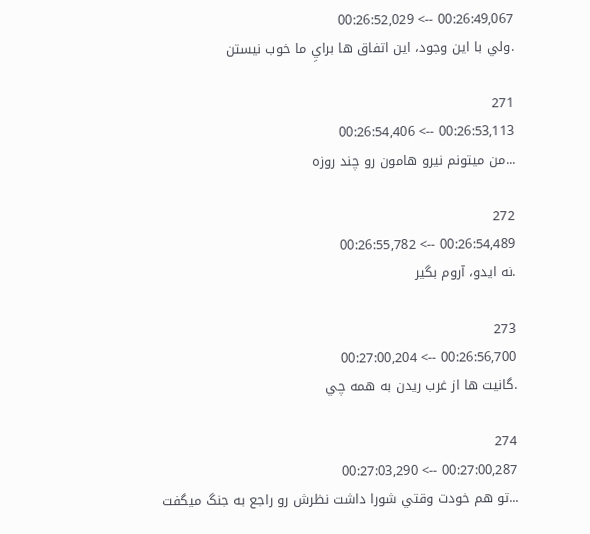00:26:49,067 --> 00:26:52,029
.ولي با اين وجود، اين اتفاق ها برايِ ما خوب نيستن

271
00:26:53,113 --> 00:26:54,406
...من ميتونم نيرو هامون رو چند روزه

272
00:26:54,489 --> 00:26:55,782
.نه ايدو، آروم بگير

273
00:26:56,700 --> 00:27:00,204
.گانيت ها از غرب ريدن به همه چي

274
00:27:00,287 --> 00:27:03,290
...تو هم خودت وقتي شورا داشت نظرش رو راجع به جنگ ميگفت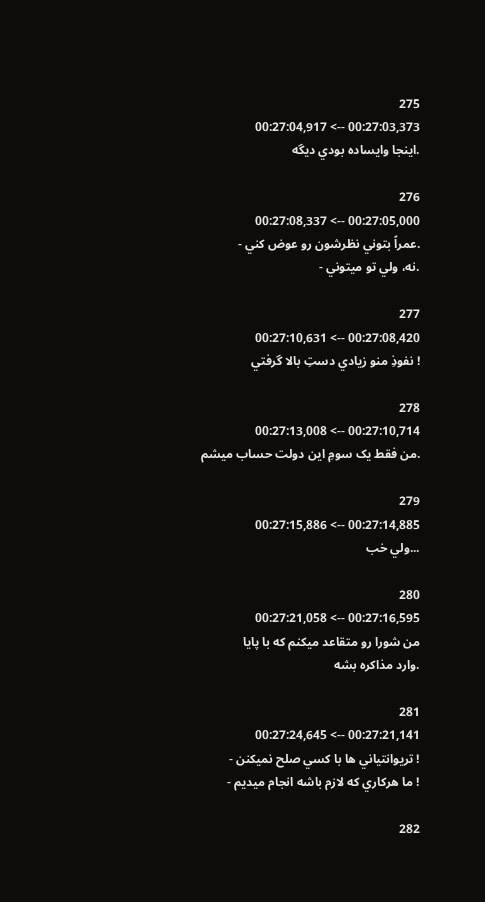275
00:27:03,373 --> 00:27:04,917
.اينجا وايساده بودي ديگه

276
00:27:05,000 --> 00:27:08,337
.عمراً بتوني نظرشون رو عوض کني -
.نه، ولي تو ميتوني -

277
00:27:08,420 --> 00:27:10,631
! نفوذِ منو زيادي دستِ بالا گرفتي

278
00:27:10,714 --> 00:27:13,008
.من فقط يک سومِ اين دولت حساب ميشم

279
00:27:14,885 --> 00:27:15,886
...ولي خب

280
00:27:16,595 --> 00:27:21,058
من شورا رو متقاعد ميکنم که با پايا
.وارد مذاکره بشه

281
00:27:21,141 --> 00:27:24,645
! تريوانتياني ها با کسي صلح نميکنن -
! ما هرکاري که لازم باشه انجام ميديم -

282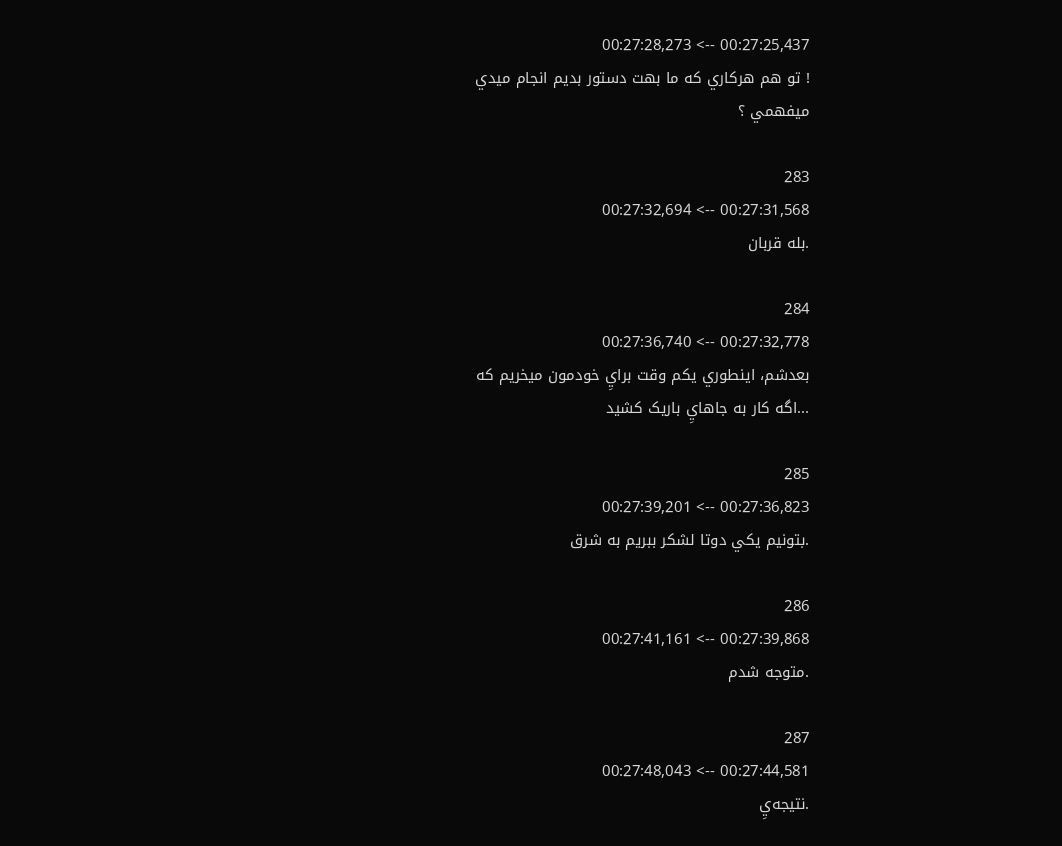00:27:25,437 --> 00:27:28,273
! تو هم هرکاري که ما بهت دستور بديم انجام ميدي
ميفهمي ؟

283
00:27:31,568 --> 00:27:32,694
.بله قربان

284
00:27:32,778 --> 00:27:36,740
بعدشم، اينطوري يکم وقت برايِ خودمون ميخريم که
...اگه کار به جاهايِ باريک کشيد

285
00:27:36,823 --> 00:27:39,201
.بتونيم يکي دوتا لشکر ببريم به شرق

286
00:27:39,868 --> 00:27:41,161
.متوجه شدم

287
00:27:44,581 --> 00:27:48,043
.نتيجه‌يِ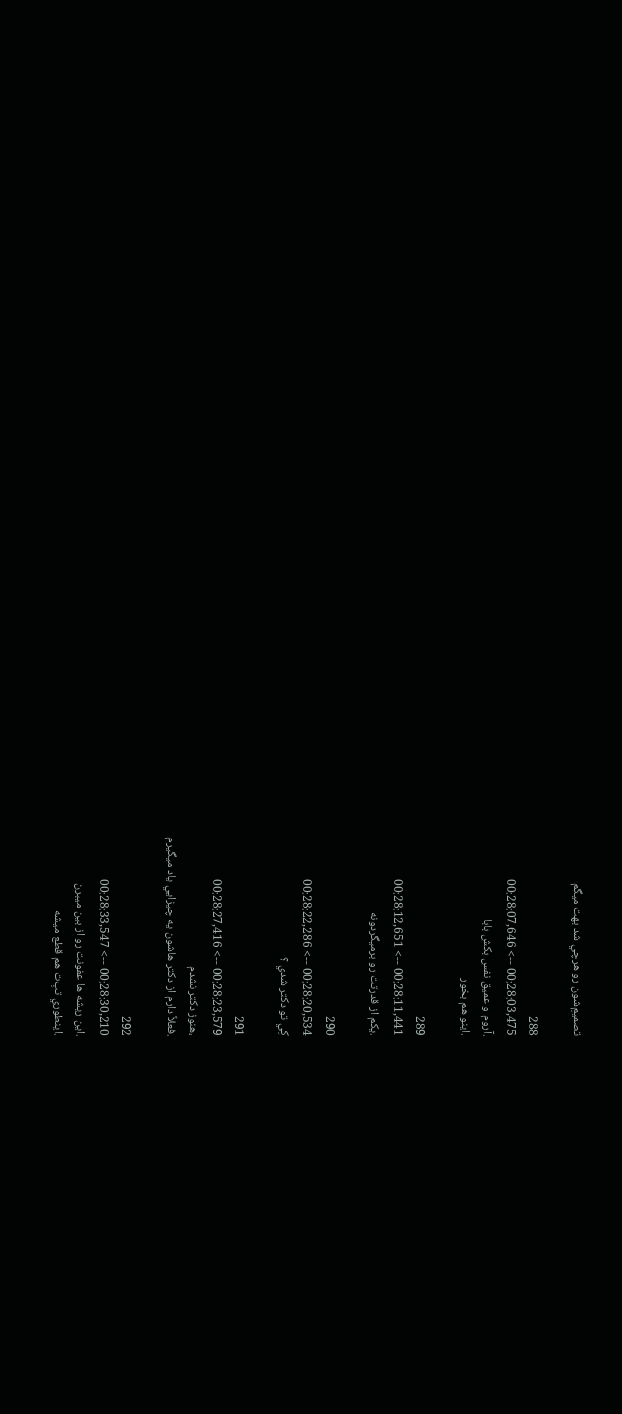تصميمِ‌شون رو هرچي شد بهت ميگم

288
00:28:03,475 --> 00:28:07,646
.آروم و عميق نفس بکش بابا
.اينو هم بخور

289
00:28:11,441 --> 00:28:12,651
.يکم از قدرتت رو برميگردونه

290
00:28:20,534 --> 00:28:22,286
کِي تو دکتر شدي ؟

291
00:28:23,579 --> 00:28:27,416
،هنوز دکتر نشدم
.فعلاً دارم از دکتر هاشون يه چيزايي ياد ميگيرم

292
00:28:30,210 --> 00:28:33,547
.اين ريشه ها عفونت رو از بين ميبرن
.اينطوري تب‌ِت هم قطع ميشه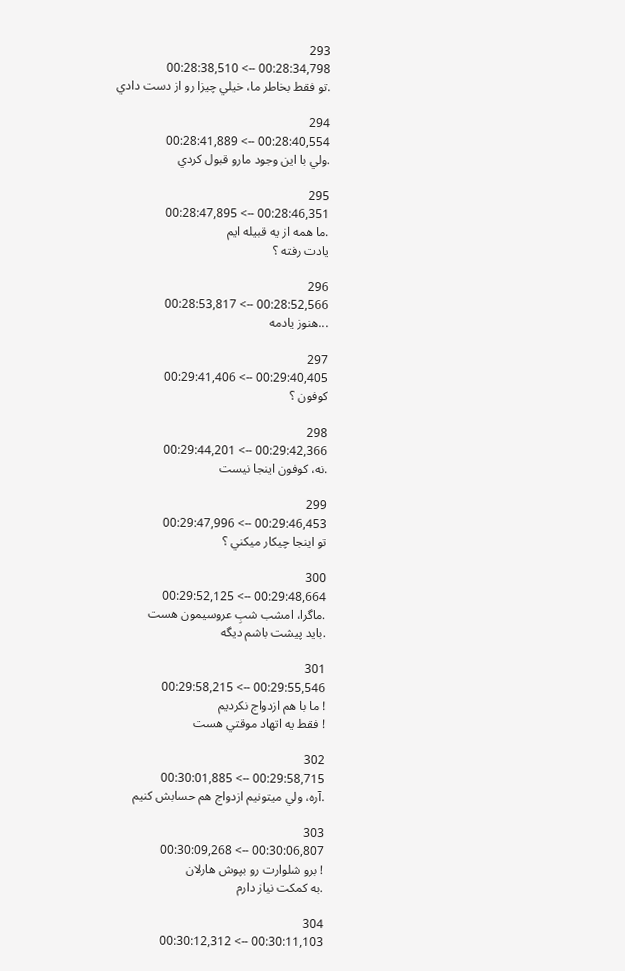293
00:28:34,798 --> 00:28:38,510
.تو فقط بخاطر ما، خيلي چيزا رو از دست دادي

294
00:28:40,554 --> 00:28:41,889
.ولي با اين وجود مارو قبول کردي

295
00:28:46,351 --> 00:28:47,895
.ما همه از يه قبيله ايم
يادت رفته ؟

296
00:28:52,566 --> 00:28:53,817
...هنوز يادمه

297
00:29:40,405 --> 00:29:41,406
کوفون ؟

298
00:29:42,366 --> 00:29:44,201
.نه، کوفون اينجا نيست

299
00:29:46,453 --> 00:29:47,996
تو اينجا چيکار ميکني ؟

300
00:29:48,664 --> 00:29:52,125
.ماگرا، امشب شبِ عروسيمون هست
.بايد پيشت باشم ديگه

301
00:29:55,546 --> 00:29:58,215
! ما با هم ازدواج نکرديم
! فقط يه اتهاد موقتي هست

302
00:29:58,715 --> 00:30:01,885
.آره، ولي ميتونيم ازدواج هم حسابش کنيم

303
00:30:06,807 --> 00:30:09,268
! برو شلوارت رو بپوش هارلان
.به کمکت نياز دارم

304
00:30:11,103 --> 00:30:12,312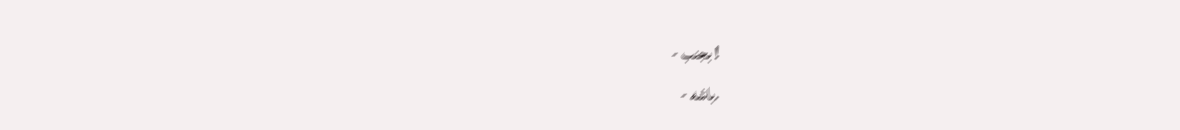! بجنب -
.باشه -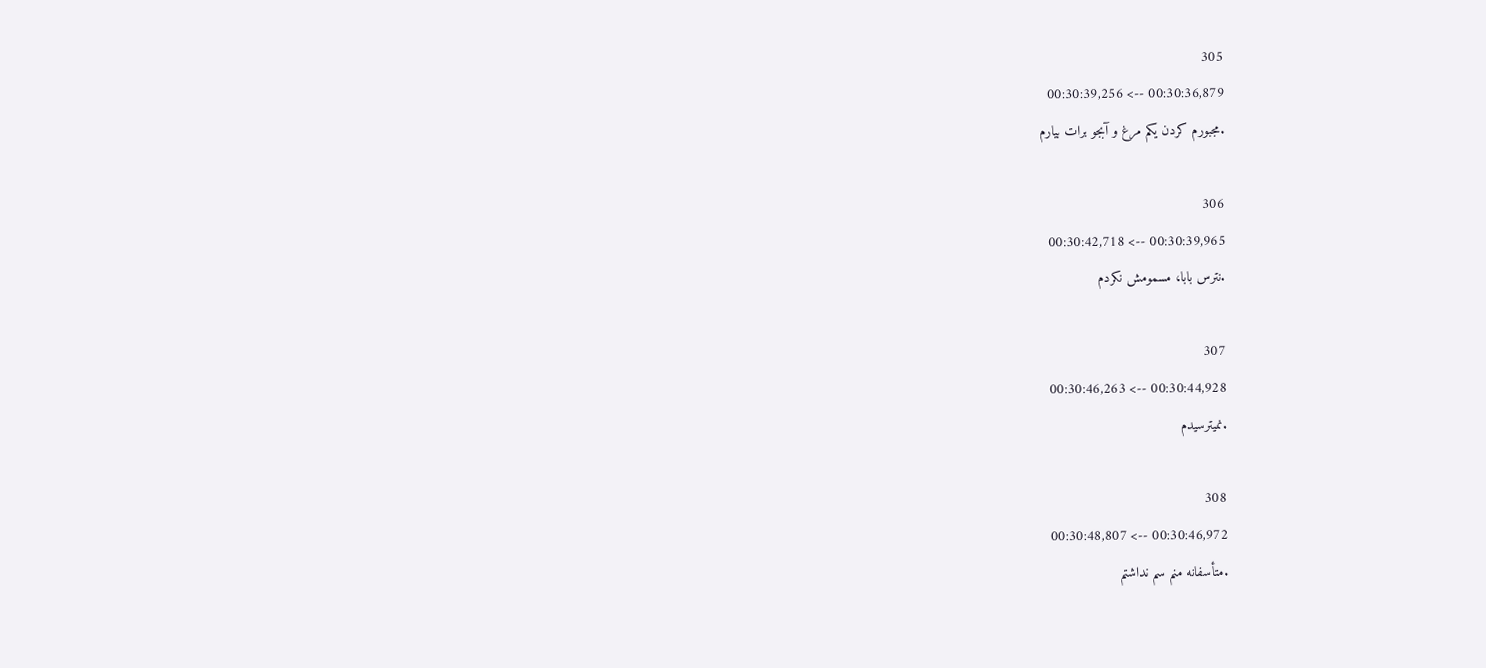305
00:30:36,879 --> 00:30:39,256
.مجبورم کردن يکم مرغ و آبجو برات بيارم

306
00:30:39,965 --> 00:30:42,718
.نترس بابا، مسمومش نکردم

307
00:30:44,928 --> 00:30:46,263
.نميترسيدم

308
00:30:46,972 --> 00:30:48,807
.متأسفانه منم سم نداشتم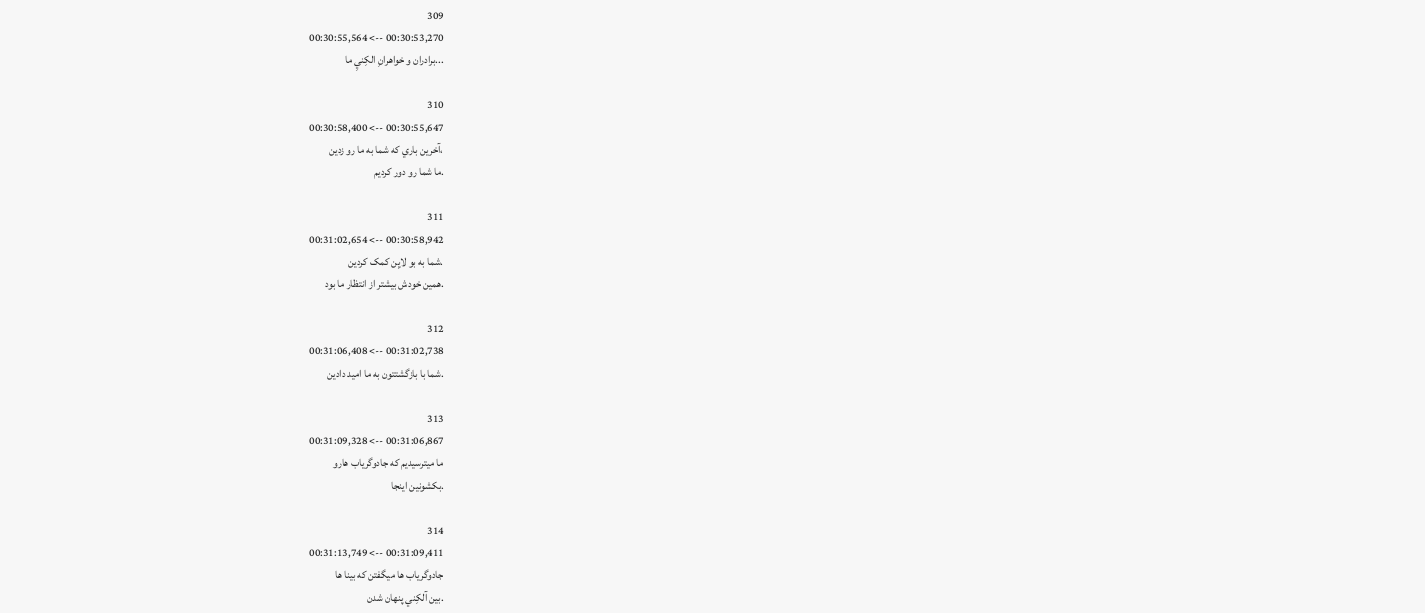309
00:30:53,270 --> 00:30:55,564
...برادران و خواهرانِ الکِنيِ ما

310
00:30:55,647 --> 00:30:58,400
،آخرين باري که شما به ما رو زدين
.ما شما رو دور کرديم

311
00:30:58,942 --> 00:31:02,654
.شما به بو لايِن کمک کردين
.همين خودش بيشتر از انتظار ما بود

312
00:31:02,738 --> 00:31:06,408
.شما با بازگشتتون به ما اميد دادين

313
00:31:06,867 --> 00:31:09,328
ما ميترسيديم که جادوگرياب هارو
.بکشونين اينجا

314
00:31:09,411 --> 00:31:13,749
جادوگرياب ها ميگفتن که بينا ها
.بين آلکِني پنهان شدن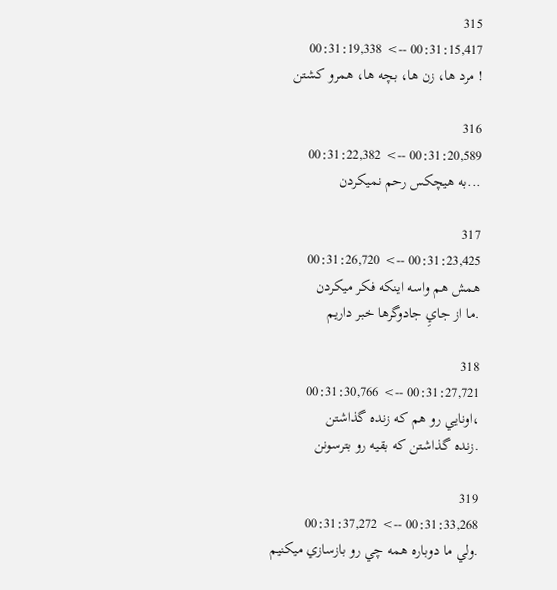315
00:31:15,417 --> 00:31:19,338
! مرد ها، زن ها، بچه ها، همرو کشتن

316
00:31:20,589 --> 00:31:22,382
...به هيچکس رحم نميکردن

317
00:31:23,425 --> 00:31:26,720
همش هم واسه اينکه فکر ميکردن
.ما از جايِ جادوگرها خبر داريم

318
00:31:27,721 --> 00:31:30,766
،اونايي رو هم که زنده گذاشتن
.زنده گذاشتن که بقيه رو بترسونن

319
00:31:33,268 --> 00:31:37,272
.ولي ما دوباره همه چي رو بازسازي ميکنيم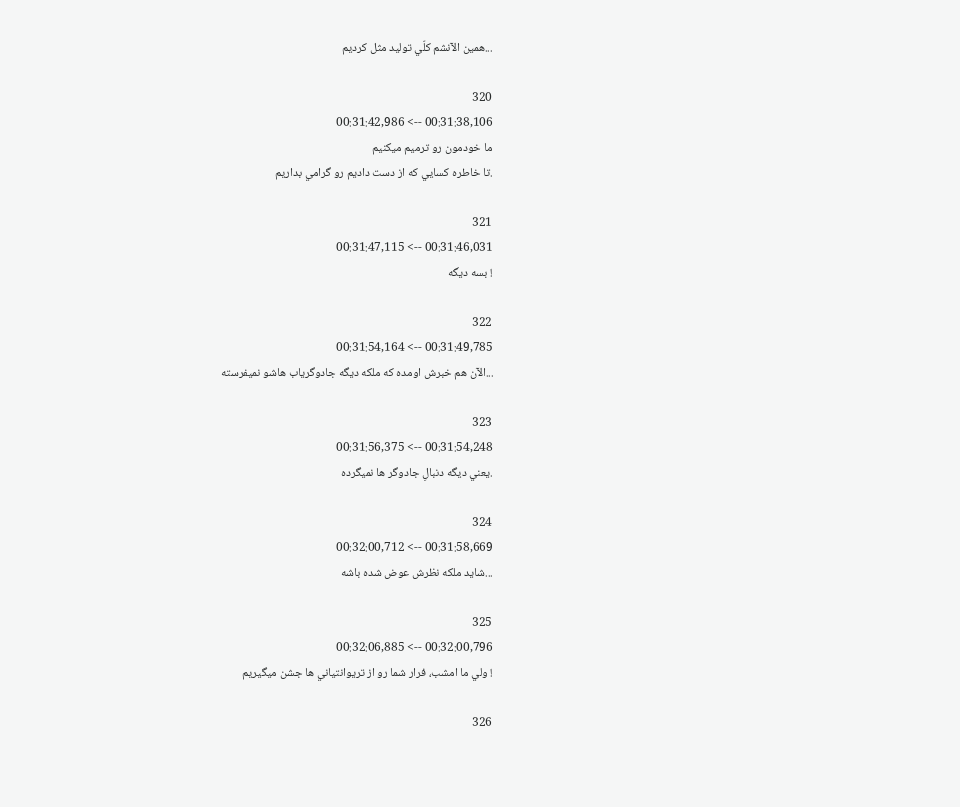...همين الآنشم کلّي توليد مثل کرديم

320
00:31:38,106 --> 00:31:42,986
ما خودمون رو ترميم ميکنيم
.تا خاطره کسايي که از دست داديم رو گرامي بداريم

321
00:31:46,031 --> 00:31:47,115
! بسه ديگه

322
00:31:49,785 --> 00:31:54,164
...الآن هم خبرش اومده که ملکه ديگه جادوگرياب هاشو نميفرسته

323
00:31:54,248 --> 00:31:56,375
.يعني ديگه دنبالِ جادوگر ها نميگرده

324
00:31:58,669 --> 00:32:00,712
...شايد ملکه نظرش عوض شده باشه

325
00:32:00,796 --> 00:32:06,885
! ولي ما امشب، فرار شما رو از تريوانتياني ها جشن ميگيريم

326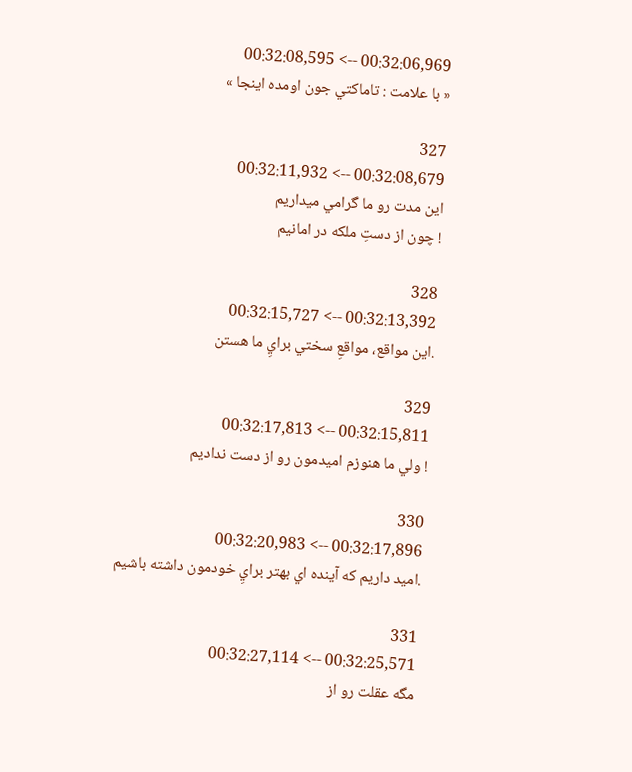00:32:06,969 --> 00:32:08,595
« با علامت : تاماکتي جون اومده اينجا »

327
00:32:08,679 --> 00:32:11,932
اين مدت رو ما گرامي ميداريم
! چون از دستِ ملکه در امانيم

328
00:32:13,392 --> 00:32:15,727
.اين مواقع، مواقعِ سختي برايِ ما هستن

329
00:32:15,811 --> 00:32:17,813
! ولي ما هنوزم اميدمون رو از دست نداديم

330
00:32:17,896 --> 00:32:20,983
.اميد داريم که آينده اي بهتر برايِ خودمون داشته باشيم

331
00:32:25,571 --> 00:32:27,114
مگه عقلت رو از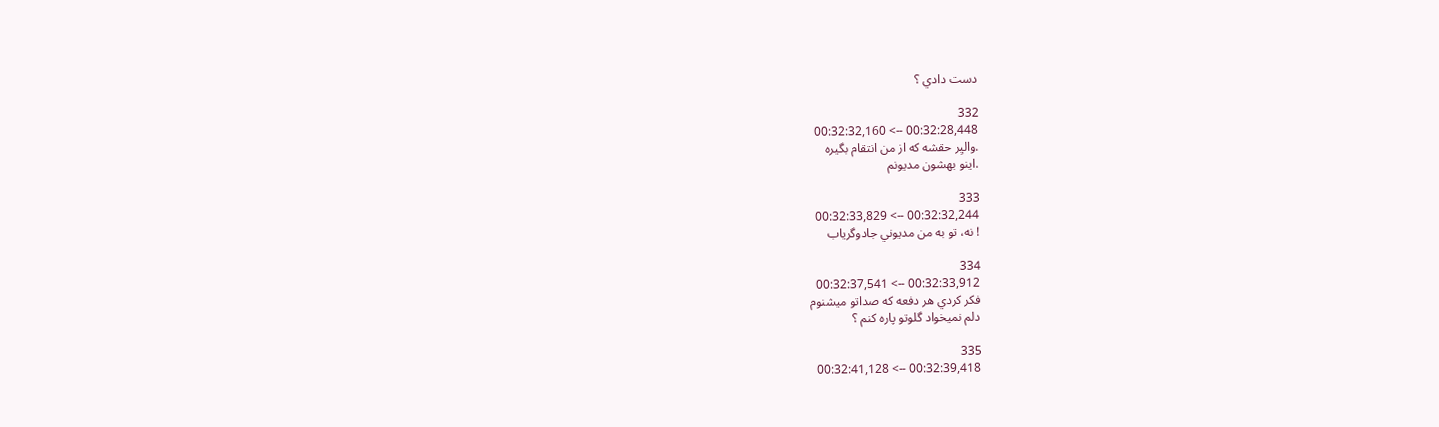دست دادي ؟

332
00:32:28,448 --> 00:32:32,160
.واليِر حقشه که از من انتقام بگيره
.اينو بهشون مديونم

333
00:32:32,244 --> 00:32:33,829
! نه، تو به من مديوني جادوگرياب

334
00:32:33,912 --> 00:32:37,541
فکر کردي هر دفعه که صداتو ميشنوم
دلم نميخواد گلوتو پاره کنم ؟

335
00:32:39,418 --> 00:32:41,128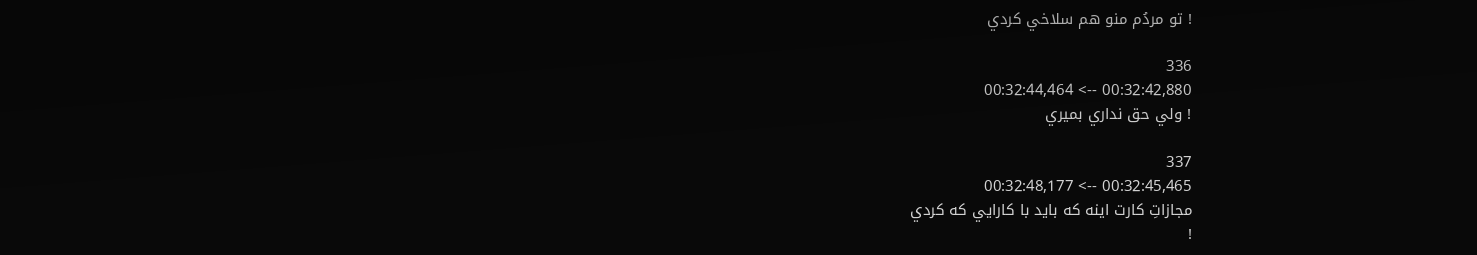! تو مردُم منو هم سلاخي کردي

336
00:32:42,880 --> 00:32:44,464
! ولي حق نداري بميري

337
00:32:45,465 --> 00:32:48,177
مجازاتِ کارت اينه که بايد با کارايي که کردي
!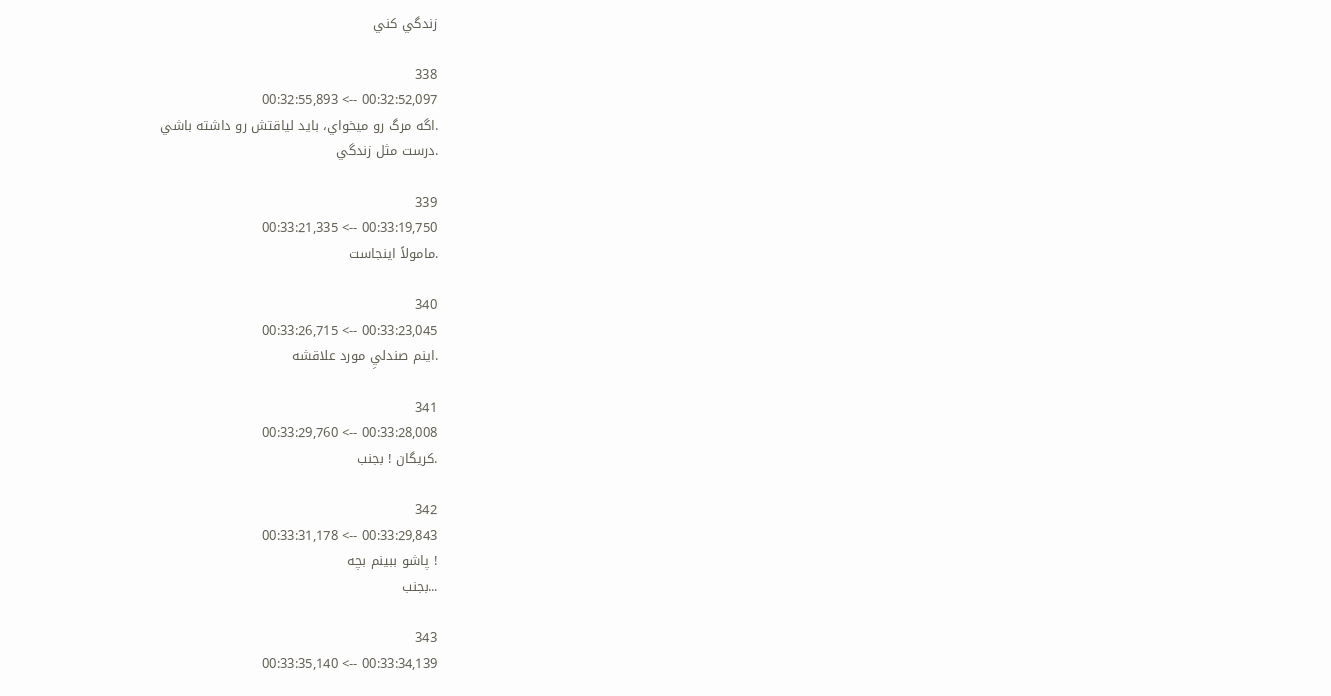زندگي کني

338
00:32:52,097 --> 00:32:55,893
.اگه مرگ رو ميخواي، بايد لياقتش رو داشته باشي
.درست مثل زندگي

339
00:33:19,750 --> 00:33:21,335
.مامولاً اينجاست

340
00:33:23,045 --> 00:33:26,715
.اينم صندليِ مورد علاقشه

341
00:33:28,008 --> 00:33:29,760
.کريگان ! بجنب

342
00:33:29,843 --> 00:33:31,178
! پاشو ببينم بچه
...بجنب

343
00:33:34,139 --> 00:33:35,140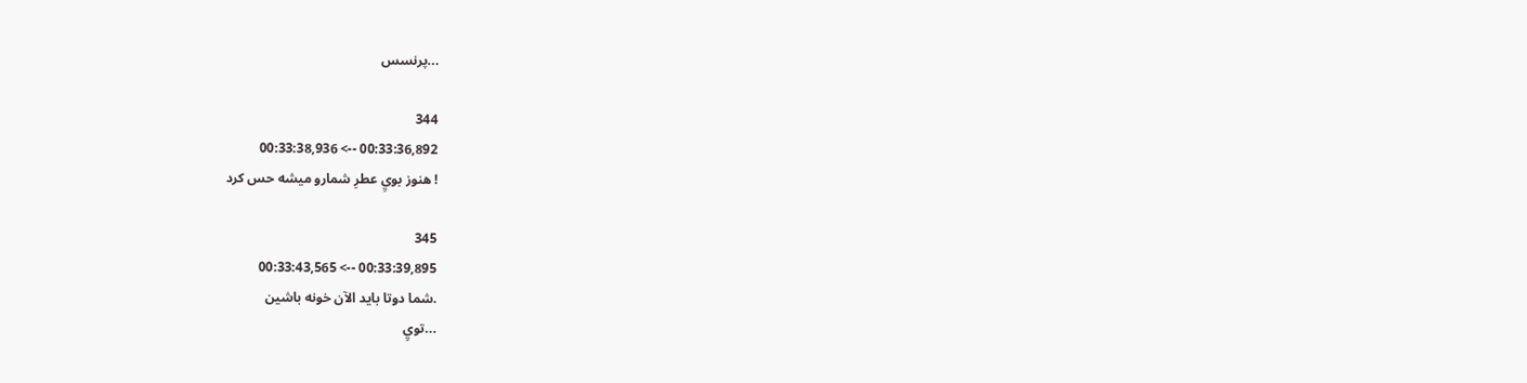...پرنسس

344
00:33:36,892 --> 00:33:38,936
! هنوز بويِ عطرِ شمارو ميشه حس کرد

345
00:33:39,895 --> 00:33:43,565
.شما دوتا بايد الآن خونه باشين
...تويِ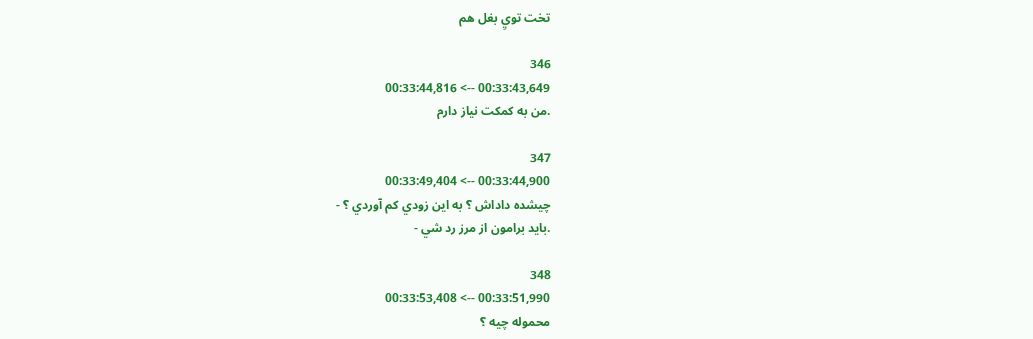تخت تويِ بغل هم

346
00:33:43,649 --> 00:33:44,816
.من به کمکت نياز دارم

347
00:33:44,900 --> 00:33:49,404
چيشده داداش ؟ به اين زودي کم آوردي ؟ -
.بايد برامون از مرز رد شي -

348
00:33:51,990 --> 00:33:53,408
محموله چيه ؟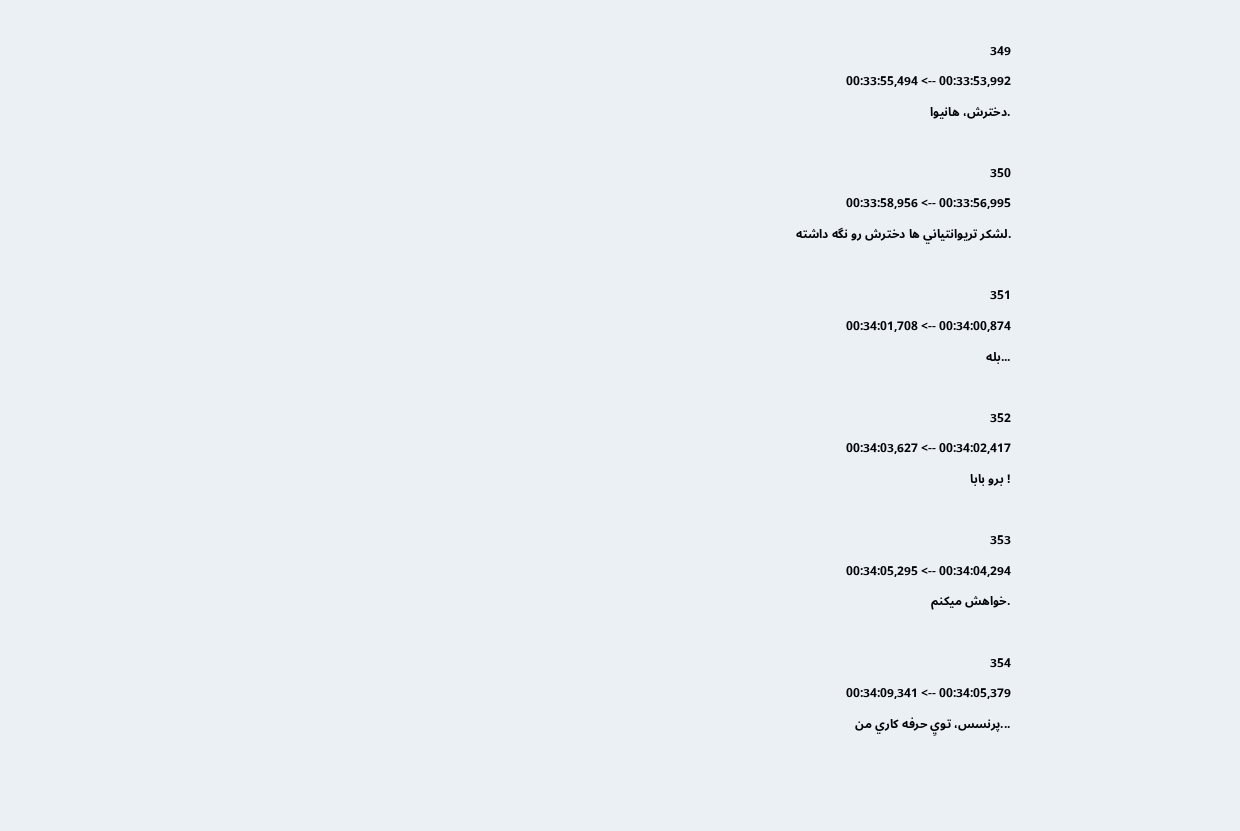349
00:33:53,992 --> 00:33:55,494
.دخترش، هانيوا

350
00:33:56,995 --> 00:33:58,956
.لشکر تريوانتياني ها دخترش رو نگه داشته

351
00:34:00,874 --> 00:34:01,708
...بله

352
00:34:02,417 --> 00:34:03,627
! برو بابا

353
00:34:04,294 --> 00:34:05,295
.خواهش ميکنم

354
00:34:05,379 --> 00:34:09,341
...پرنسس، تويِ حرفه کاري من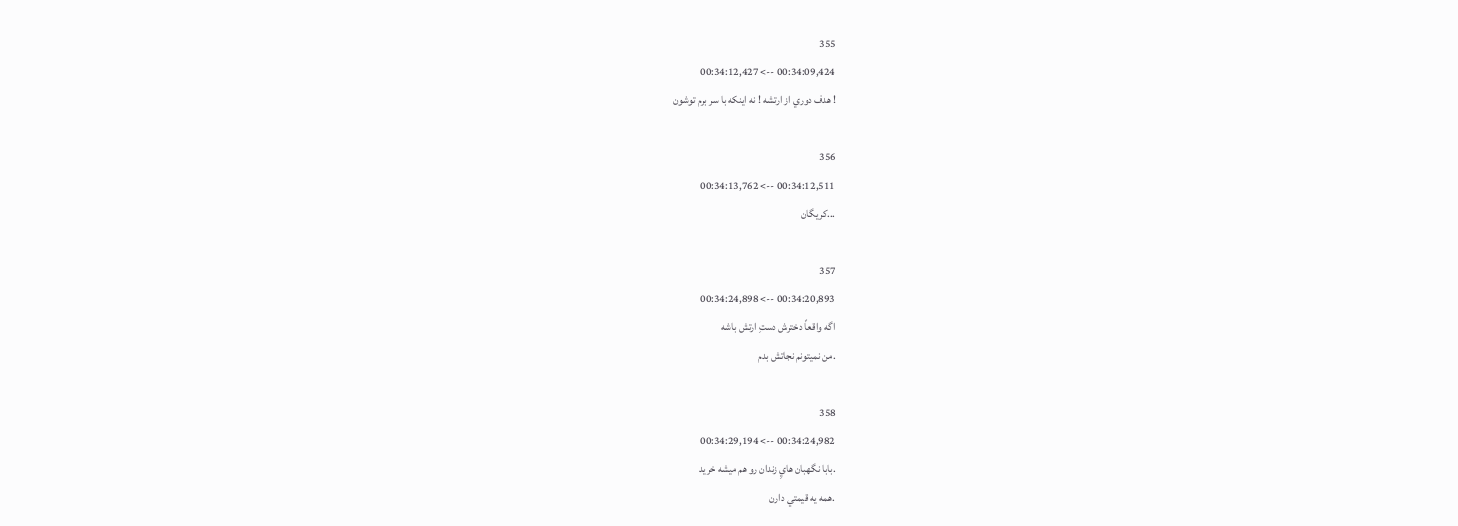355
00:34:09,424 --> 00:34:12,427
! هدف دوري از ارتشه ! نه اينکه با سر برم توشون

356
00:34:12,511 --> 00:34:13,762
...کريگان

357
00:34:20,893 --> 00:34:24,898
اگه واقعاً دخترش دستِ ارتش باشه
.من نميتونم نجاتش بدم

358
00:34:24,982 --> 00:34:29,194
.بابا نگهبان هايِ زندان رو هم ميشه خريد
.همه يه قيمتي دارن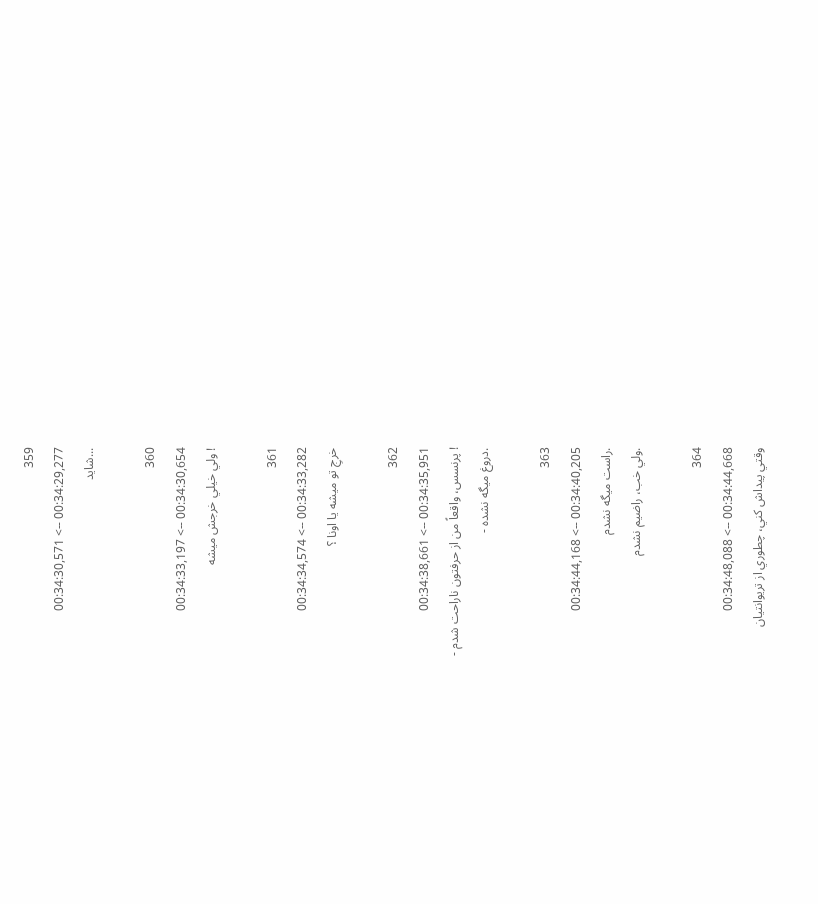359
00:34:29,277 --> 00:34:30,571
...شايد

360
00:34:30,654 --> 00:34:33,197
! ولي خيلي خرجش ميشه

361
00:34:33,282 --> 00:34:34,574
خرجِ تو ميشه يا اونا ؟

362
00:34:35,951 --> 00:34:38,661
! پرنسس، واقعاً من از حرفتون ناراحت شدم -
.دروغ ميگه نشده -

363
00:34:40,205 --> 00:34:44,168
.راست ميگه نشدم
.ولي خب، راضيم نشدم

364
00:34:44,668 --> 00:34:48,088
وقتي پيداش کني، چطوري از تريوانتيان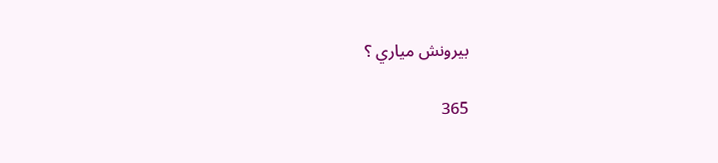بيرونش مياري ؟

365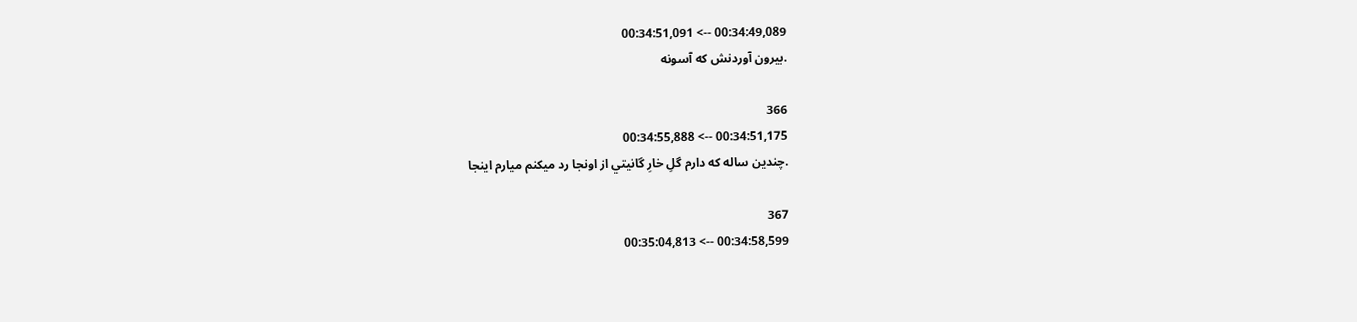00:34:49,089 --> 00:34:51,091
.بيرون آوردنش که آسونه

366
00:34:51,175 --> 00:34:55,888
.چندين ساله که دارم گلِ خارِ گانيتي از اونجا رد ميکنم ميارم اينجا

367
00:34:58,599 --> 00:35:04,813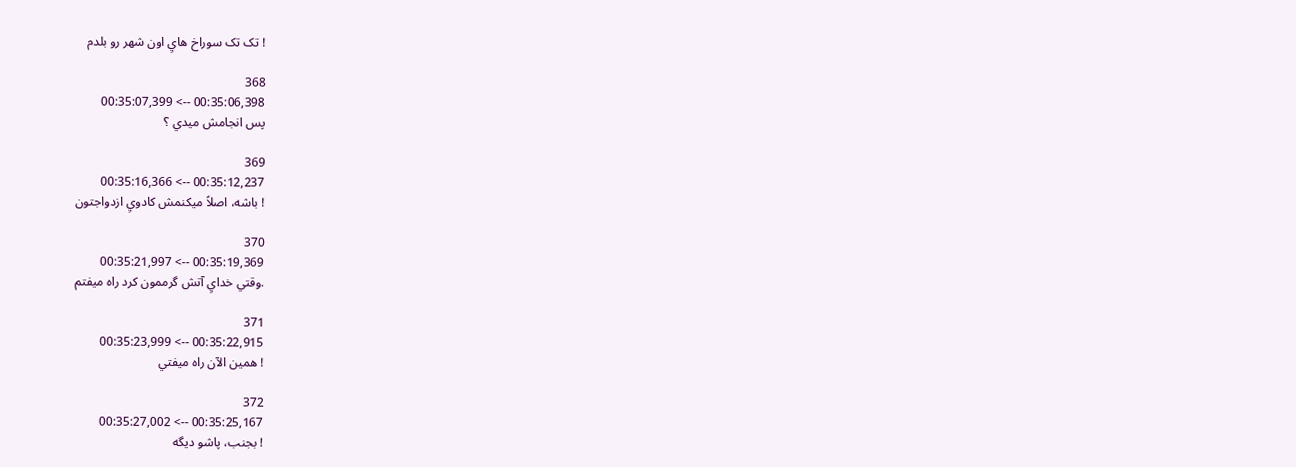! تک تک سوراخ هايِ اون شهر رو بلدم

368
00:35:06,398 --> 00:35:07,399
پس انجامش ميدي ؟

369
00:35:12,237 --> 00:35:16,366
! باشه، اصلاً ميکنمش کادويِ ازدواجتون

370
00:35:19,369 --> 00:35:21,997
.وقتي خدايِ آتش گرممون کرد راه ميفتم

371
00:35:22,915 --> 00:35:23,999
! همين الآن راه ميفتي

372
00:35:25,167 --> 00:35:27,002
! بجنب، پاشو ديگه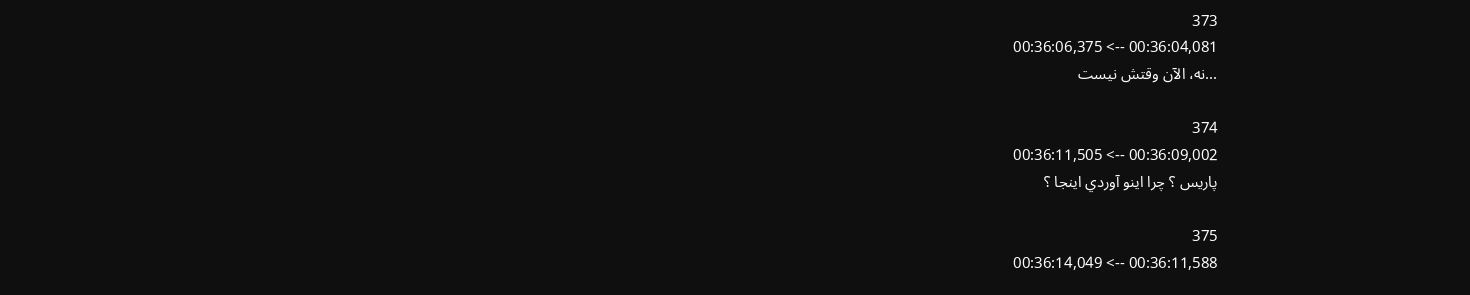373
00:36:04,081 --> 00:36:06,375
...نه، الآن وقتش نيست

374
00:36:09,002 --> 00:36:11,505
پاريس ؟ چرا اينو آوردي اينجا ؟

375
00:36:11,588 --> 00:36:14,049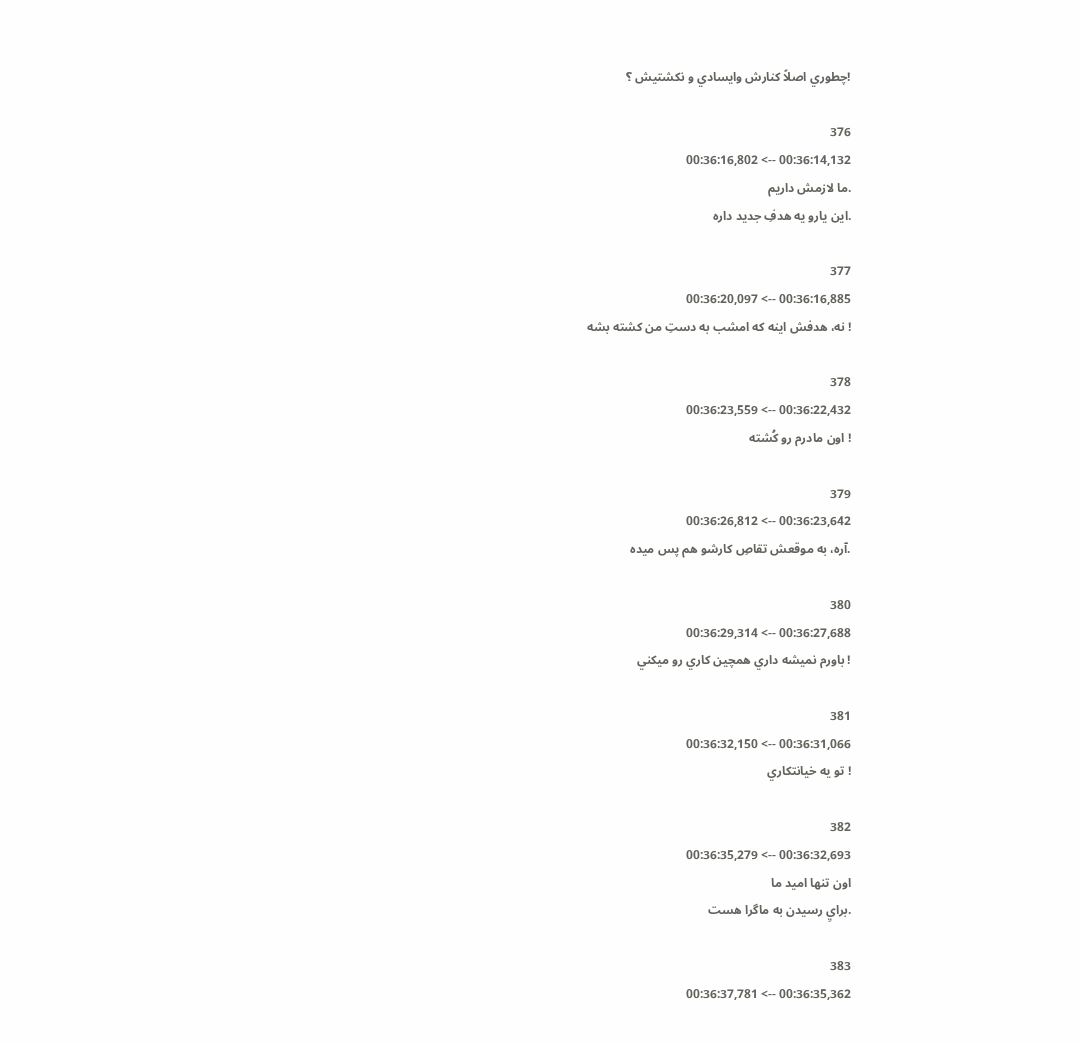!چطوري اصلاً کنارش وايسادي و نکشتيش ؟

376
00:36:14,132 --> 00:36:16,802
.ما لازمش داريم
.اين يارو يه هدفِ جديد داره

377
00:36:16,885 --> 00:36:20,097
! نه، هدفش اينه که امشب به دستِ من کشته بشه

378
00:36:22,432 --> 00:36:23,559
! اون مادرم رو کُشته

379
00:36:23,642 --> 00:36:26,812
.آره، به موقعش تقاصِ کارشو هم پس ميده

380
00:36:27,688 --> 00:36:29,314
! باورم نميشه داري همچين کاري رو ميکني

381
00:36:31,066 --> 00:36:32,150
! تو يه خيانتکاري

382
00:36:32,693 --> 00:36:35,279
اون تنها اميد ما
.برايِ رسيدن به ماگرا هست

383
00:36:35,362 --> 00:36:37,781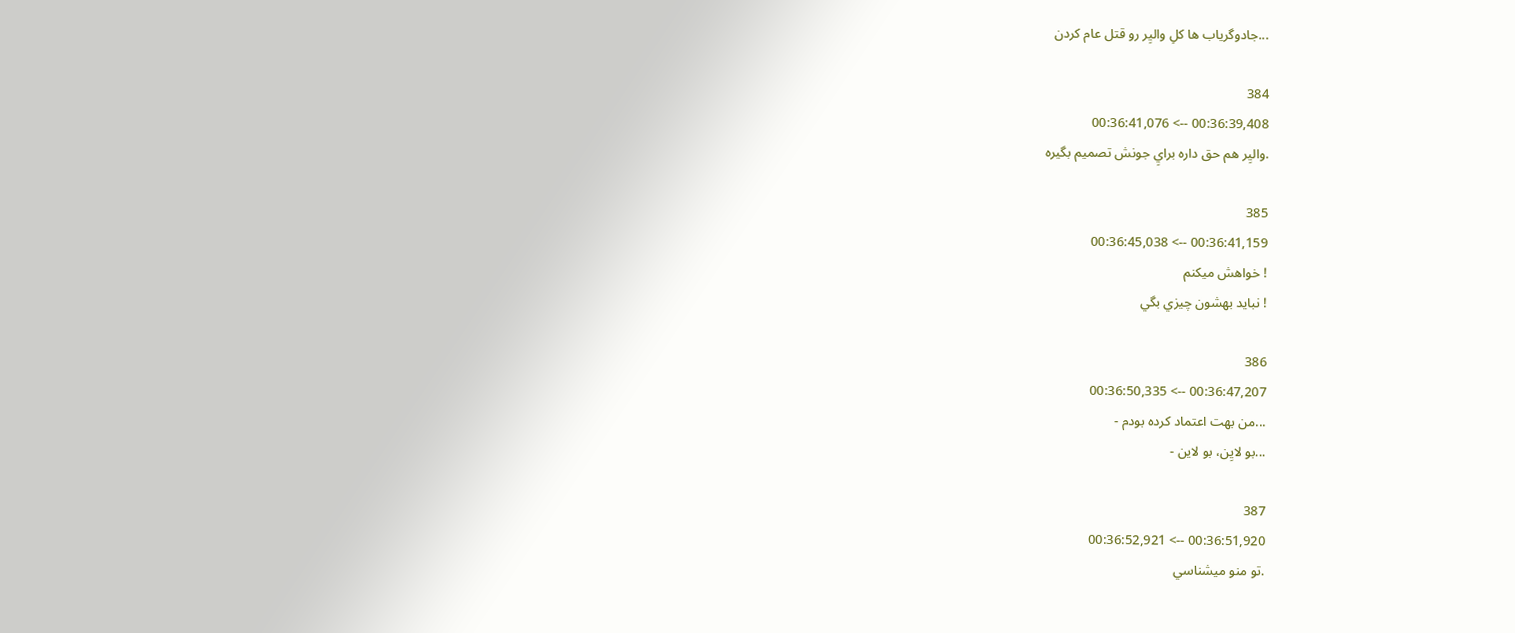...جادوگرياب ها کلِ واليِر رو قتل عام کردن

384
00:36:39,408 --> 00:36:41,076
.واليِر هم حق داره برايِ جونش تصميم بگيره

385
00:36:41,159 --> 00:36:45,038
! خواهش ميکنم
! نبايد بهشون چيزي بگي

386
00:36:47,207 --> 00:36:50,335
...من بهت اعتماد کرده بودم -
...بو لايِن، بو لاين -

387
00:36:51,920 --> 00:36:52,921
.تو منو ميشناسي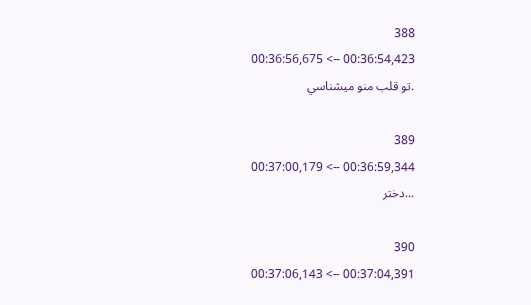388
00:36:54,423 --> 00:36:56,675
.تو قلب منو ميشناسي

389
00:36:59,344 --> 00:37:00,179
...دختر

390
00:37:04,391 --> 00:37:06,143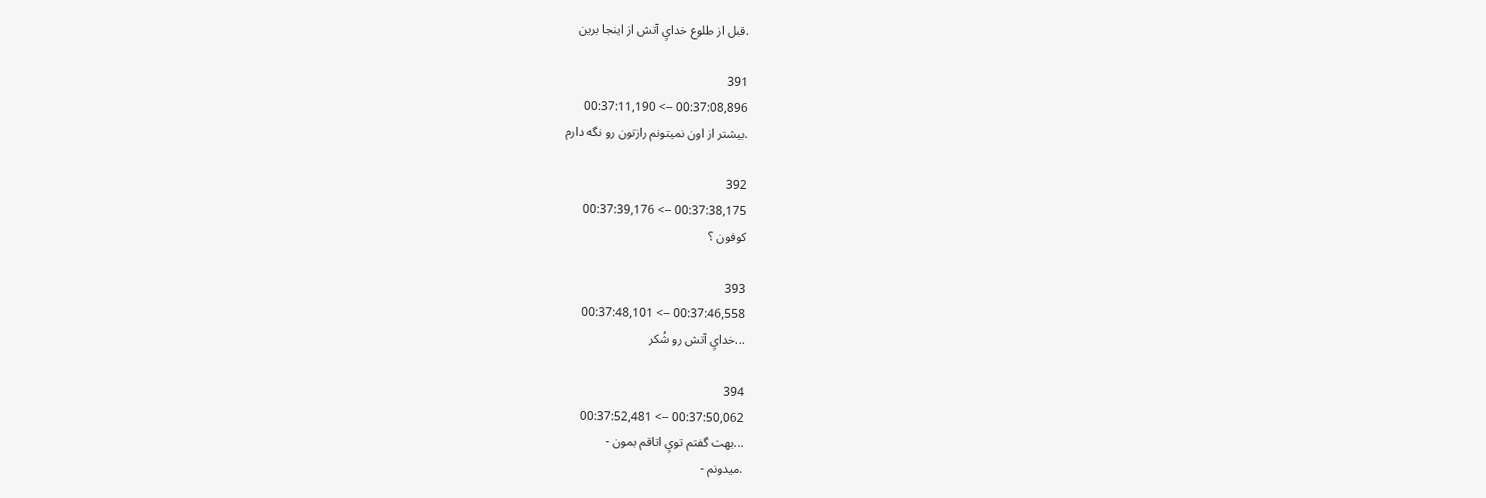.قبل از طلوع خدايِ آتش از اينجا برين

391
00:37:08,896 --> 00:37:11,190
.بيشتر از اون نميتونم رازتون رو نگه دارم

392
00:37:38,175 --> 00:37:39,176
کوفون ؟

393
00:37:46,558 --> 00:37:48,101
...خدايِ آتش رو شُکر

394
00:37:50,062 --> 00:37:52,481
...بهت گفتم تويِ اتاقم بمون -
.ميدونم -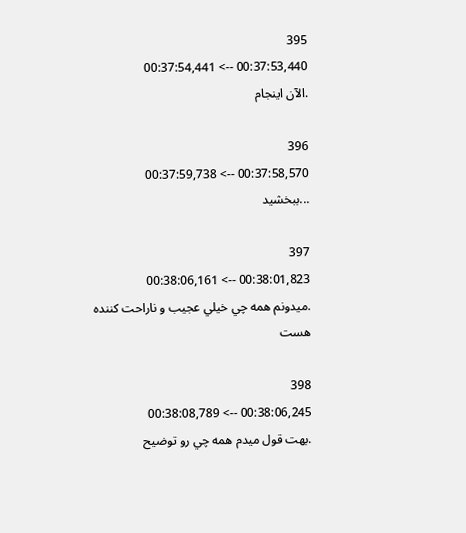395
00:37:53,440 --> 00:37:54,441
.الآن اينجام

396
00:37:58,570 --> 00:37:59,738
...ببخشيد

397
00:38:01,823 --> 00:38:06,161
.ميدونم همه چي خيلي عجيب و ناراحت کننده هست

398
00:38:06,245 --> 00:38:08,789
.بهت قول ميدم همه چي رو توضيح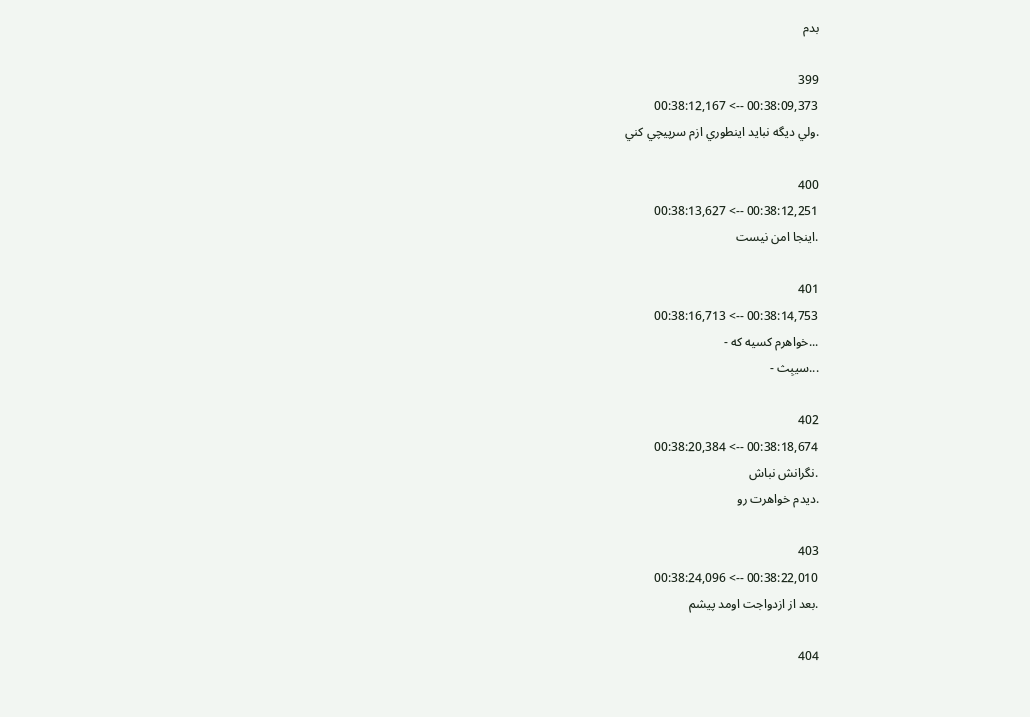بدم

399
00:38:09,373 --> 00:38:12,167
.ولي ديگه نبايد اينطوري ازم سرپيچي کني

400
00:38:12,251 --> 00:38:13,627
.اينجا امن نيست

401
00:38:14,753 --> 00:38:16,713
...خواهرم کسيه که -
...سيبِث -

402
00:38:18,674 --> 00:38:20,384
.نگرانش نباش
.ديدم خواهرت رو

403
00:38:22,010 --> 00:38:24,096
.بعد از ازدواجت اومد پيشم

404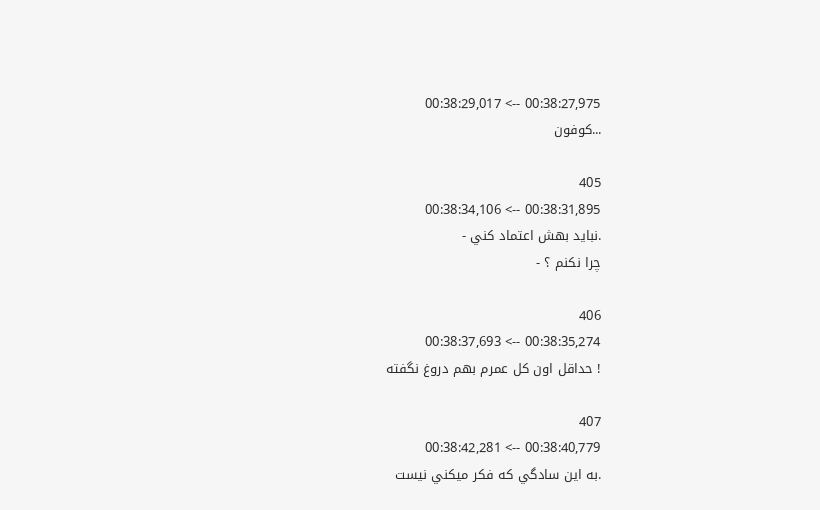00:38:27,975 --> 00:38:29,017
...کوفون

405
00:38:31,895 --> 00:38:34,106
.نبايد بهش اعتماد کني -
چرا نکنم ؟ -

406
00:38:35,274 --> 00:38:37,693
! حداقل اون کل عمرم بهم دروغ نگفته

407
00:38:40,779 --> 00:38:42,281
.به اين سادگي که فکر ميکني نيست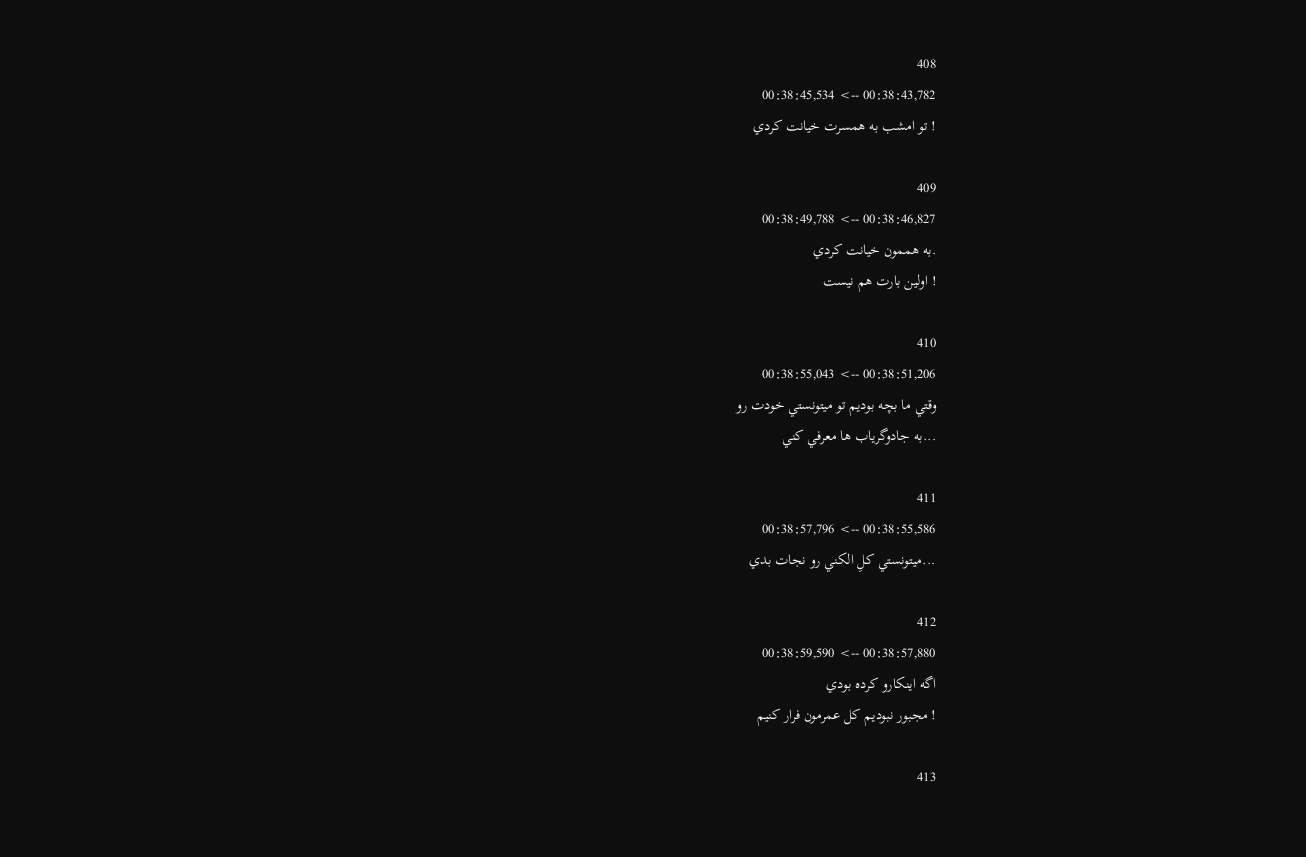408
00:38:43,782 --> 00:38:45,534
! تو امشب به همسرت خيانت کردي

409
00:38:46,827 --> 00:38:49,788
.به هممون خيانت کردي
! اولين بارت هم نيست

410
00:38:51,206 --> 00:38:55,043
وقتي ما بچه بوديم تو ميتونستي خودت رو
...به جادوگرياب ها معرفي کني

411
00:38:55,586 --> 00:38:57,796
...ميتونستي کلِ الکني رو نجات بدي

412
00:38:57,880 --> 00:38:59,590
اگه اينکارو کرده بودي
! مجبور نبوديم کل عمرمون فرار کنيم

413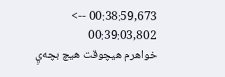00:38:59,673 --> 00:39:03,802
خواهرم هيچوقت هيچ بچه‌يِ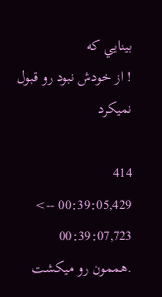بينايي که
! از خودش نبود رو قبول نميکرد

414
00:39:05,429 --> 00:39:07,723
.هممون رو ميکشت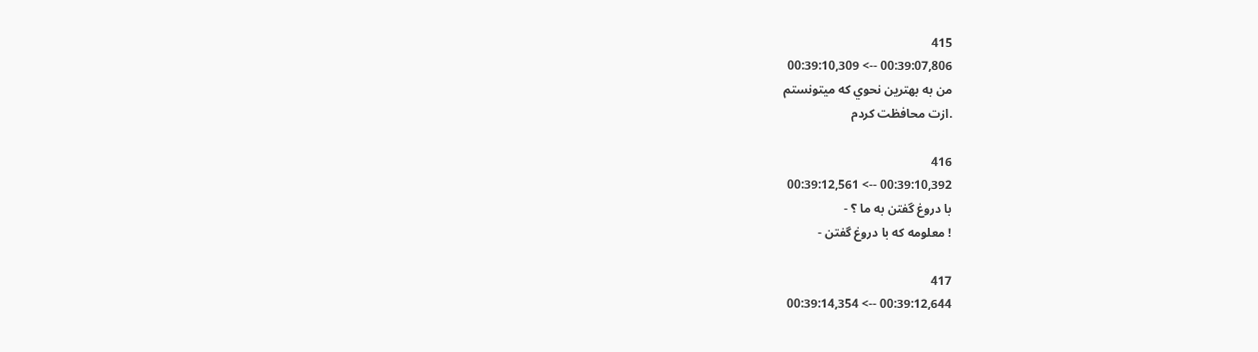415
00:39:07,806 --> 00:39:10,309
من به بهترين نحوي که ميتونستم
.ازت محافظت کردم

416
00:39:10,392 --> 00:39:12,561
با دروغ گفتن به ما ؟ -
! معلومه که با دروغ گفتن -

417
00:39:12,644 --> 00:39:14,354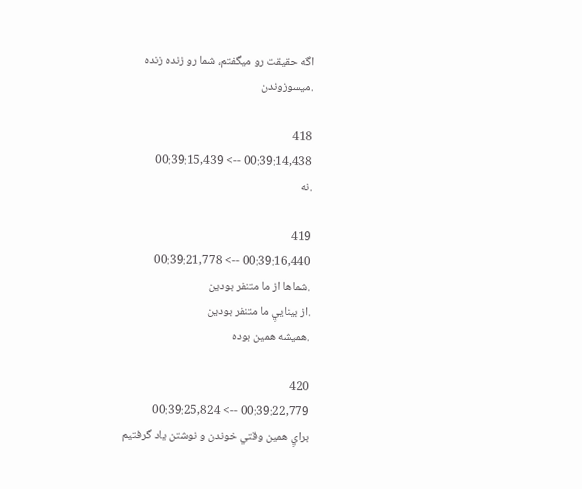اگه حقيقت رو ميگفتم، شما رو زنده زنده
.ميسوزوندن

418
00:39:14,438 --> 00:39:15,439
.نه

419
00:39:16,440 --> 00:39:21,778
.شماها از ما متنفر بودين
.از بيناييِ ما متنفر بودين
.هميشه همين بوده

420
00:39:22,779 --> 00:39:25,824
برايِ همين وقتي خوندن و نوشتن ياد گرفتيم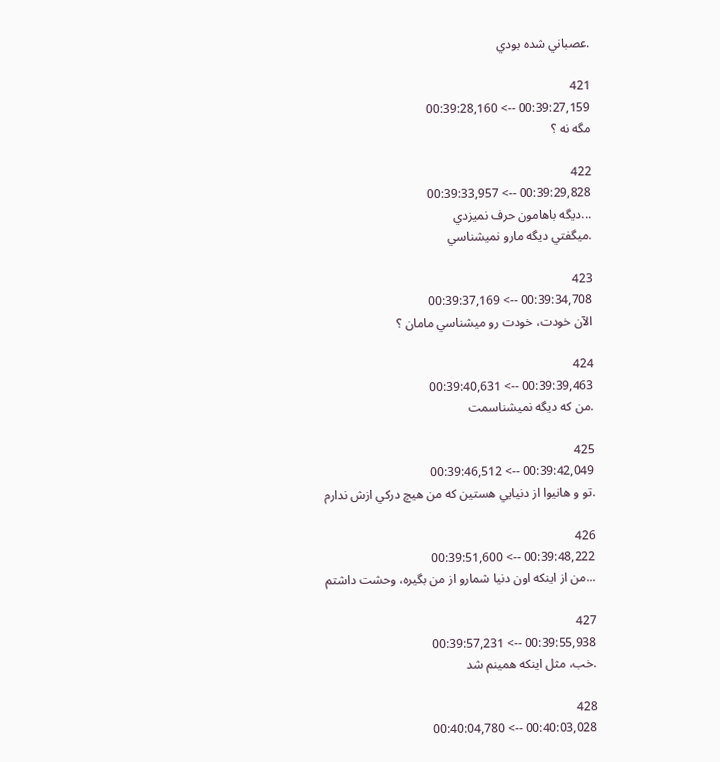.عصباني شده بودي

421
00:39:27,159 --> 00:39:28,160
مگه نه ؟

422
00:39:29,828 --> 00:39:33,957
...ديگه باهامون حرف نميزدي
.ميگفتي ديگه مارو نميشناسي

423
00:39:34,708 --> 00:39:37,169
الآن خودت، خودت رو ميشناسي مامان ؟

424
00:39:39,463 --> 00:39:40,631
.من که ديگه نميشناسمت

425
00:39:42,049 --> 00:39:46,512
.تو و هانيوا از دنيايي هستين که من هيچ درکي ازش ندارم

426
00:39:48,222 --> 00:39:51,600
...من از اينکه اون دنيا شمارو از من بگيره، وحشت داشتم

427
00:39:55,938 --> 00:39:57,231
.خب، مثل اينکه همينم شد

428
00:40:03,028 --> 00:40:04,780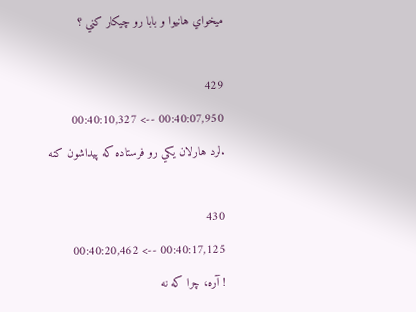ميخواي هانيوا و بابا رو چيکار کني ؟

429
00:40:07,950 --> 00:40:10,327
.لرد هارلان يکي رو فرستاده که پيداشون کنه

430
00:40:17,125 --> 00:40:20,462
! آره، چرا که نه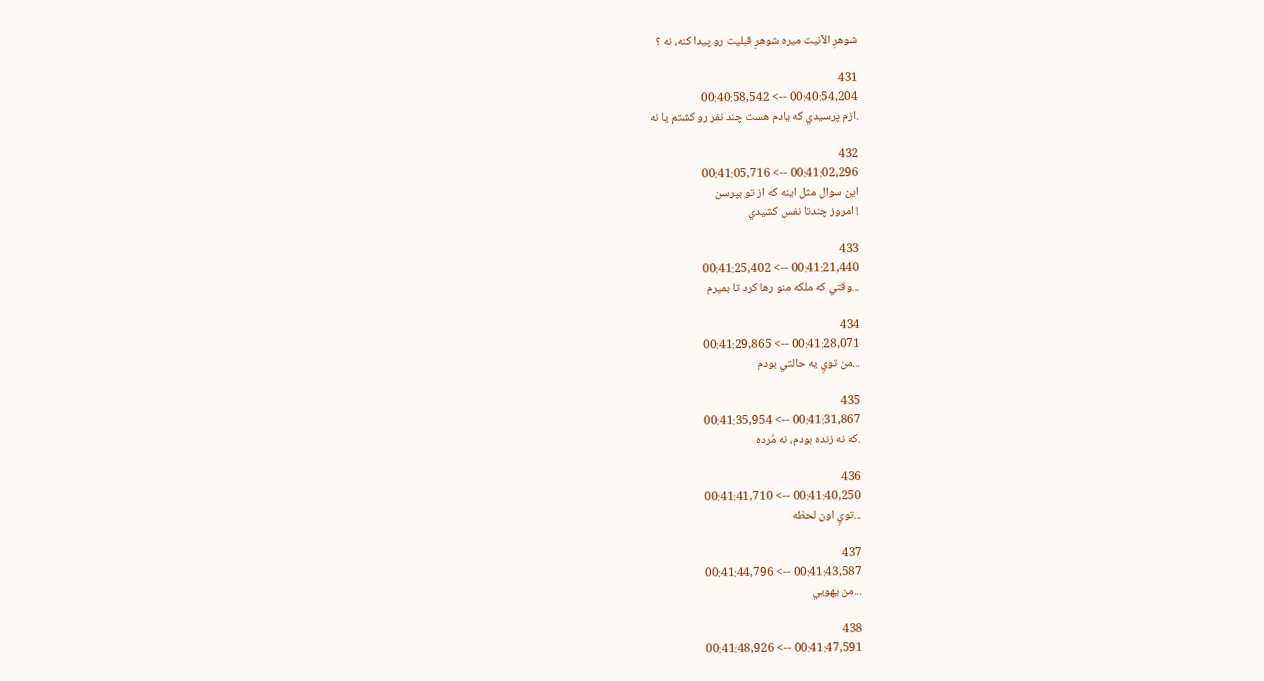شوهرِ الآنيت ميره شوهرِ قبليت رو پيدا کنه، نه ؟

431
00:40:54,204 --> 00:40:58,542
.ازم پرسيدي که يادم هست چند نفر رو کشتم يا نه

432
00:41:02,296 --> 00:41:05,716
اين سوال مثل اينه که از تو بپرسن
! امروز چندتا نفس کشيدي

433
00:41:21,440 --> 00:41:25,402
...وقتي که ملکه منو رها کرد تا بميرم

434
00:41:28,071 --> 00:41:29,865
...من تويِ يه حالتي بودم

435
00:41:31,867 --> 00:41:35,954
.که نه زنده بودم، نه مُرده

436
00:41:40,250 --> 00:41:41,710
...تويِ اون لحظه

437
00:41:43,587 --> 00:41:44,796
...من يهويي

438
00:41:47,591 --> 00:41:48,926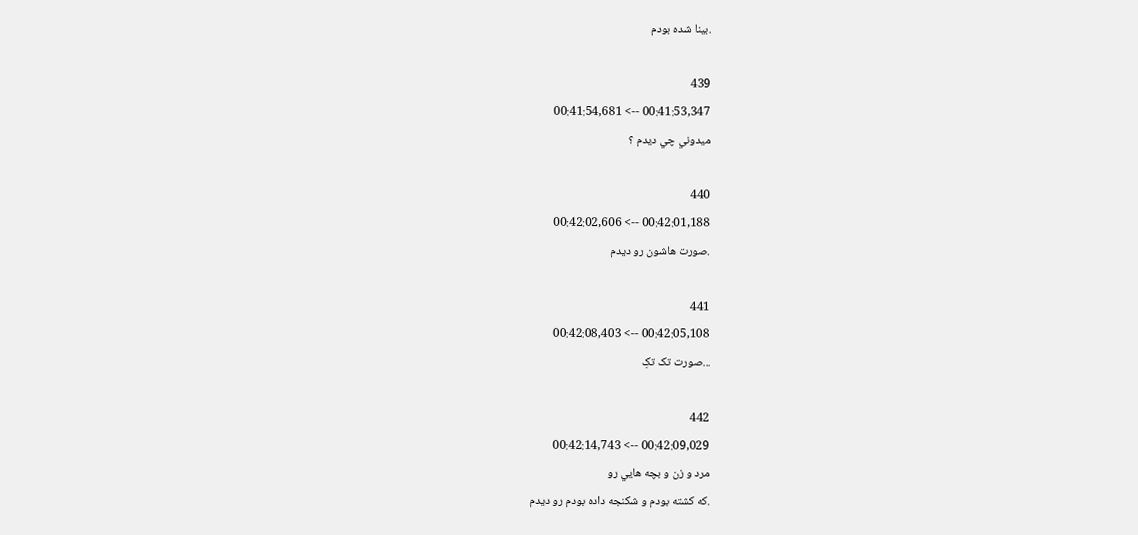.بينا شده بودم

439
00:41:53,347 --> 00:41:54,681
ميدوني چي ديدم ؟

440
00:42:01,188 --> 00:42:02,606
.صورت هاشون رو ديدم

441
00:42:05,108 --> 00:42:08,403
...صورت تک تکِ

442
00:42:09,029 --> 00:42:14,743
مرد و زن و بچه هايي رو
.که کشته بودم و شکنجه داده بودم رو ديدم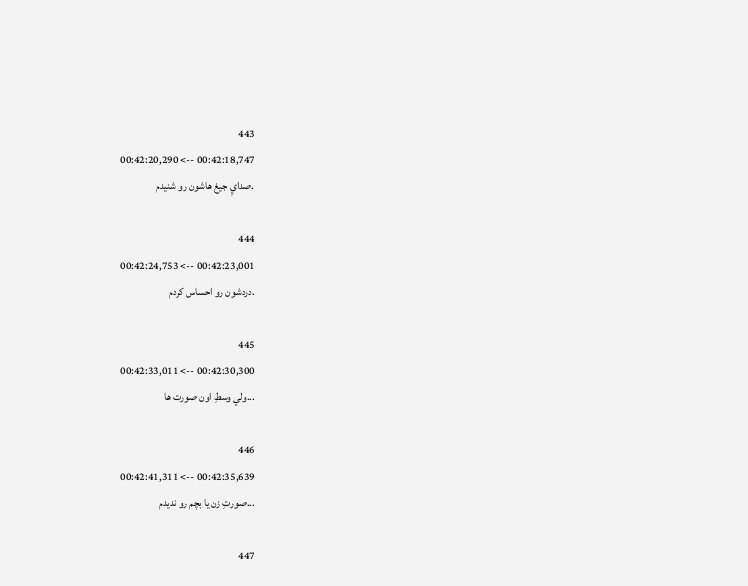443
00:42:18,747 --> 00:42:20,290
.صدايِ جيغ هاشون رو شنيدم

444
00:42:23,001 --> 00:42:24,753
.دردشون رو احساس کردم

445
00:42:30,300 --> 00:42:33,011
...ولي وسطِ اون صورت ها

446
00:42:35,639 --> 00:42:41,311
...صورتِ زن يا بچم رو نديدم

447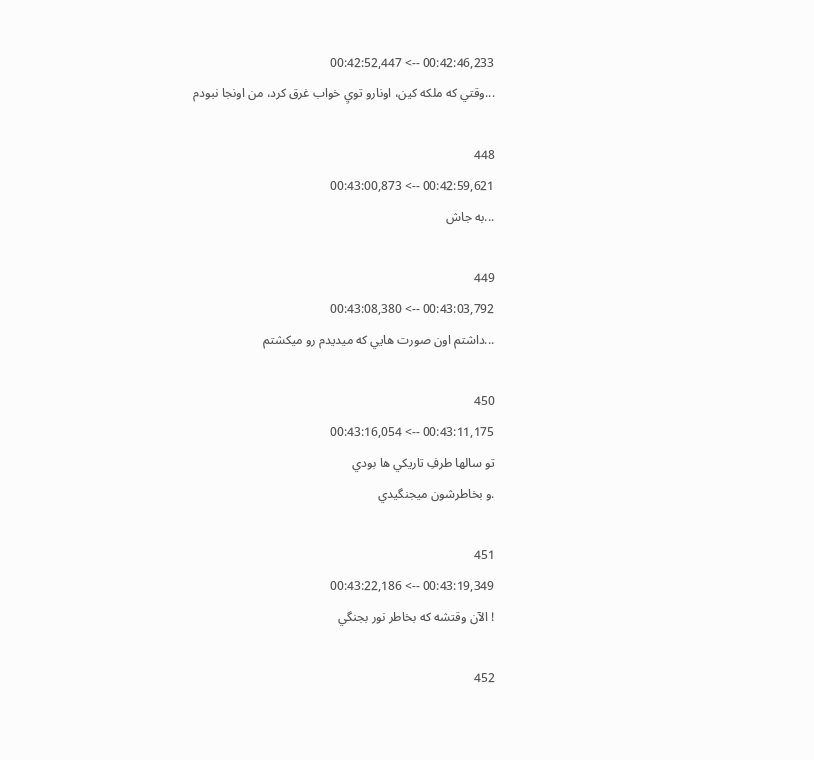00:42:46,233 --> 00:42:52,447
...وقتي که ملکه کين، اونارو تويِ خواب غرق کرد، من اونجا نبودم

448
00:42:59,621 --> 00:43:00,873
...به جاش

449
00:43:03,792 --> 00:43:08,380
...داشتم اون صورت هايي که ميديدم رو ميکشتم

450
00:43:11,175 --> 00:43:16,054
تو سالها طرفِ تاريکي ها بودي
.و بخاطرشون ميجنگيدي

451
00:43:19,349 --> 00:43:22,186
! الآن وقتشه که بخاطر نور بجنگي

452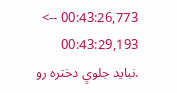00:43:26,773 --> 00:43:29,193
.نبايد جلويِ دختره رو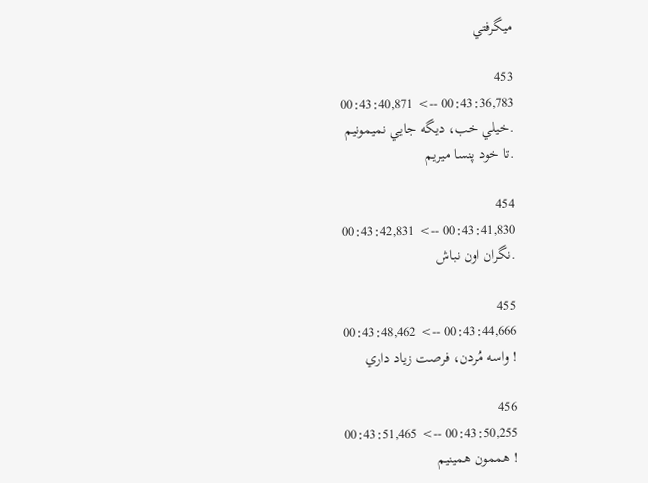ميگرفتي

453
00:43:36,783 --> 00:43:40,871
.خيلي خب، ديگه جايي نميمونيم
.تا خود پنسا ميريم

454
00:43:41,830 --> 00:43:42,831
.نگران اون نباش

455
00:43:44,666 --> 00:43:48,462
! واسه مُردن، فرصت زياد داري

456
00:43:50,255 --> 00:43:51,465
! هممون همينيم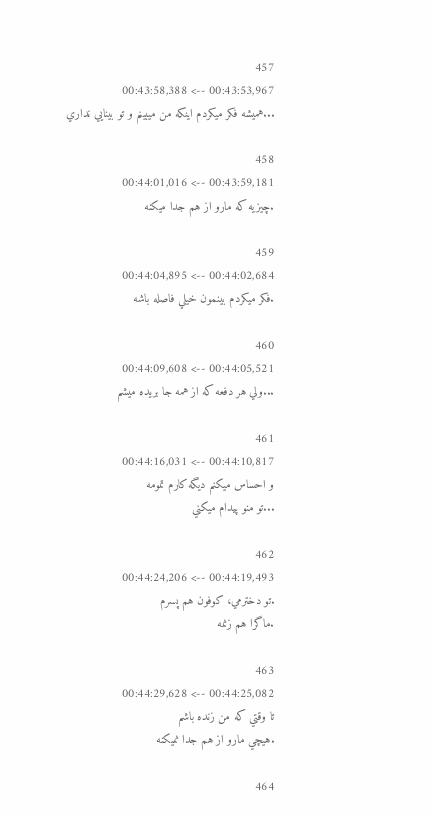457
00:43:53,967 --> 00:43:58,388
...هميشه فکر ميکردم اينکه من ميبينم و تو بينايي نداري

458
00:43:59,181 --> 00:44:01,016
.چيزيه که مارو از هم جدا ميکنه

459
00:44:02,684 --> 00:44:04,895
.فکر ميکردم بينمون خيلي فاصله باشه

460
00:44:05,521 --> 00:44:09,608
...ولي هر دفعه که از همه جا بريده ميشم

461
00:44:10,817 --> 00:44:16,031
و احساس ميکنم ديگه کارم تمومه
...تو منو پيدام ميکني

462
00:44:19,493 --> 00:44:24,206
.تو دخترمي، کوفون هم پسرم
.ماگرا هم زنمه

463
00:44:25,082 --> 00:44:29,628
تا وقتي که من زنده باشم
.هيچي مارو از هم جدا نميکنه

464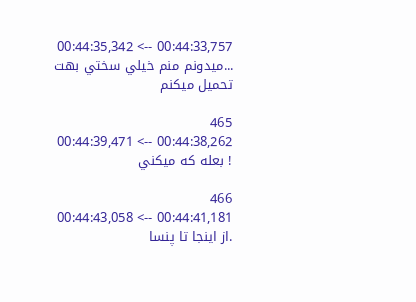00:44:33,757 --> 00:44:35,342
...ميدونم منم خيلي سختي بهت تحميل ميکنم

465
00:44:38,262 --> 00:44:39,471
! بعله که ميکني

466
00:44:41,181 --> 00:44:43,058
.از اينجا تا پنسا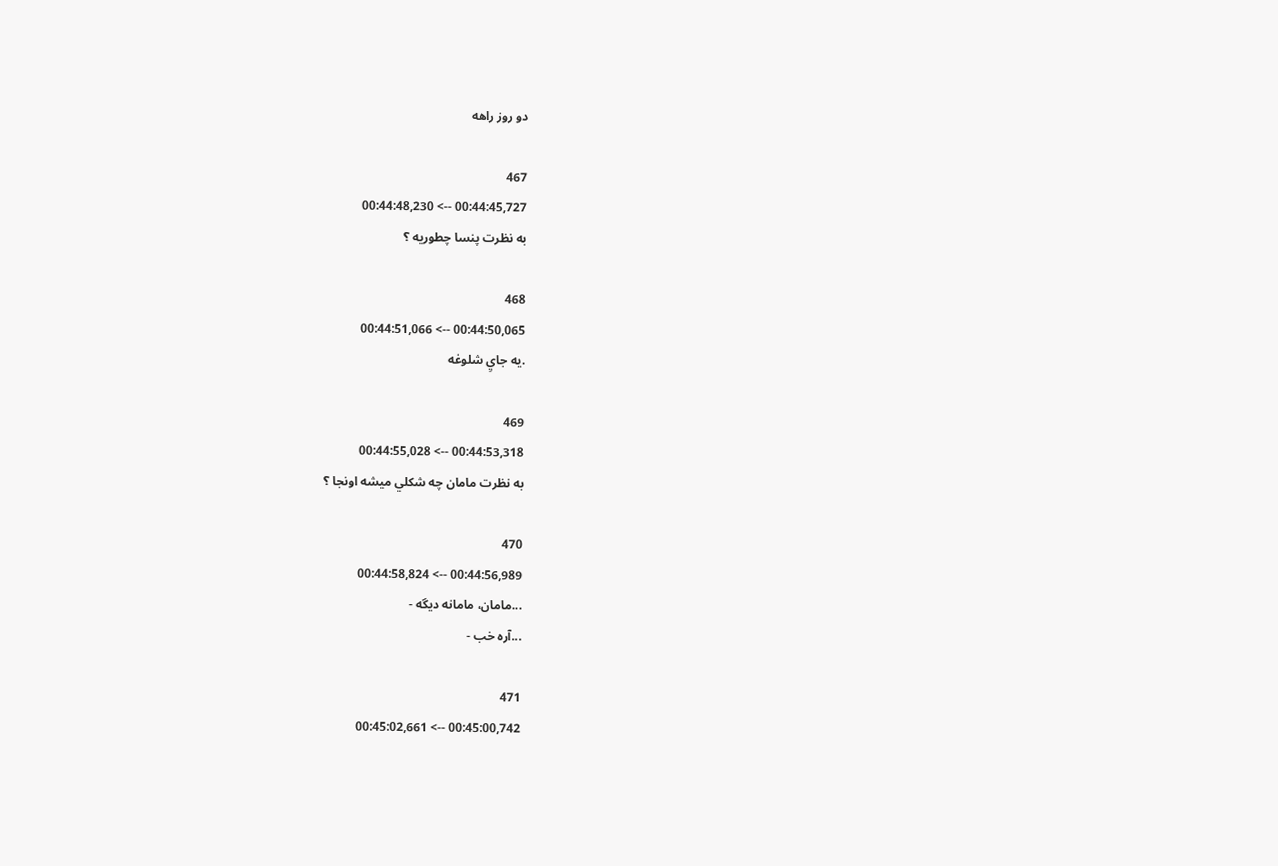دو روز راهه

467
00:44:45,727 --> 00:44:48,230
به نظرت پنسا چطوريه ؟

468
00:44:50,065 --> 00:44:51,066
.يه جايِ شلوغه

469
00:44:53,318 --> 00:44:55,028
به نظرت مامان چه شکلي ميشه اونجا ؟

470
00:44:56,989 --> 00:44:58,824
...مامان، مامانه ديگه -
...آره خب -

471
00:45:00,742 --> 00:45:02,661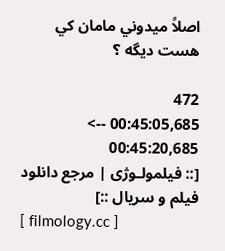اصلاً ميدوني مامان کي هست ديگه ؟

472
00:45:05,685 --> 00:45:20,685
[:: فیلمولـوژی | مرجع دانلود فیلم و سریال ::]
[ filmology.cc ]